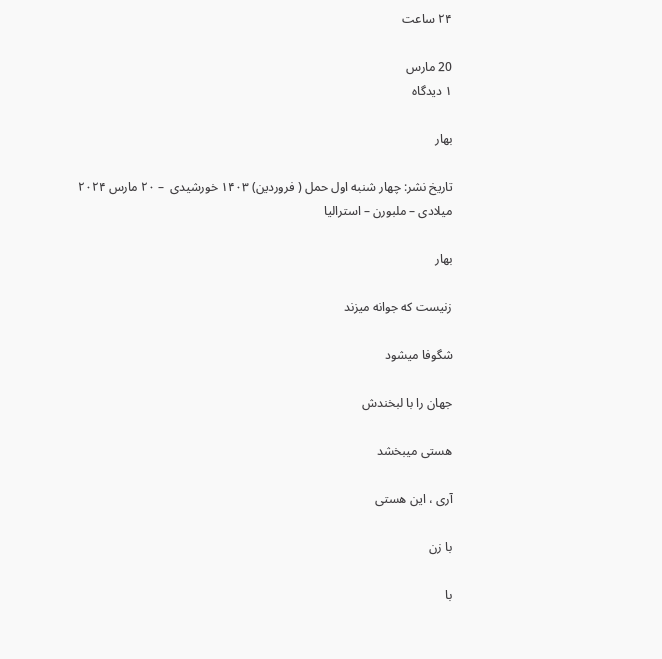۲۴ ساعت

20 مارس
۱ دیدگاه

بهار

تاریخ نشر: چهار شنبه اول حمل ( فروردین) ۱۴۰۳ خورشیدی  – ۲۰ مارس ۲۰۲۴ میلادی – ملبورن – استرالیا

بهار

زنیست که جوانه میزند

شگوفا میشود

جهان را با لبخندش

هستی میبخشد

آری ، این هستی

با زن

با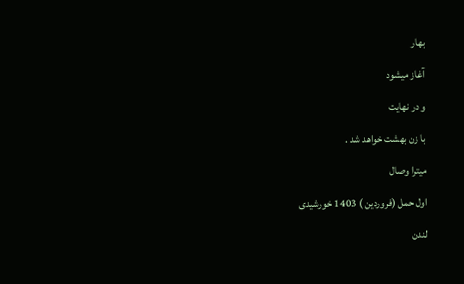بهار

آغاز میشود

و در نهایت

با زن بهشت خواهد شد .

میترا وصال

اول حمل (فروردین ) 1403 خورشیدی

لندن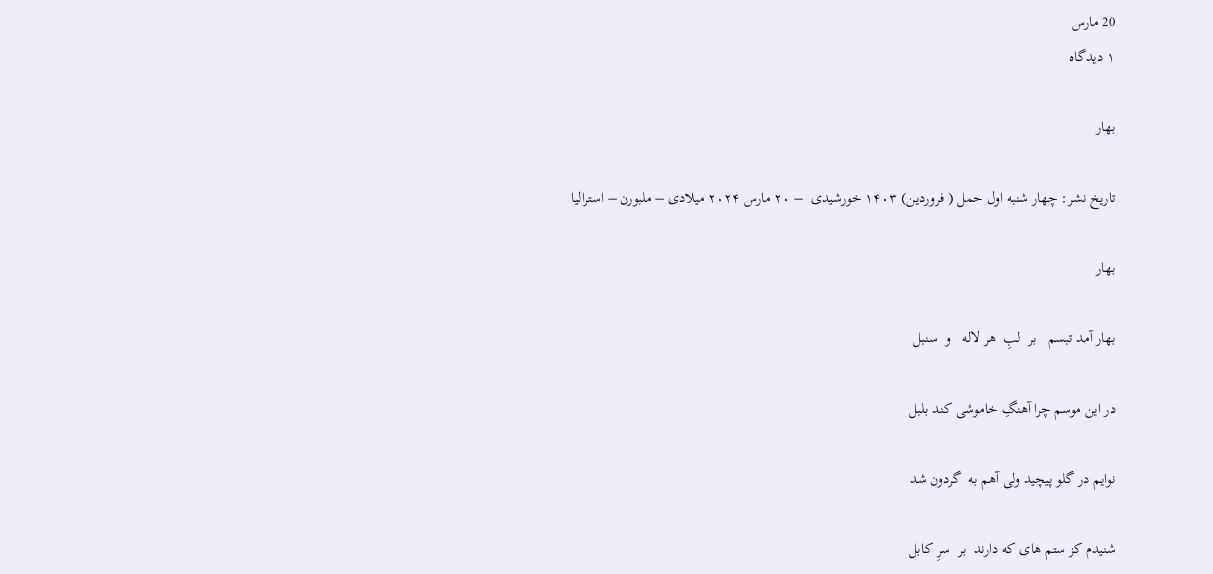20 مارس
۱ دیدگاه

بهار

تاریخ نشر: چهار شنبه اول حمل ( فروردین) ۱۴۰۳ خورشیدی  – ۲۰ مارس ۲۰۲۴ میلادی – ملبورن – استرالیا

بهار

بهار آمد تبسم   بر  لبِ  هر لاله   و  سنبل

در این موسم چرا آهنگِ خاموشی کند بلبل

نوایم در گلو پیچید ولی آهم به  گردون شد

شنیدم کز ستم های که دارند  بر  سرِ کابل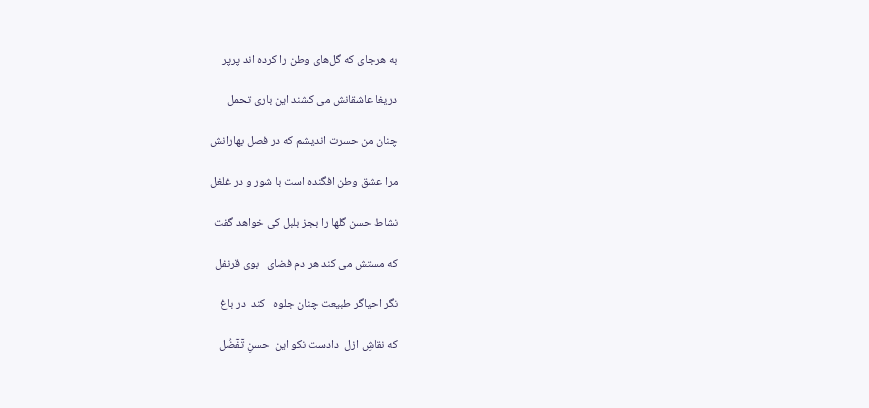به هرجای که گل‌های وطن را کرده اند پرپر

دریغا عاشقانش می کشند این باری تحمل

چنان من حسرت اندیشم که در فصل بهارانش

مرا عشق وطن افگنده است با شور و در غلغل

نشاط حسن گلها را بجز بلبل کی خواهد گفت

که مستش می کند هر دم فضای   بوی قرنفل

نگر احیاگر طبیعت چنان جلوه   کند  در باغ

که نقاشِ ازل  دادست نکو این  حسنِ تٓفٓضُل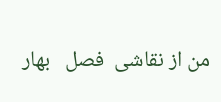من از نقاشی  فصل   بهار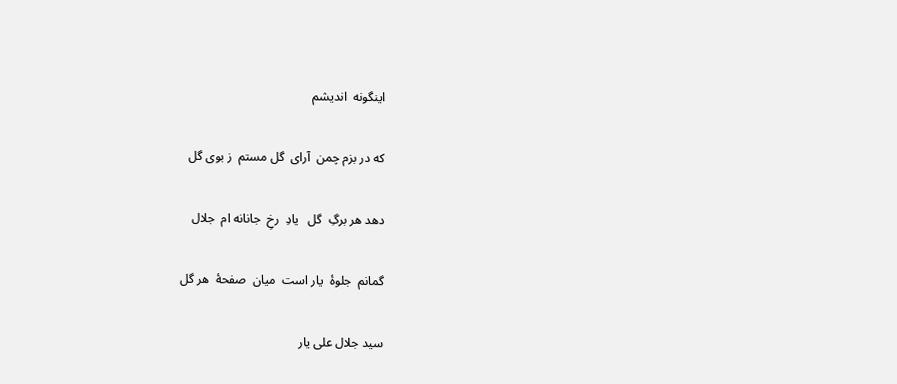اینگونه  اندیشم

که در بزم چمن  آرای  گل مستم  ز بوی گل

دهد هر برگِ  گل   یادِ  رخِ  جانانه ام  جلال

گمانم  جلوۀ  یار است  میان  صفحۀ  هر گل

سید جلال علی یار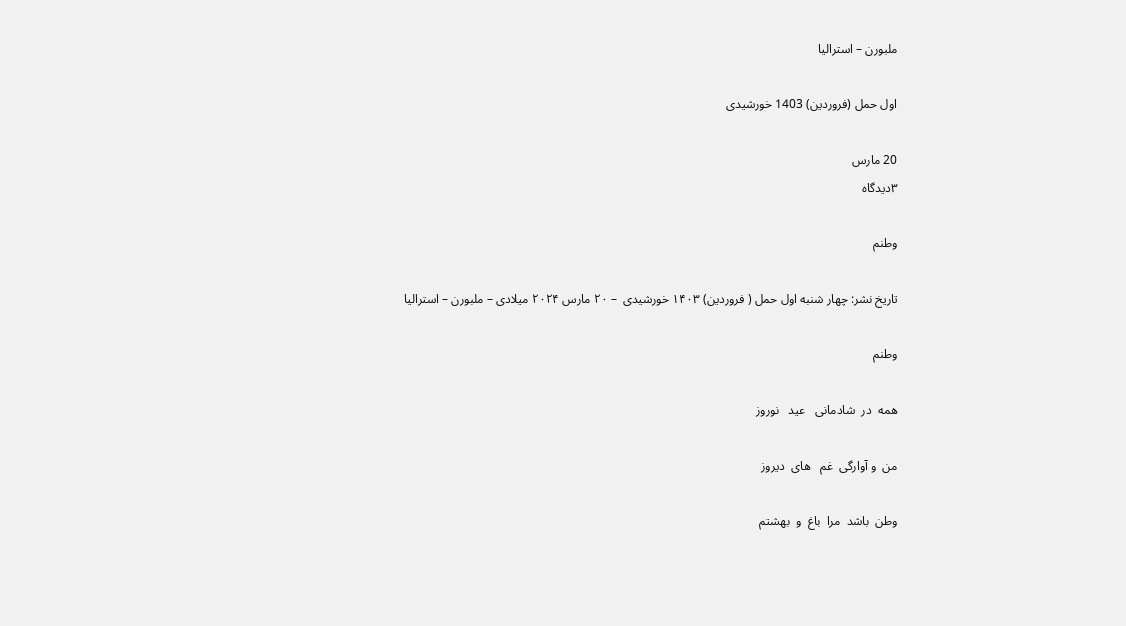ملبورن – استرالیا

اول حمل (فروردین) 1403 خورشیدی

20 مارس
۳دیدگاه

وطنم

تاریخ نشر: چهار شنبه اول حمل ( فروردین) ۱۴۰۳ خورشیدی  – ۲۰ مارس ۲۰۲۴ میلادی – ملبورن – استرالیا

وطنم

همه  در  شادمانی   عید   نوروز

من  و آوارگی  غم   های  دیروز

وطن  باشد  مرا  باغ  و  بهشتم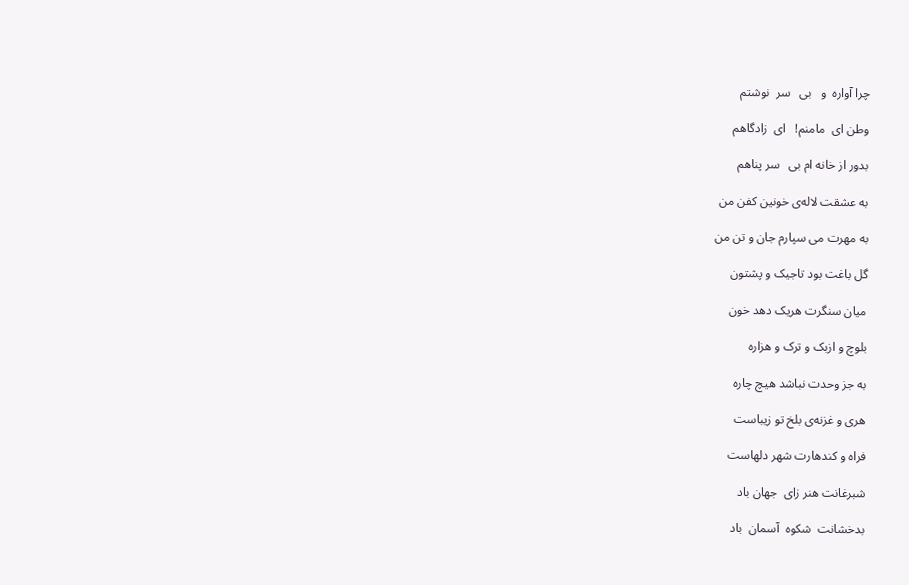چرا آواره  و   بی   سر  نوشتم

وطن ای  مامنم!   ای  زادگاهم

بدور از خانه ام بی   سر پناهم

به عشقت لاله‌ی خونین کفن من

به مهرت می سپارم جان و تن من

گل باغت بود تاجیک و پشتون

میان سنگرت هریک دهد خون

بلوچ و ازبک و ترک و هزاره

به جز وحدت نباشد هیچ چاره

هری و غزنه‌ی بلخ تو زیباست

فراه و کندهارت شهر دلهاست

شبرغانت هنر زای  جهان باد

بدخشانت  شکوه  آسمان  باد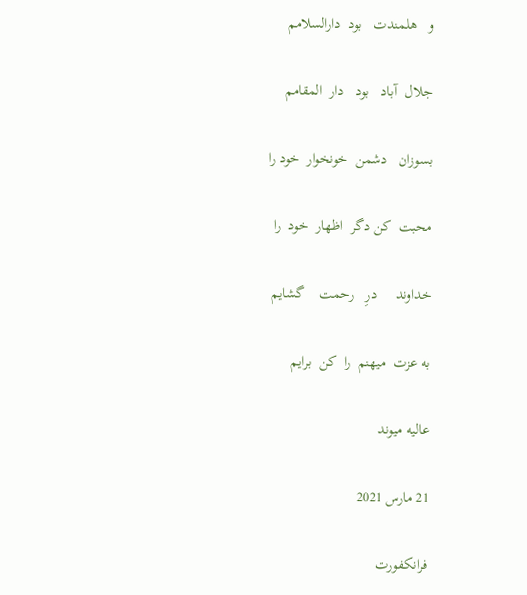و   هلمندت   بود  دارالسلامم

جلال  آباد   بود   دار  المقامم

بسوزان   دشمن  خونخوار  خود را

محبت  کن دگر  اظهار  خود  را

خداوند     درِ   رحمت    گشایم

به عزت  میهنم  را  کن  برایم

عالیه میوند

21 مارس 2021

فرانکفورت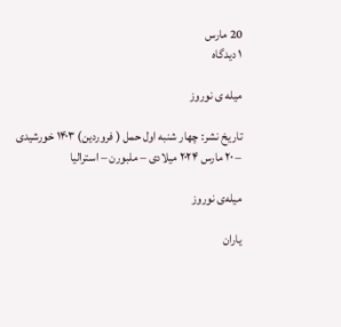20 مارس
۱ دیدگاه

میله ی نوروز

تاریخ نشر: چهار شنبه اول حمل ( فروردین) ۱۴۰۳ خورشیدی  – ۲۰ مارس ۲۰۲۴ میلادی – ملبورن – استرالیا

میله‌ی نوروز

یاران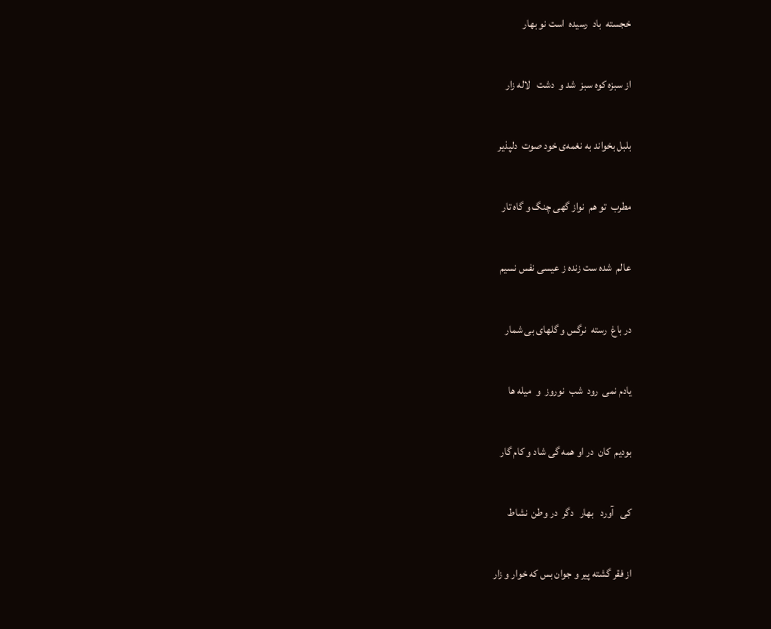خجسته  باد  رسیده‌  است نو بهار

از سبزه کوه سبز  شد و  دشت   لاله‌ زار

بلبل بخواند به نغمه‌ی خود صوت  دلپذیر

مطرب  تو هم  نواز گهی چنگ و گاه تار

عالم  شده ست زنده ز عیسی نفس نسیم

در باغ  رسته  نرگس و گلهای بی ‌شمار

یادم نمی  رود  شب  نوروز  و  میله ها

بودیم  کان  در او همه گی شاد و کام‌ گار

کی   آورد   بهار   دگر  در وطن  نشاط

از فقر گشته پیر و جوان بس که خوار و زار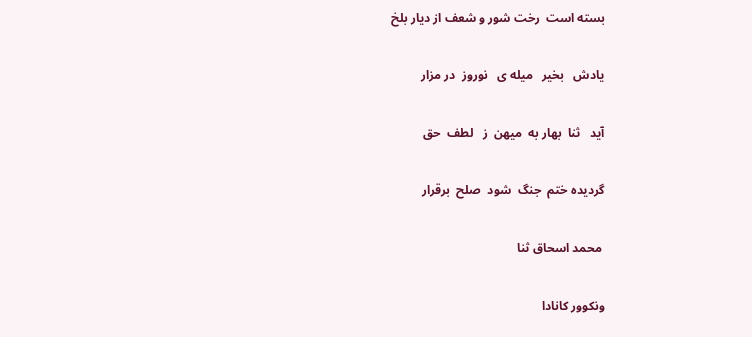بسته است  رخت شور و شعف از دیار بلخ

یادش   بخیر   میله ‌ی   نوروز  در مزار

آید   ثنا  بهار به  میهن  ز   لطف  حق

گردیده ختم  جنگ  شود  صلح  برقرار

 محمد اسحاق ثنا

ونکوور کانادا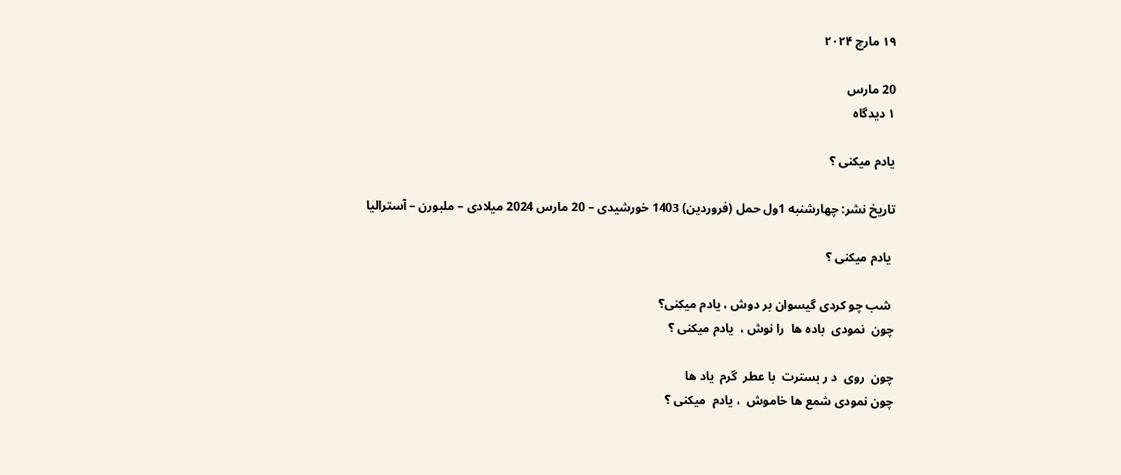۱۹ مارچ ۲۰۲۴

20 مارس
۱ دیدگاه

یادم میکنی ؟

تاریخ نشر: چهارشنبه 1ول حمل (فروردین) 1403 خورشیدی – 20 مارس 2024 میلادی – ملبورن – آسترالیا

 یادم میکنی ؟

 شب چو کردی گیسوان بر دوش ، یادم میکنی؟
چون  نمودی  باده ها  را نوش ،  یادم میکنی ؟

چون  روی  د ر بسترت  با عطر  گرم  یاد ها
چون نمودی شمع ها خاموش  ، یادم  میکنی ؟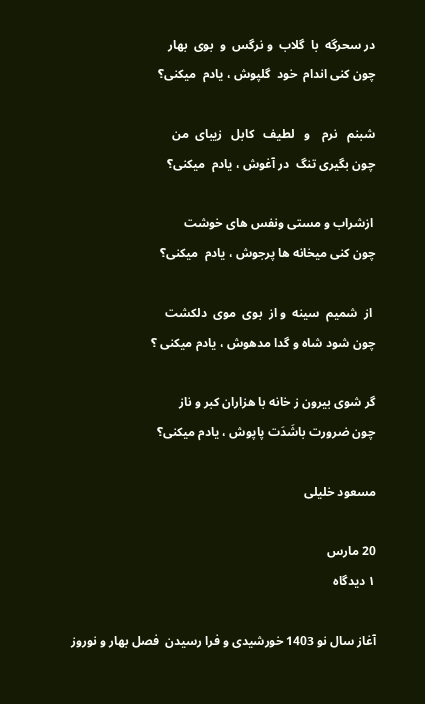در سحرگه  با  گلاب  و نرگس  و  بوی  بهار
چون کنی اندام  خود  گلپوش ، یادم  میکنی؟

شبنم   نرم    و   لطیف   کابل   زیبای  من
چون بگیری تنگ  در آغوش ، یادم  میکنی؟

 ازشراب و مستی ونفس های خوشت
چون کنی میخانه ها پرجوش ، یادم  میکنی؟

 از  شمیم  سینه  و از  بوی  موی  دلکشت
چون شود شاه و گدا مدهوش ، یادم میکنی ؟

گر شوی بیرون ز خانه با هزاران کبر و ناز
چون ضرورت باشَدَت پاپوش ، یادم میکنی؟

مسعود خلیلی

20 مارس
۱ دیدگاه

آغاز سال نو 1403 خورشیدی و فرا رسیدن  فصل بهار و نوروز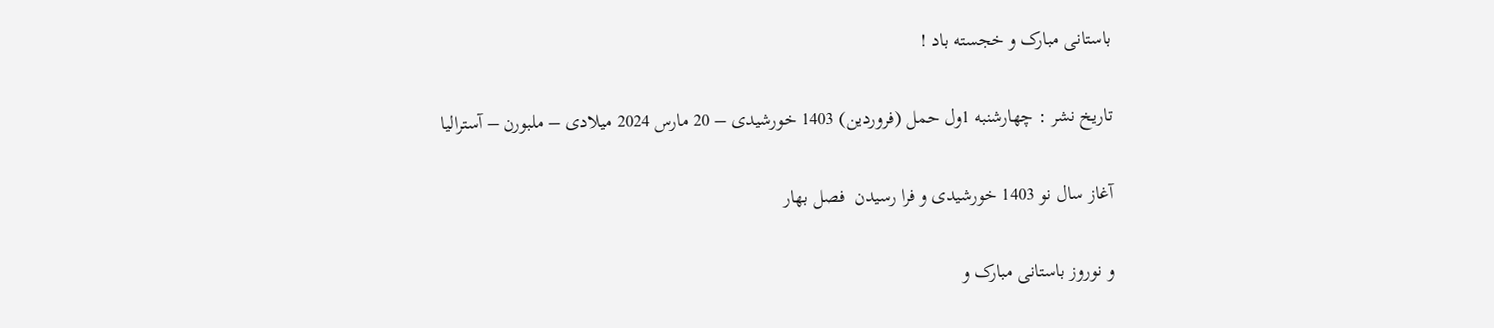باستانی مبارک و خجسته باد !

تاریخ نشر : چهارشنبه 1ول حمل (فروردین) 1403 خورشیدی – 20 مارس 2024 میلادی – ملبورن – آسترالیا

آغاز سال نو 1403 خورشیدی و فرا رسیدن  فصل بهار

و نوروز باستانی مبارک و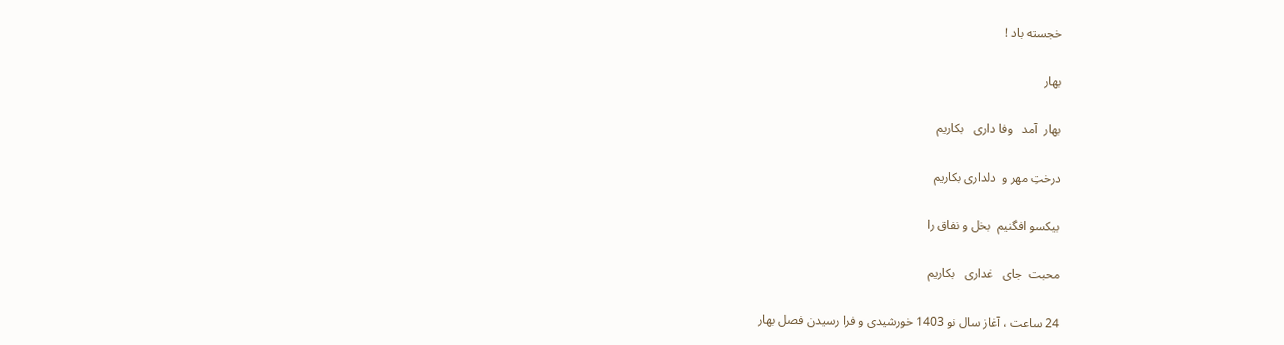خجسته باد !

بهار

بهار  آمد   وفا داری   بکاریم

درختِ مهر و  دلداری بکاریم

بیکسو افگنیم  بخل و نفاق را

محبت  جای   غداری   بکاریم

24 ساعت ، آغاز سال نو 1403 خورشیدی و فرا رسیدن فصل بهار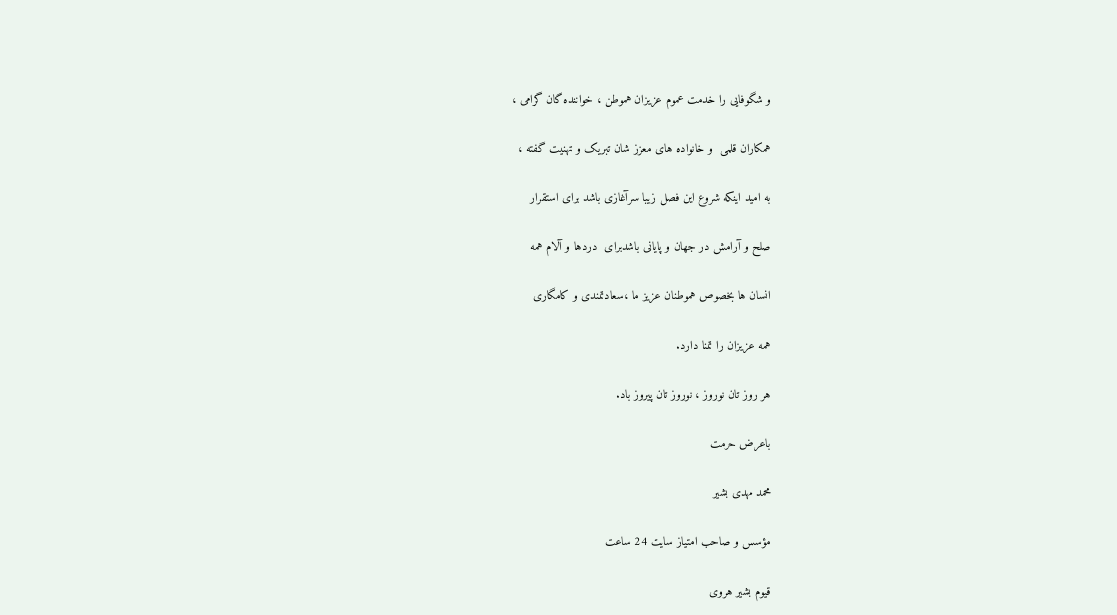و شگوفایی را خدمت عموم عزیزان هموطن ، خواننده گان گرامی ،

همکاران قلمی  و خانواده های معزز شان تبریک و تهنیت گفته ،

به امید اینکه شروع این فصل زیبا سرآغازی باشد برای استقرار

صلح و آرامش در جهان و پایانی باشدبرای  دردها و آلام همه

انسان ها بخصوص هموطنان عزیز ما ،سعادتمندی و کامگاری

همه عزیزان را تمنا دارد.

هر روز تان نوروز ، نوروز تان پیروز باد.

باعرض حرمت

محمد مهدی بشیر

مؤسس و صاحب امتیاز سایت 24 ساعت

قیوم بشیر هروی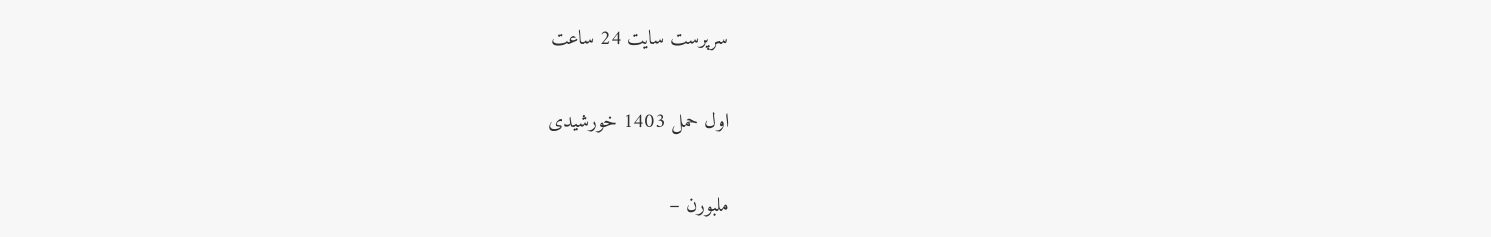سرپرست سایت 24 ساعت

اول حمل 1403 خورشیدی

ملبورن –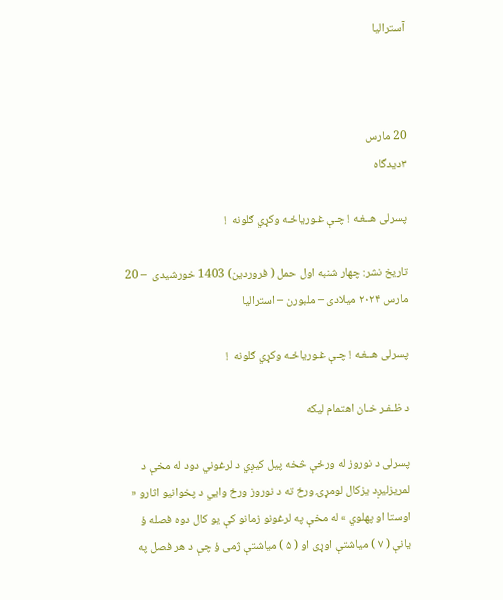آسترالیا



20 مارس
۳دیدگاه

پسرلی هــغـه ! چـې غـوریاځـه وکړي ګلونه  !

تاریخ نشر: چهار شنبه اول حمل ( فروردین) 1403 خورشیدی  – 20 مارس ۲۰۲۴ میلادی – ملبورن – استرالیا

پسرلی هــغـه ! چـې غـوریاځـه وکړي ګلونه  !

د ظـفـر خـان اهتمام لیکه

پسرلی د نوروز له ورځې څخه پیل کیږي د لرغوني دود له مخې د لمریزلیږد یزکال لومړۍ ورځ ته د نوروز ورځ وایي د پخوانیو اثارو « اوستا او پهلوي » له مخې په لرغونو زمانو کې یو کال دوه فصله ؤ یانې ( ۷ ) میاشتې اوړی او ( ۵ ) میاشتې ژمی ؤ چې د هر فصل په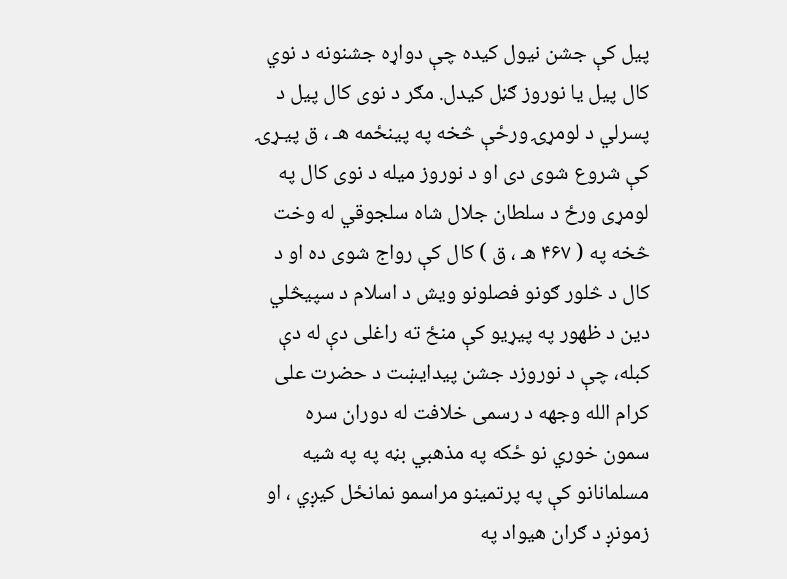پیل کې جشن نیول کیده چې دواړه جشنونه د نوي کال پیل یا نوروز ګڼل کیدل. مګر د نوی کال پیل د پسرلي د لومړۍ ورځې څخه په پینځمه هـ ، ق پیـړۍ کې شروع شوی دی او د نوروز میله د نوی کال په لومړی ورځ د سلطان جلال شاه سلجوقي له وخت څخه په ( ۴۶۷ هـ ، ق ) کال کې رواج شوی ده او د کال د څلور ګونو فصلونو ویش د اسلام د سپیڅلي دین د ظهور په پیړیو کې منځ ته راغلی دې له دې کبله، چې د نوروزد جشن پیدایښت د حضرت علی کرام الله وجهه د رسمی خلافت له دوران سره سمون خوري نو ځکه په مذهبي بڼه په په شیه مسلمانانو کې په پرتمینو مراسمو نمانځل کیږي ، او زمونږ د ګران هیواد په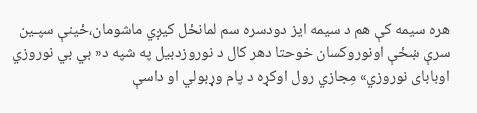هره سیمه کې هم د سیمه ایز دودسره سم لمانځل کیږي ماشومان،ځینې سپـین سرې ښځې اونوروکسان خوحتا دهر کال د نوروزدبیل په شپه د« بي بي نوروزي اوبابای نوروزي» مِجازي رول اوکړه د پام وړبولي او داسې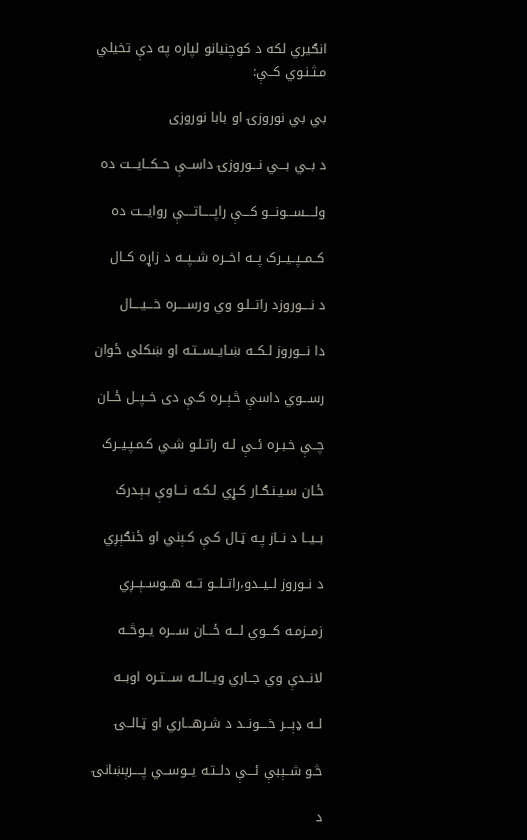انګیري لکه د کوچنیانو لپاره په دې تخیلي مـثـنـوي کــې:

بي بي نوروزۍ او بابا نوروزی

د بــي بـــي نـــوروزۍ داســې حــکــایـــت ده

ولــــســـونـــو کـــې راپـــــاتــــې روایـــت ده

کــمــپــیــرک پــه اخــره شــپــه د زاړه کــال

د نــــوروزد راتــلـو وي ورســــره خـــیــــال

دا نـــوروز لـکــه ښـایــســتـه او ښکلی ځوان

رســـوي داسې څـېــره کـې دی خــپــل ځــان

چــې خـبـره ئــې لـه راتـلـو شـي کـمـپـیــرک

ځـان سـیـنـګـار کـړي لـکـه نـــاوې بـېـدرک

بــیــا د نــاز پـه ټـال کـې کـېني او ځنګېږي

د نــوروز لــیــدو،راتــلــو تــه هــوســېــږي

زمــزمـه کـــوي لـــه ځـــان ســـره یــوڅــه

لانــدې وي جــاري ویــالــه ســـتـره اوبــه

لــه ډېـــر خــــونــد د شـرهـــاري او ټـالــۍ

څـو شــېبې ئـــې دلــتـه یــوســي پــــرېښانۍ

د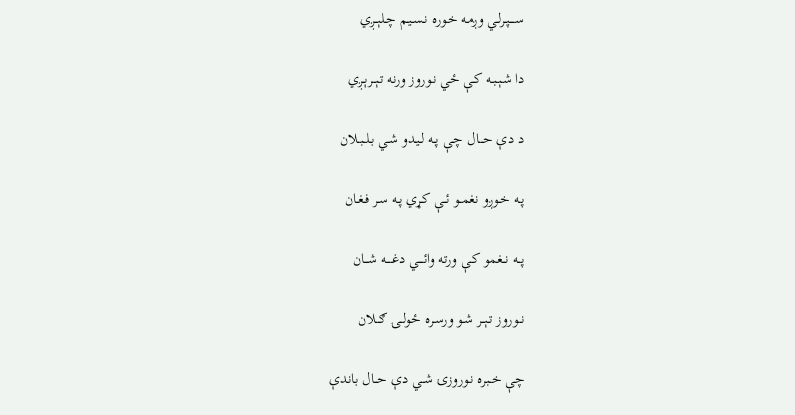ســــپـرلـي وږمـه خـوره نـسـیـم چـلېــږي

دا شـېـبـه کـې ځي نـوروز ورنه تـېــرېـږي

د دې حـــال چـې پـه لـیـدو شـي بـلــبـلان

پـه خـوږو نغمــو ئــې کـړي پـه سـر فـغـان

پــه نــغمو کـې ورته وائــــي دغــــه شـــان

نــوروز تـېــر شـو ورسـره ځـولــۍ ګــلان

چې خــبره نـوروزۍ شــي دې حــال باندې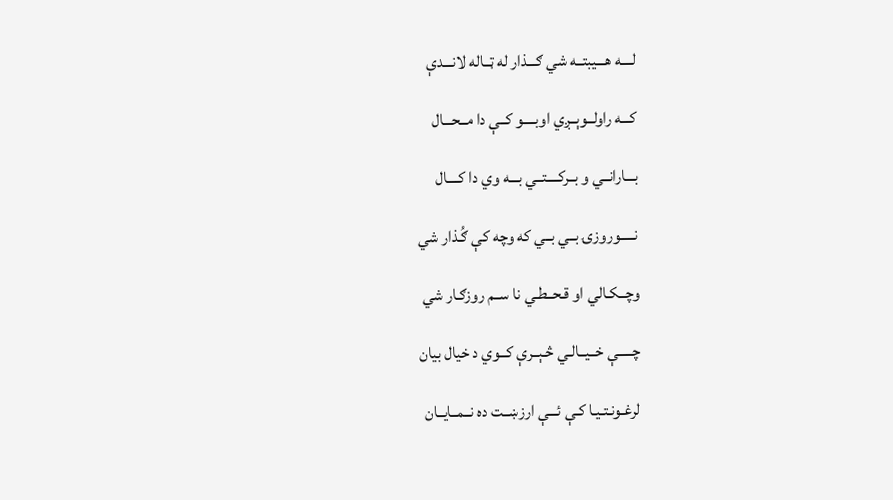لــــه هـــیبتــه شي ګـــذار له ټــاله لانـــدې

کـــه راولــوېــږي اوبــــو کــې دا مــحـــال

بـــارانــي و بــرکــــتــي بـــه وي دا کــــال

نـــــوروزۍ بــي بــي که وچه کې ګُـذار شي

وچــکـالي او قـحــطـي نا ســم روزګـار شي

چـــــې خــیــالـي څـېــرې کــوي د خیال بیان

لرغـونـتـیـا کـې ئـــې ارزښــت ده نــمــایــان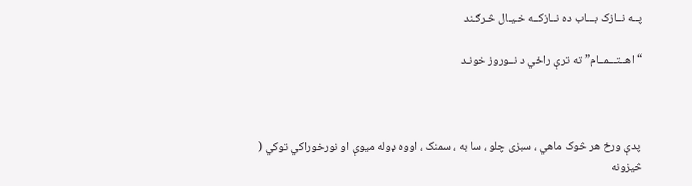پــه نــازک بـــاب ده نــازکــه خـیـال څـرګـند

“اهــتـــمــام” ته ترې راځي د نــوروز خونـد



 پدې ورځ هر څوک ماهي ، سبزی چلو ، سا به ، سمنک ، اووه ډوله میوې او نورخوراکي توکي ( څیزونه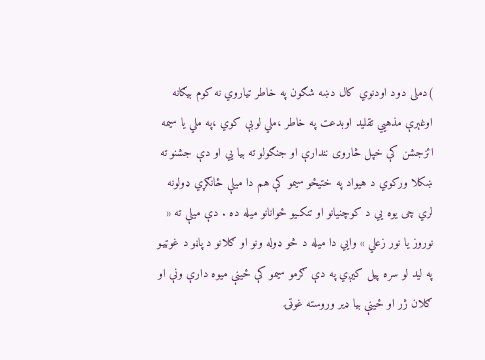)دملی دود اودنوي کال دښه شګون په خاطر تیاروي نه کوم بیګانه اوغېرې مذهیي تقلید اوبدعت په خاطر ،ملي لوبې کوي ،په ملي يا سيمه ائزجشن کې خپل څاروی نندارې او جنګولو ته بيا يي او دې جشنو ته ښکلا ورکوي د هیواد په ختیځو سیمو کې هم دا میلې ځانګړي ډولونه لري چی یوه یي د کوچنیانو او تنکـیو ځوانانو میله ده . دې میلې ته « نوروز یا نور زعلي » وایي دا میله د څو ډوله ونو او ګلانو د پاڼو د غوټیـو په لید لو سره پیل کیږي په دې ګرمو سیمو کې ځینې میوه دارې ونې او ګلان ژر او ځینې بیا ډیر وروسته غوټۍ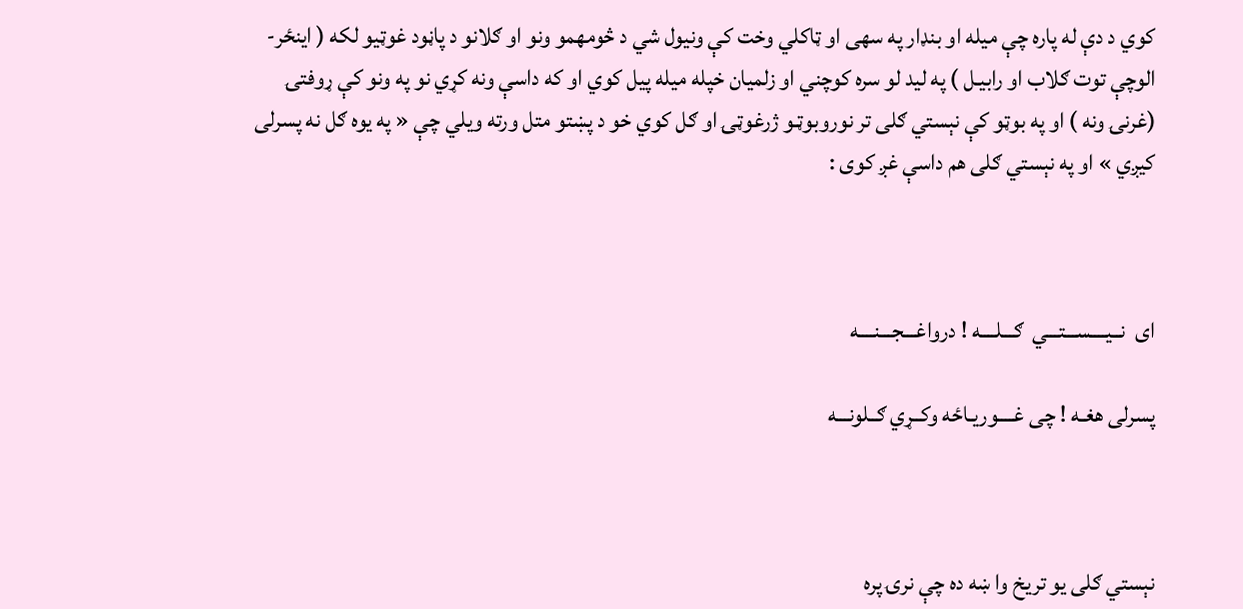کوي د دې له پاره چې میله او بنډار په سهی او ټاکلي وخت کې ونیول شي د څومهمو ونو او ګلانو د پاڼود غوټيو لکه ( اينځر- الوچې توت ګلاب او رابیـل ) په لید لو سره کوچني او زلمیان خپله میله پیل کوي او که داسې ونه کړي نو په ونو کې ړوفتۍ (غرنۍ ونه ) او په بوټو کې نېستي ګلی تر نوروبوټـو ژرغوټۍ او ګل کوي خو د پښتو متل ورته ویلي چې « په یوه ګل نه پسرلی کیږي » او په نېستي ګلی هم داسې غږ کوی :



ای  نــیــــســـتـــي  ګـــلــــه ! درواغـــجـــنــــه

پسرلی هغـه ! چی غــــوریـاځه وکــړي ګــلونـــه



نېستي ګلی یو تریخ وا ښه ده چې نرۍ پره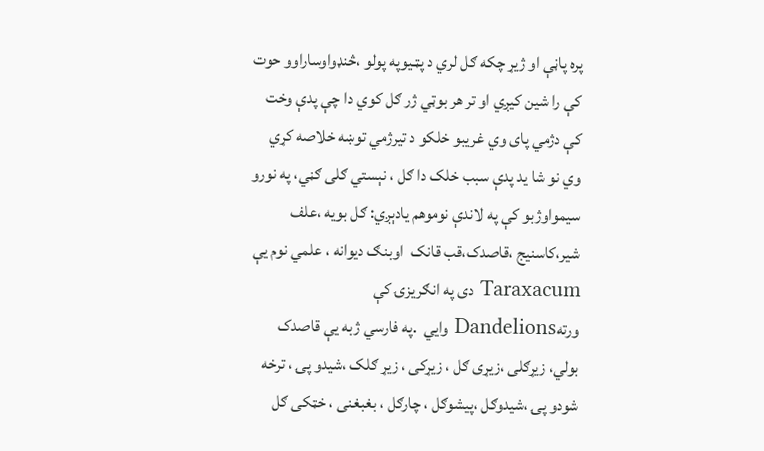پره پاڼې او ژیړ چکه ګل لري د پټـیوپه پولو ،څنډواوساراوو حوت کې را شین کیږي او تر هر بوټي ژر ګل کوي دا چې پدې وخت کې دژمي پای وي غریبو خلکو د تیرژمي توښه خلاصه کړي وي نو شا ید پدې سبب خلک دا ګل ، نېستي ګلی ګڼي، په نورو سیمواوژبو کې په لاندې نوموهم یادېږي: ګل بویه ،علف شیر،کاسنیج ،قاصدک،قب قانک  اوبنګ دیوانه ، علمي نوم یې Taraxacum دی په انګریزۍ کې ورتهDandelions وایي  .په فارسي ژبه یې قاصدک بولي، زیړګلی ،زیړی ګل ، زیړکی ، زیړ ګلک ،شیدو پۍ ، ترخه شودو پۍ ،شیدوګل ،پیشوګل ، چارګل ، بغبغنی ، خټکی ګل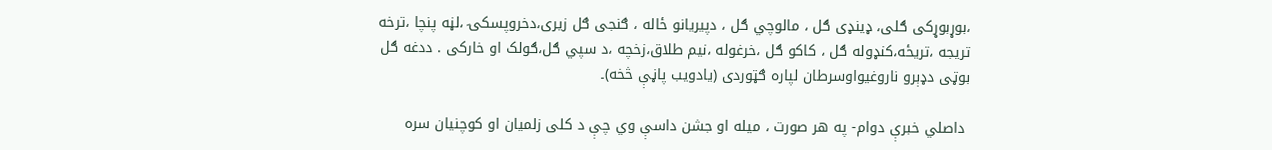،بوړبوړکی ګلی، ډینډی ګل ، مالوچي ګل ، دپیریانو ځاله ، ګنجی ګل زیری،دخروپسکۍ ،لڼه پنچا ،ترخه تریجه ،تریځه،کنډوله ګل ، کاکو ګل ،خرغوله ،نيم طلاق،زخچه ،د سپي ګل،ګولک او خارکی . ددغه ګل بوټی دډېرو ناروغیواوسرطان لپاره ګټوردی (یادویب پاڼې څخه)۔

 داصلي خبرې دوام- په هر صورت ، میله او جشن داسې وي چې د کلی زلمیان او کوچنیان سره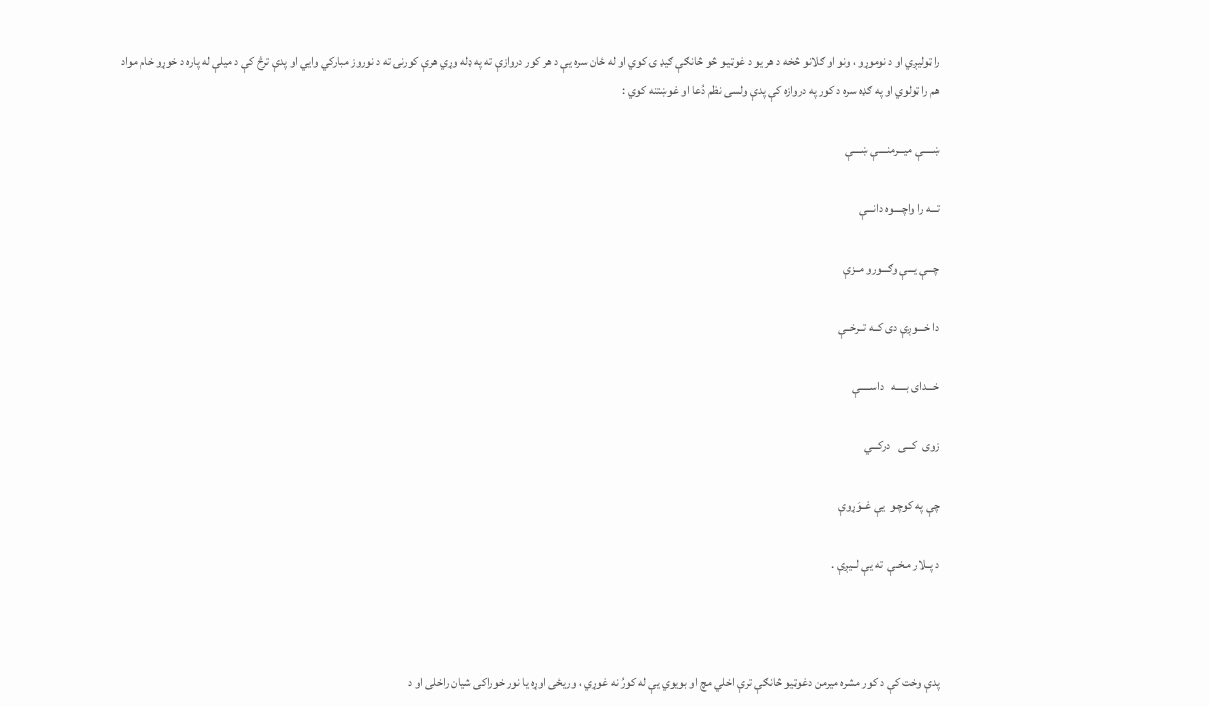را ټولیږي او د نوموړو ، ونو او ګلانو څخه د هر یو د غوټیـو څو څانګې ګیډ ۍ کوي او له ځان سره یې د هر کور دروازې ته په ډله وړي هرې کورنۍ ته د نوروز مبارکي وایي او پدې ترڅ کې د میلې له پاره د خوړو خام مواد هم را ټولوي او په ګډه سره د کور په دروازه کې پدې ولسی نظم دُعا او غوښتنه کوي :

ښـــــې میـــرمنــــې ښــــې

تـــه را واچــــوه دانـــې

چـــې یـــې وګـــورو مــزې

دا خـــوږې دی کــه تــرخــې

خـــدای بـــــه   داســـــې

زوی  کـــی   درکـــي

چې په کوچـو  یې غــوَړوې

د پــلار مـخـې  ته یې لــیږې .



پدې وخت کې د کور مشره میرمن دغوټیو څانګې ترې اخلي مچ او بویوي یې له کورُ نه غوړي ، وریځی اوړه یا نور خوراکی شیان راخلی او د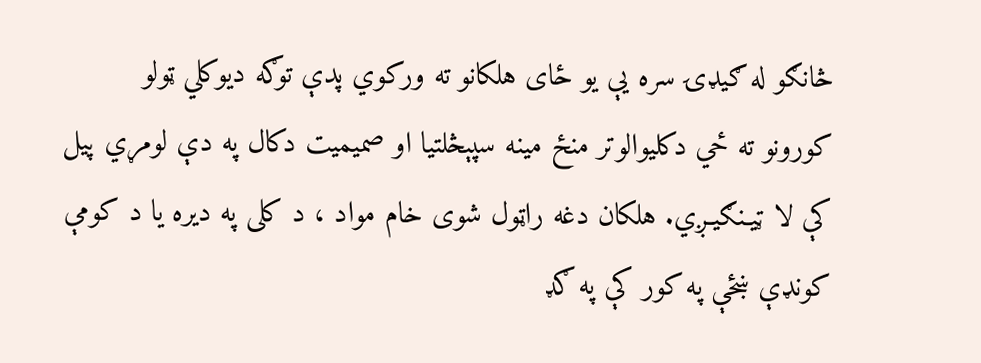څانګو له ګیډۍ سره یې یو ځای هلکانو ته ورکوي پدې توګه ديوکلي ټولو کورونو ته ځي دکلیوالوتر منځ مینه سپېڅلتيا او صميميت دکال په دې لومړي پيل کې لا ټیـنګيـږي. هلکان دغه راټول شوی خام مواد ، د کلی په دیره یا د کومې کونډې ښځې په کور کې په ګډ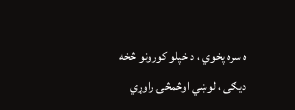ه سره پخوي ، د خپلو کورونو څخه دیګی ، لوښي اوڅمڅۍ راوړي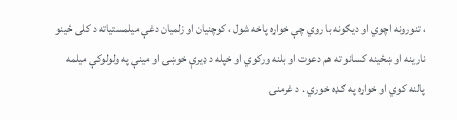، تنورونه اچوي او دیګونه با روي چې خواړه پاخه شول ، کوچنیان او زلمیان دغې میلمستیاته د کلی ځینو نارینه او ښځینه کسانو ته هم دعوت او بلنه ورکوي او خپله د ډیرې خوښۍ او مینې په ولولوکې میلمه پالنه کوي او خواړه په ګـډه خوري . د غرمنۍ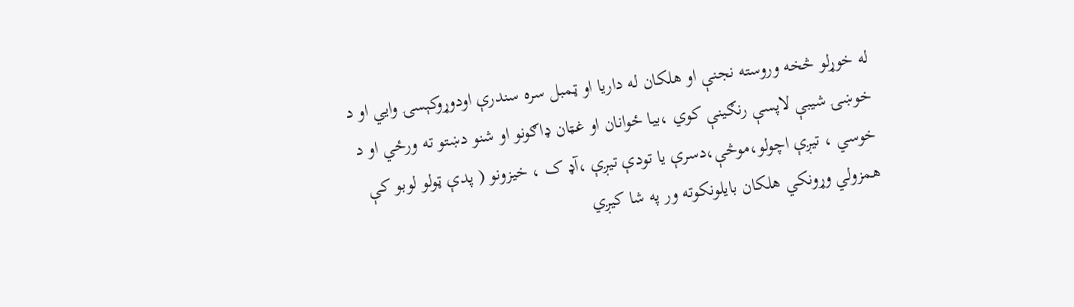له خوړلو څخه وروسته نجنې او هلکان له داریا او ټمبل سره سندرې اودوړوکېسۍ وایي او د خوښۍ شیبې لاپسې رنګینې کوي ،بیا ځوانان او غـټان ډاګونو او شنو دښتو ته ورځي او د خوسي ، تیږې اچولو،موڅې،دسرې یا تودې تیږې ،آډ ک ، خیزونو ( پدې ټولو لوبو کې همزولي وړونکي هلکان بايلونکوته ور په شا کیږي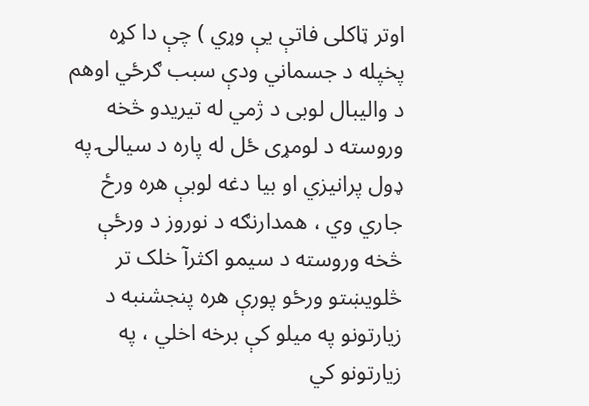اوتر ټاکلی فاتې يې وړي ) چې دا کړه پخپله د جسماني ودې سبب ګرځي اوهم د والیبال لوبی د ژمي له تیریدو څخه وروسته د لومړی ځل له پاره د سیالۍ په ډول پرانیزي او بیا دغه لوبې هره ورځ جاري وي ، همدارنګه د نوروز د ورځې څخه وروسته د سیمو اکثرآ خلک تر څلویښتو ورځو پورې هره پنجشنبه د زيارتونو په میلو کې برخه اخلي ، په زیارتونو کي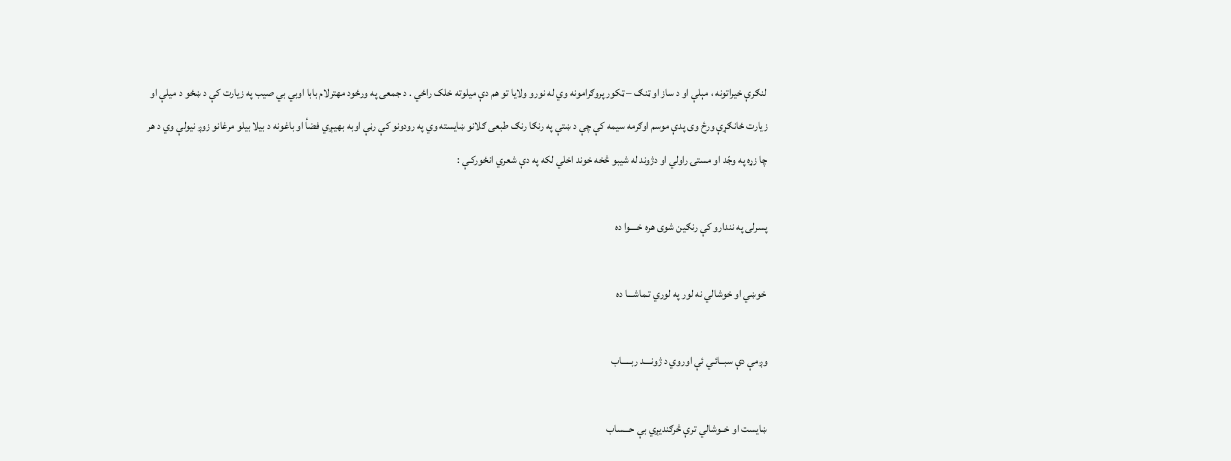لنګرې خيراتونه ، مېلې او د ساز او ټنګ – ټکور پروګرامونه وي له نورو ولایا تو هم دې میلوته خلک راځي . د جمعی په ورځود مهترلام بابا اوبي بي صيب په زيارت کې د ښځو د میلې او زیارت ځانګړې ورځ وی پدې موسم اوګرمه سیمه کې چې د ښتې په رنګا رنګ طبعی ګلانو ښایسته وي په رودونو کې رڼې اوبه بهیـږي فضأ او باغونه د بیلا بیلو مرغانو زوږ نیولې وي د هر چا زړه په وجّد او مستۍ راولي او دژوند له شیبو څخه خوند اخلي لکه په دې شعري انځورکـې :

پسرلی په نندارو کې رنګین شوی هره خــــوا ده

خوښي او خوشالي نه لور په لوري تـماشـــا ده

وږمې دې سبــائـي ئې اوروي د ژونــــد ربـــــاب

ښایست او خــوشالي ترې څرګندیږي بې حـــساب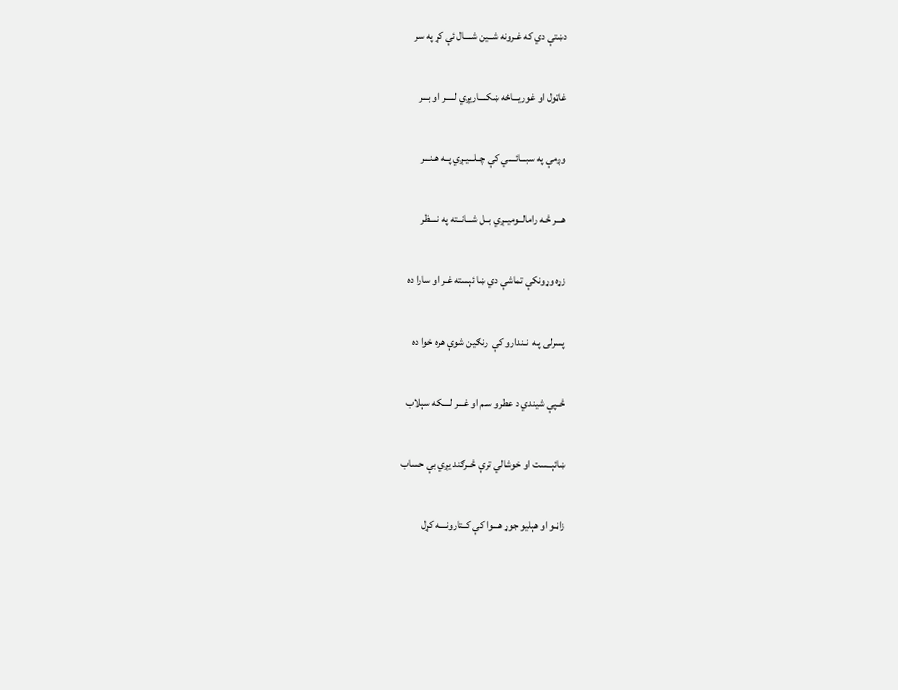دښتې دي که غـرونه شــین شــــال ئې کړ په سر

غاټول او غوریـــاځه ښکــــاریږي لـــــر او بـــر

وږمې په سبـــائــــي کې چــلـــیـږي پــه هـنـــر

هـــر څـه رامالــومیــږي بــل شـــانــته په نــــظر

زړه وړونکې تماشې دي ښا ئېسته غـر او سارا ده

پسرلی پـه  نـندارو کې  رنګین شوې هره خوا ده

څــپې شیندي د عطرو سـم او غـــر لــــکه سېلاب

ښائېــست او خوشالي ترې څــرګند یږي بې حساب

زاڼـو او هېلیو جوړ هـــوا کې کــتارونــــه کړل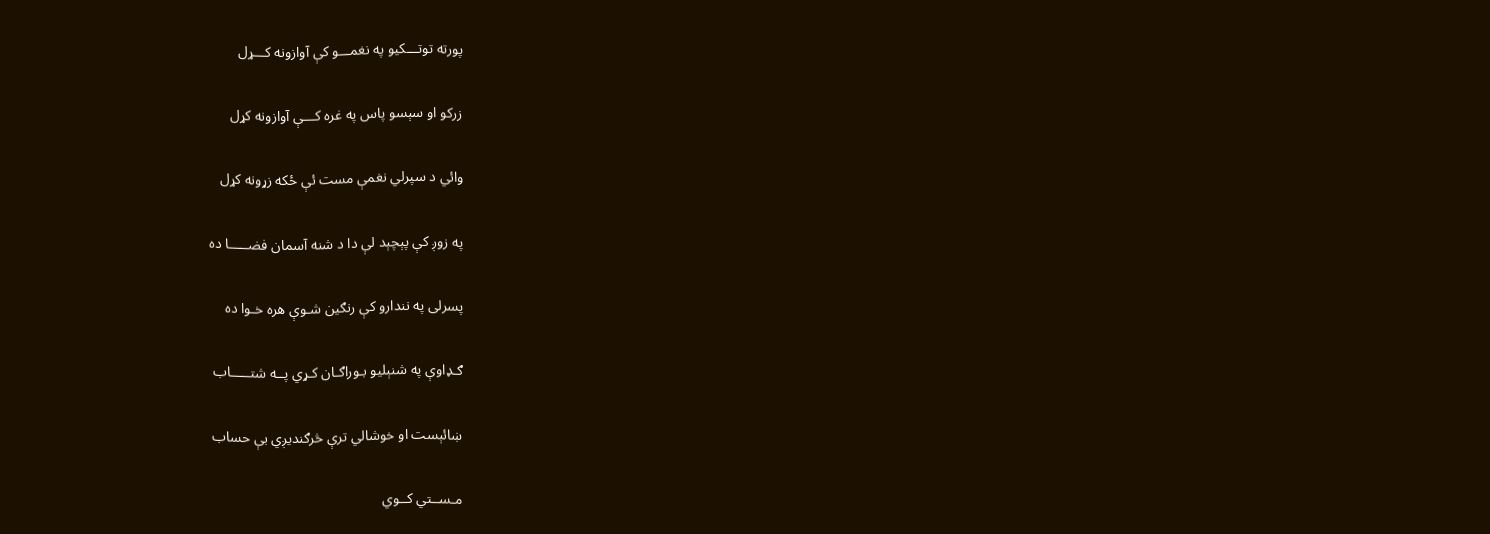پورته توتـــکیو په نغمـــو کې آوازونه کـــړل

زرکو او سېسو پاس په غره کـــې آوازونه کړل

وائي د سپرلي نغمې مست ئې ځکه زړونه کړل

په زوږ کې پېچېد لې دا د شنه آسمان فضـــــا ده

پسرلی په نندارو کې رنګین شـوې هره خـوا ده

ګـډاوې په شنېلیو بـوراګـان کـړي پــه شتـــــاب

ښائېست او خوشالي ترې څرګندیږي بې حساب

مـســتي کــوي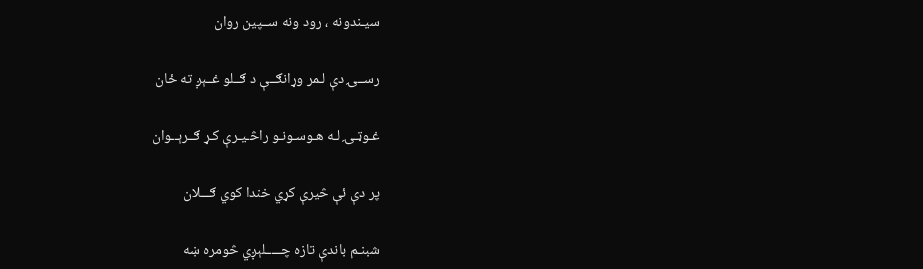سیـندونه ، رود ونه ســپین روان

رســۍ دې لـمر وړانګــې د ګــلو غــېږ ته ځان

غـوټـۍ لـه هـوسـونـو راڅـیـرې کـړ ګــرېــوان

پر دې ئې څیرې کړي خندا کوي ګـــلان

شبنـم باندې تازه چـــــلېږي څومره ښه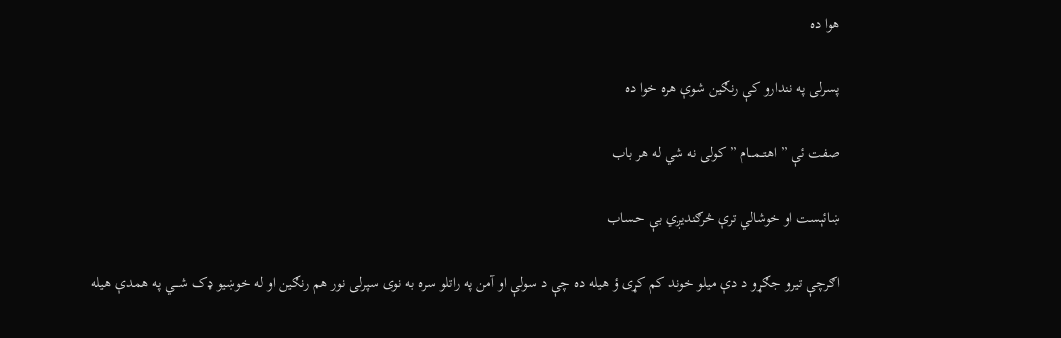هوا ده

پسرلی په نندارو کې رنګین شوې هره خوا ده

صفت ئې ” اهتــمـــام ” کولی نه شي له هر باب

ښائېست او خوشالي ترې څرګندیږي بې حـساب

اګرچې تیرو جګړو د دې میلو خوند کم کړی ؤ هیله ده چې د سولې او آمن په راتلو سره به نوی سپرلی نور هم رنګین او له خوښیو ډک شـــي په همدې هیله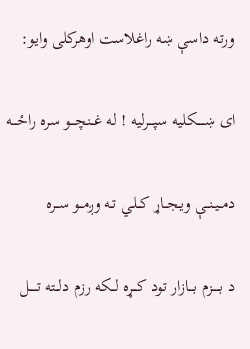ورته داسې ښه راغلاست اوهرکلی وایو:

ای ښـــــکلیه سپـــرلیه ! له غــنچـــو سره راځـــه

دمــیـنــې ویـجــاړ کــلـي تـه وږمــو ســره

د بـــــزم بـــازار تود کـــړه لــکه رزم دلــته تـــــل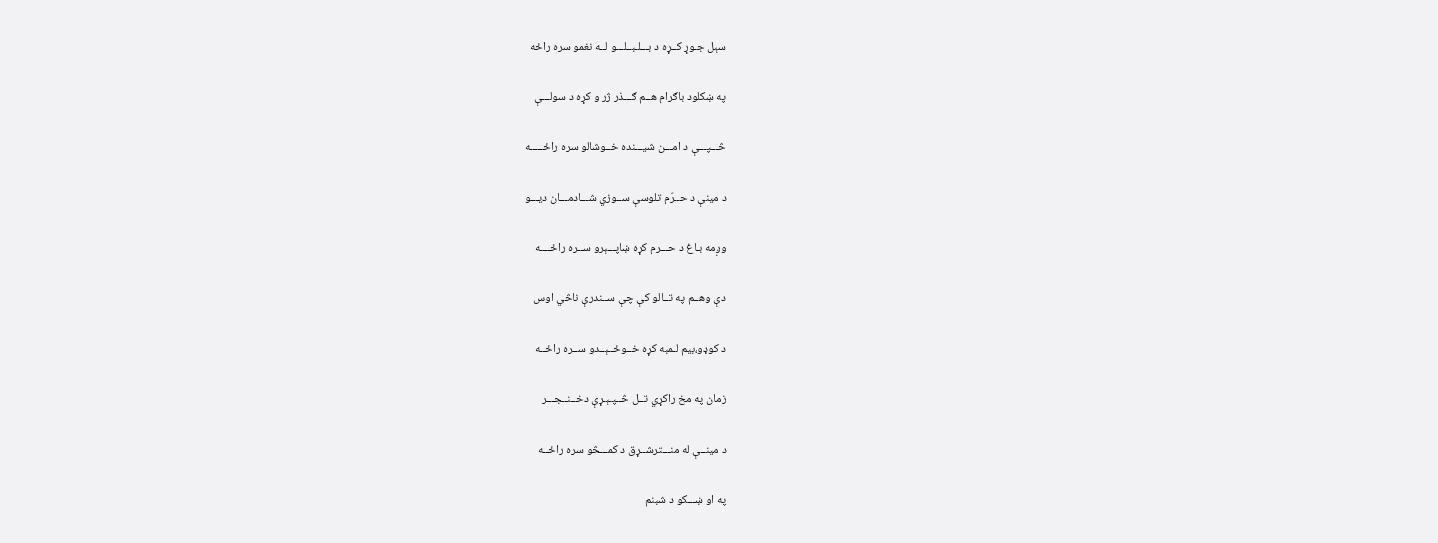سېل جـوړ کــړه د بـــلـبــلـــو لــه نغمو سره راځه

په ښکلود باګرام هــم ګـــذر ژر و کړه د سولـــې

څـــپـــې د امـــن شیـــنده خــوشالو سره راځـــــه

د مینې د حــرّم تلوسې ســوزي شـــادمـــان دیـــو

وږمه بـاغ د حـــرم کړه ښاپـــېرو ســره راځــــه

دې وهــم په تــالو کې چې ســندرې ناڅي اوس

د کوډو،بیم لـمبه کړه خــوځــېــدو ســره راځــه

زمان په مخ راکړي تــل څــپـېـړې دخــنــجـــر

د مینــې له منـــترشــړق د کمـــڅو سره راځــه

په او ښـــکو د شبنم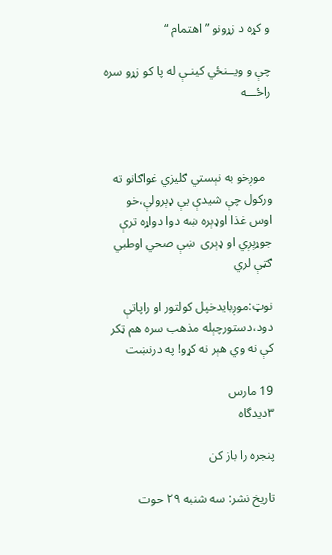و کړه د زړونو ” اهتمام “

چې و ویــنځي کینـې له پا کو زړو سره راځـــه



  موږخو به نېستي ګليزي غواګانو ته ورکول چې شیدې یې ډېرولې،خو اوس غذا اوډېره ښه دوا دواړه ترې جوړېږي او ډېری  ښې صحي اوطبي ګټې لري

نوټ:موږبایدخپل کولتور او راپاتې دود،دستورچېله مذهب سره هم ټکر کې نه وي هېر نه کړو! په درنښت

19 مارس
۳دیدگاه

پنجره را باز کن

تاریخ نشر: سه شنبه ۲۹ حوت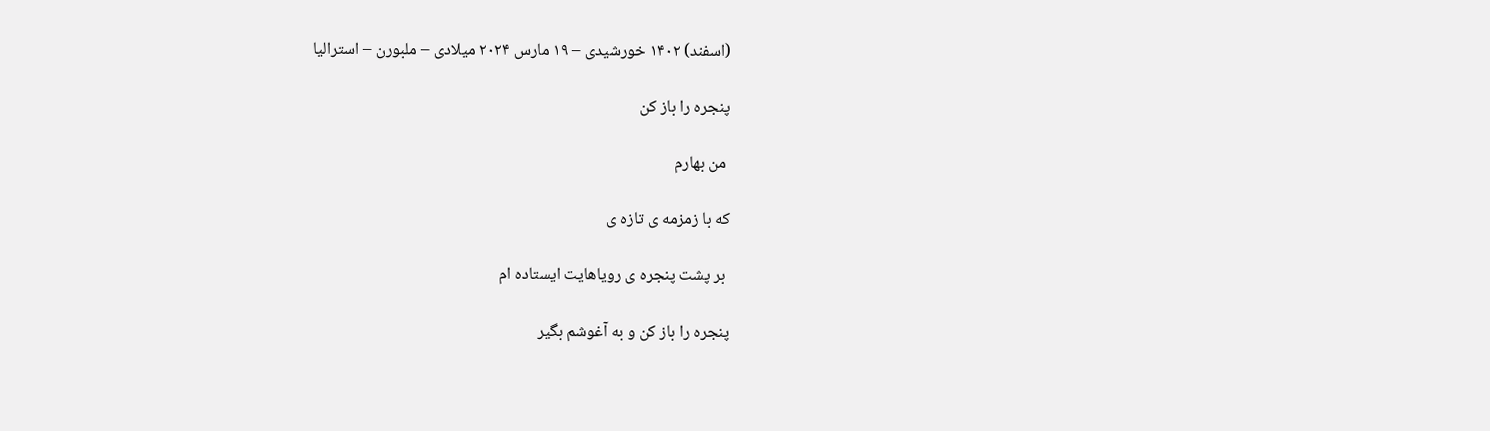(اسفند) ۱۴۰۲ خورشیدی – ۱۹ مارس ۲۰۲۴ میلادی – ملبورن – استرالیا

پنجره را باز کن

 من بهارم

که با زمزمه ی تازه ی

 بر پشت پنجره ی رویا‌هایت ایستاده ام

پنجره را باز کن و به آغوشم بگیر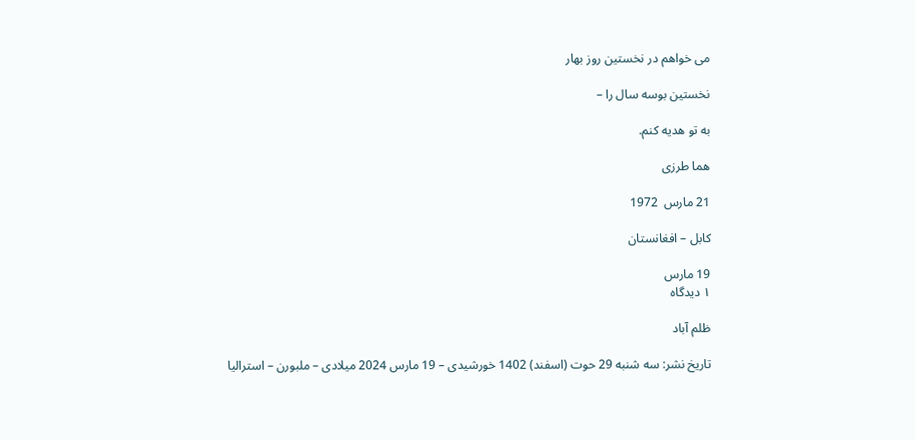می خواهم در نخستین روز بهار

نخستین بوسه سال را –

به تو هدیه کنم.

هما طرزی

21 مارس  1972

کابل – افغانستان

19 مارس
۱ دیدگاه

ظلم آباد

تاریخ نشر: سه شنبه 29 حوت (اسفند) 1402 خورشیدی – 19 مارس 2024 میلادی – ملبورن – استرالیا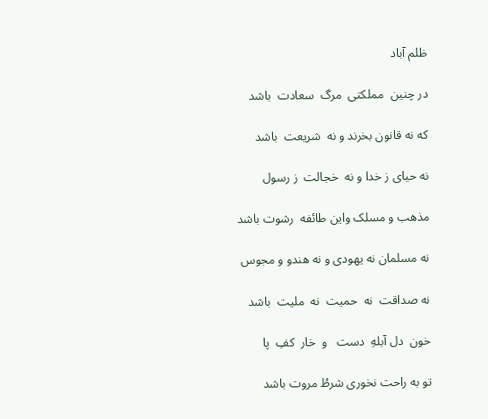ظلم آباد

در چنین  مملکتی  مرگ  سعادت  باشد

که نه قانون بخرند و نه  شریعت  باشد

نه حیای ز خدا و نه  خجالت  ز رسول

مذهب و مسلک واین طائفه  رشوت باشد

نه مسلمان نه یهودی و نه هندو و مجوس

نه صداقت  نه  حمیت  نه  ملیت  باشد

خون  دل آبلهِ  دست   و  خار  کفِ  پا

تو به راحت نخوری شرطُ مروت باشد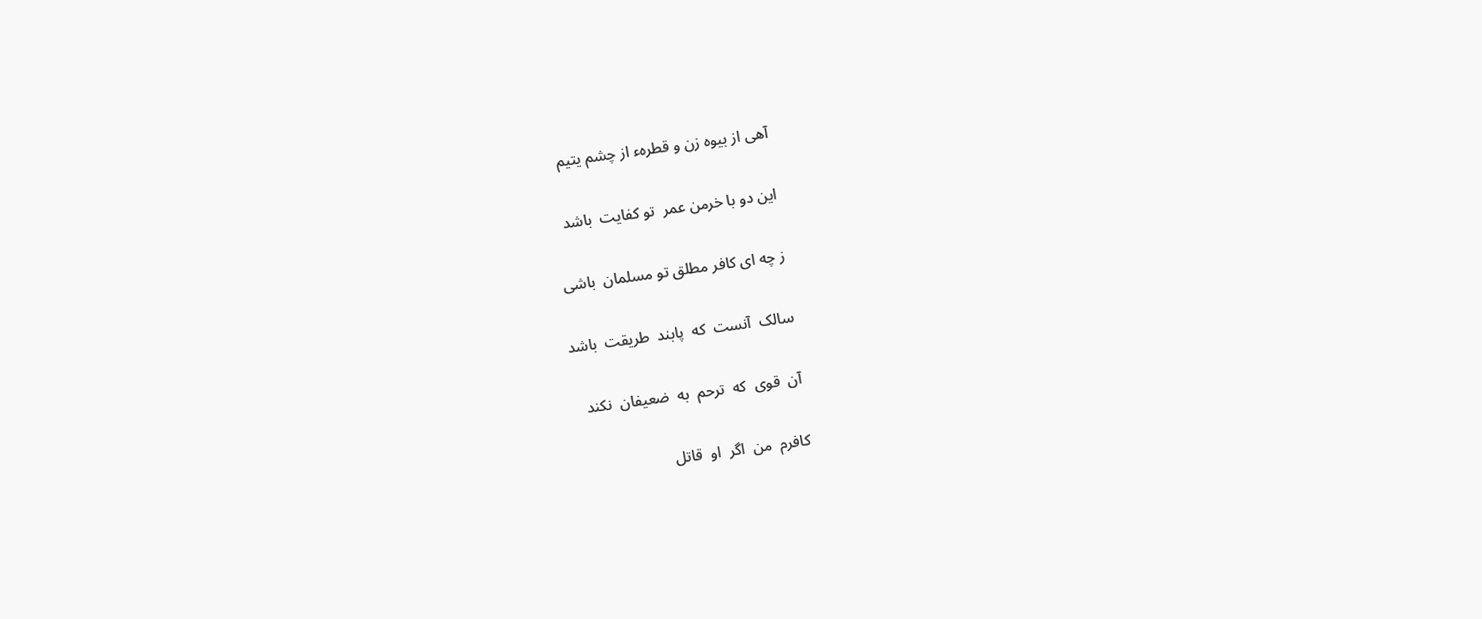آهی از بیوه زن و قطرهء از چشم یتیم

این دو با خرمن عمر  تو کفایت  باشد

ز چه ای کافر مطلق تو مسلمان  باشی

سالک  آنست  که  پابند  طریقت  باشد

آن  قوی  که  ترحم  به  ضعیفان  نکند

کافرم  من  اگر  او  قاتل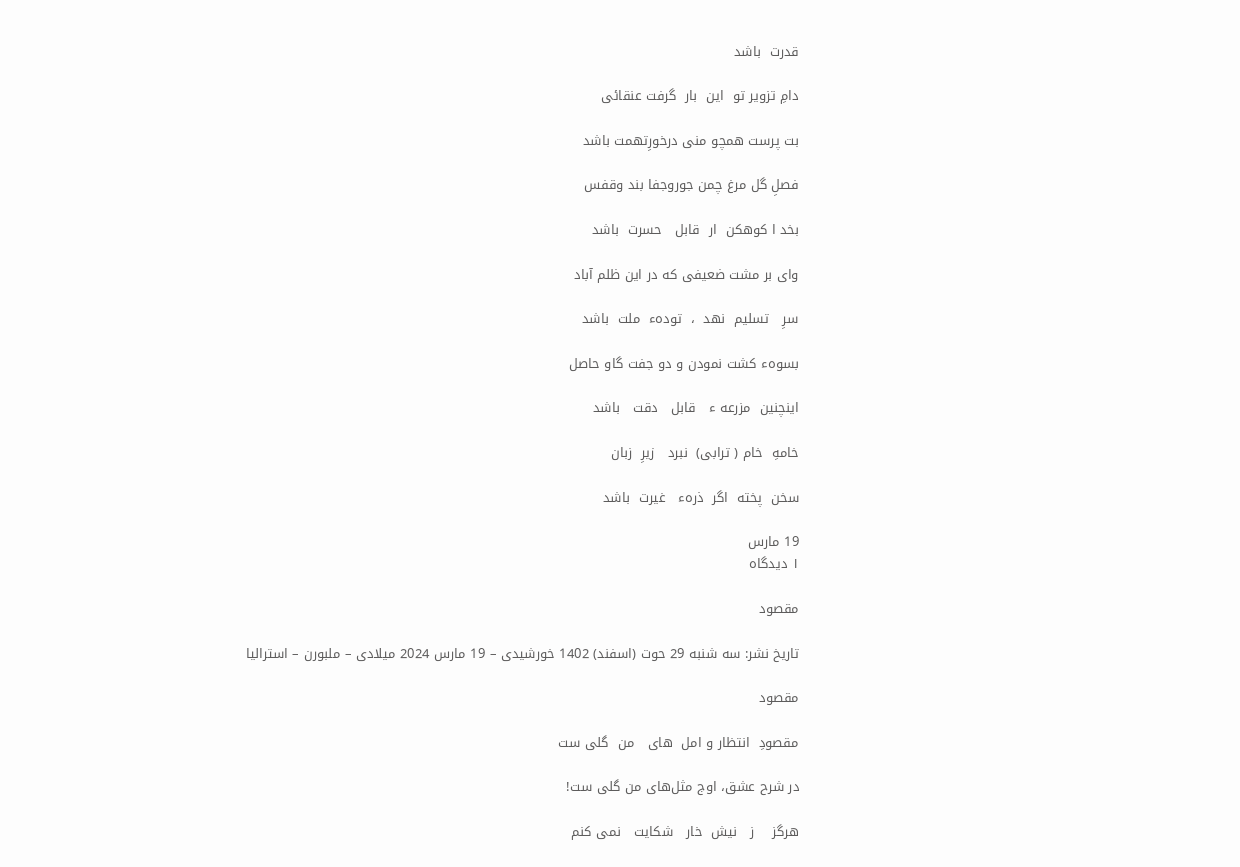قدرت  باشد

دامِ تزویر تو  این  بار  گرفت عنقائی

بت پرست همچو منی درخورِتهمت باشد

فصلِ گل مرغ چمن جوروجفا بند وقفس

بخد ا کوهکن  ار  قابل   حسرت  باشد

وای بر مشت ضعیفی که در این ظلم آباد

سرِ   تسلیم  نهد  ،  تودهء  ملت  باشد

بسوهء کشت نمودن و دو جفت گاو حاصل

اینچنین  مزرعه ء   قابل   دقت   باشد

خامهِ  خام ( ترابی)  نبرد   زیرِ  زبان

سخن  پخته  اگر  ذرهء   غیرت  باشد

19 مارس
۱ دیدگاه

مقصود

تاریخ نشر: سه شنبه 29 حوت (اسفند) 1402 خورشیدی – 19 مارس 2024 میلادی – ملبورن – استرالیا

مقصود

مقصودِ  انتظار و امل  ‌‌های   من  گلی ‌ست

در شرح عشق، اوج مثل‌های من گلی ‌ست!

هرگز    ز   نیش  خار   شکایت   نمی کنم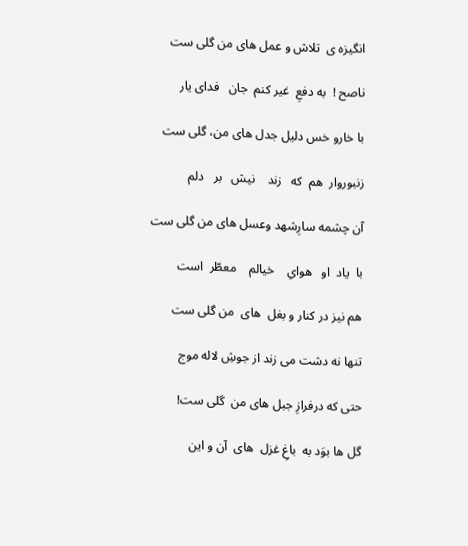انگیزه ی  تلاش و عمل‌ های من گلی‌ ست

ناصح !  به دفعِ  غیر کنم  جان   فدای یار

با خارو خس دلیل جدل‌ های من، گلی ‌ست

زنبور‌وار  هم  که   زند    نیش   بر   دلم

آن چشمه ‌سارِشهد وعسل های من گلی‌ ست

با  یاد  او   هوایِ    خیالم    معطّر  است

هم نیز در کنار و بغل  های  من گلی ‌ست

تنها نه دشت می زند از جوشِ لاله موج

حتی که درفرازِ جبل ‌های من  گلی ‌ست!

گل ‌ها بوَد به  باغِ غزل ‌ های  آن و این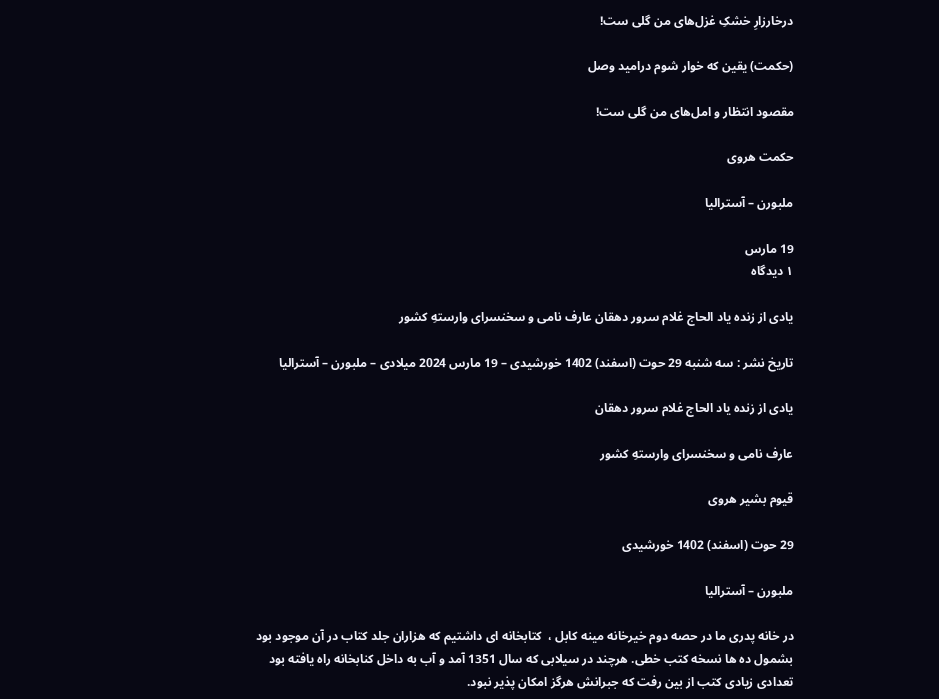درخارزارِ خشکِ غزل‌‌های من گلی ‌ست!

(حکمت) یقین که خوار شوم درامید وصل

مقصود انتظار و امل‌های من گلی ‌ست!

حکمت هروی

ملبورن – آسترالیا

19 مارس
۱ دیدگاه

یادی از زنده یاد الحاج غلام سرور دهقان عارف نامی و سخنسرای وارستهِ کشور

تاریخ نشر : سه شنبه 29 حوت (اسفند) 1402 خورشیدی – 19 مارس 2024 میلادی – ملبورن – آسترالیا

یادی از زنده یاد الحاج غلام سرور دهقان

عارف نامی و سخنسرای وارستهِ کشور

قیوم بشیر هروی

29 حوت (اسفند) 1402 خورشیدی

ملبورن – آسترالیا

در خانه پدری ما در حصه دوم خیرخانه مینه کابل ،  کتابخانه ای داشتیم که هزاران جلد کتاب در آن موجود بود بشمول ده ها نسخه کتب خطی. هرچند در سیلابی که سال 1351 آمد و آب به داخل کنابخانه راه یافته بود تعدادی زیادی کتب از بین رفت که جبرانش هرگز امکان پذیر نبود.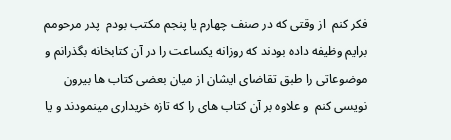فکر کنم  از وقتی که در صنف چهارم یا پنجم مکتب بودم  پدر مرحومم برایم وظیفه داده بودند که روزانه یکساعت را در آن کتابخانه بگذرانم و موضوعاتی را طبق تقاضای ایشان از میان بعضی کتاب ها بیرون نویسی کنم  و علاوه بر آن کتاب های را که تازه خریداری مینمودند و یا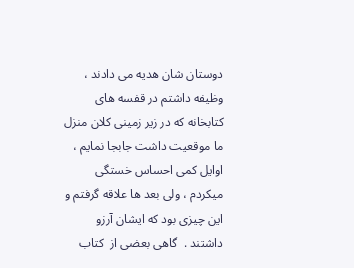دوستان شان هدیه می دادند ، وظیفه داشتم در قفسه های کتابخانه که در زیر زمینی کلان منزل ما موقعیت داشت جابجا نمایم ، اوایل کمی احساس خستگی میکردم ، ولی بعد ها علاقه گرفتم و این چیزی بود که ایشان آرزو داشتند .  گاهی بعضی از  کتاب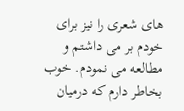های شعری را نیز برای خودم بر می داشتم و مطالعه می نمودم. خوب بخاطر دارم که درمیان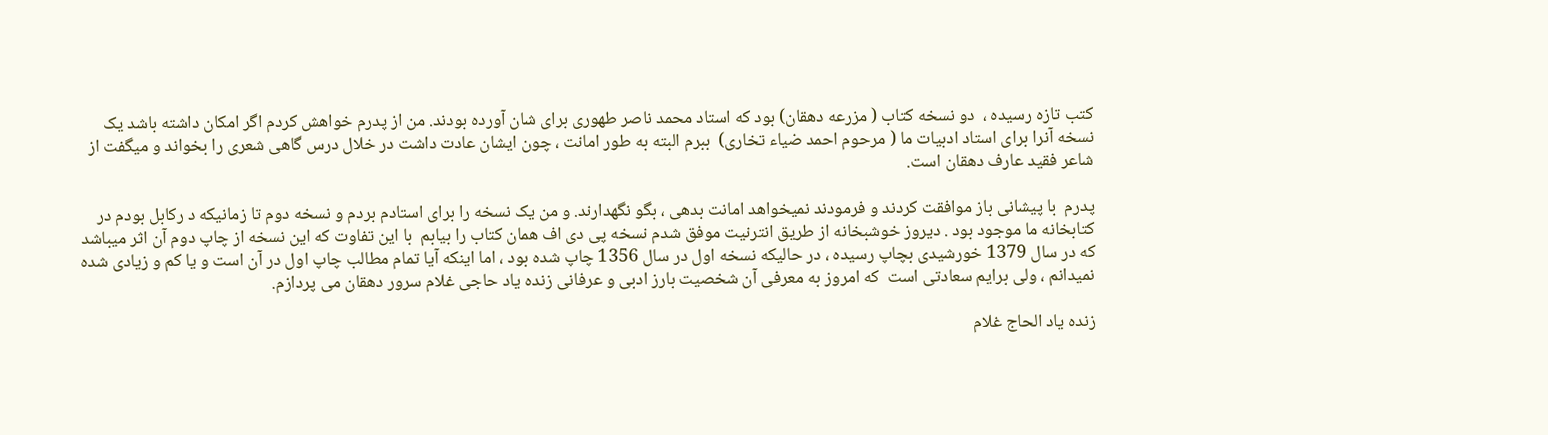کتب تازه رسیده ،  دو نسخه کتاب ( مزرعه دهقان) بود که استاد محمد ناصر طهوری برای شان آورده بودند. من از پدرم خواهش کردم اگر امکان داشته باشد یک نسخه آنرا برای استاد ادبیات ما ( مرحوم احمد ضیاء تخاری)  ببرم البته به طور امانت ، چون ایشان عادت داشت در خلال درس گاهی شعری را بخواند و میگفت از شاعر فقید عارف دهقان است.

پدرم  با پیشانی باز موافقت کردند و فرمودند نمیخواهد امانت بدهی ، بگو نگهدارند. و من یک نسخه را برای استادم بردم و نسخه دوم تا زمانیکه د رکابل بودم در کتابخانه ما موجود بود . دیروز خوشبخانه از طریق انترنیت موفق شدم نسخه پی دی اف همان کتاب را بیابم  با این تفاوت که این نسخه از چاپ دوم آن اثر میباشد که در سال 1379 خورشیدی بچاپ رسیده ، در حالیکه نسخه اول در سال 1356 چاپ شده بود ، اما اینکه آیا تمام مطالب چاپ اول در آن است و یا کم و زیادی شده نمیدانم ، ولی برایم سعادتی است  که امروز به معرفی آن شخصیت بارز ادبی و عرفانی زنده یاد حاجی غلام سرور دهقان می پردازم.

زنده یاد الحاج غلام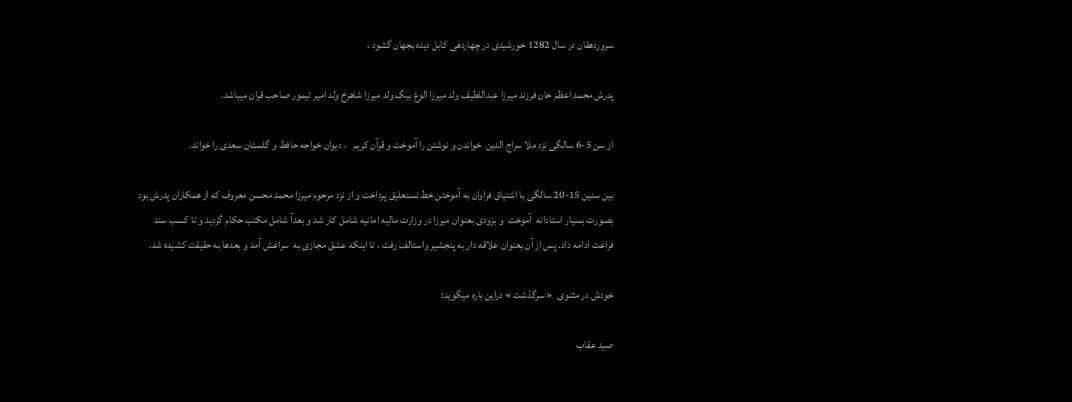سروردهقان در سال 1282 خورشیدی در چهاردهی کابل دیده بجهان گشود ،

پدرش محمد اعظم خان فرزند میرزا عبداللطیف ولد میرزا الوغ بیگ ولد میرزا شاهرخ ولد امیر تیمور صاحب قران میباشد.

از سن 5-6 سالگی نزد ملا سراج الدین  خواندن و نوشتن را آموخت و قرآن کریم   ، دیوان خواجه حافظ و گلستان سعدی را خواند.

بین سنین 15-20 سالگی با اشتیاق فراوان به آموختن خط نستعلیق پرداخت و از نزد مرحوم میرزا محمد محسن معروف که از همکاران پدرش بود بصورت بسیار استادانه  آموخت  و بزودی بعنوان میرزا در وزارت مالیه امانیه شامل کار شد و بعدآ شامل مکتب حکام گردید و تا کسب سند فراغت ادامه داد. پس از آن بعنوان علاقه دار به پنجشیر واستالف رفت ، تا اینکه عشق مجازی به  سراغش آمد و بعدها به حقیقت کشیده شد.

خودش در مثنوی  « سرگذشت » دراین باره میگوید:

صید عقاب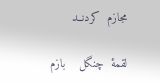مجازم  کردنــد

لقمۀ  چنگل    بازم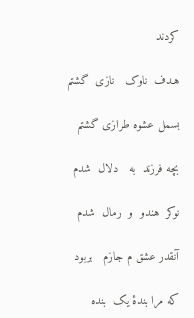کردند

هـدف  ناوک   نازی  گشتم

بسمل عشوه طرازی گشتم

بچه فرزند  به   دلال  شدم

نوکر  هندو  و  رمال  شدم

آنقدر عشق م جازم   بربود

که مرا بندۀ یک  بنده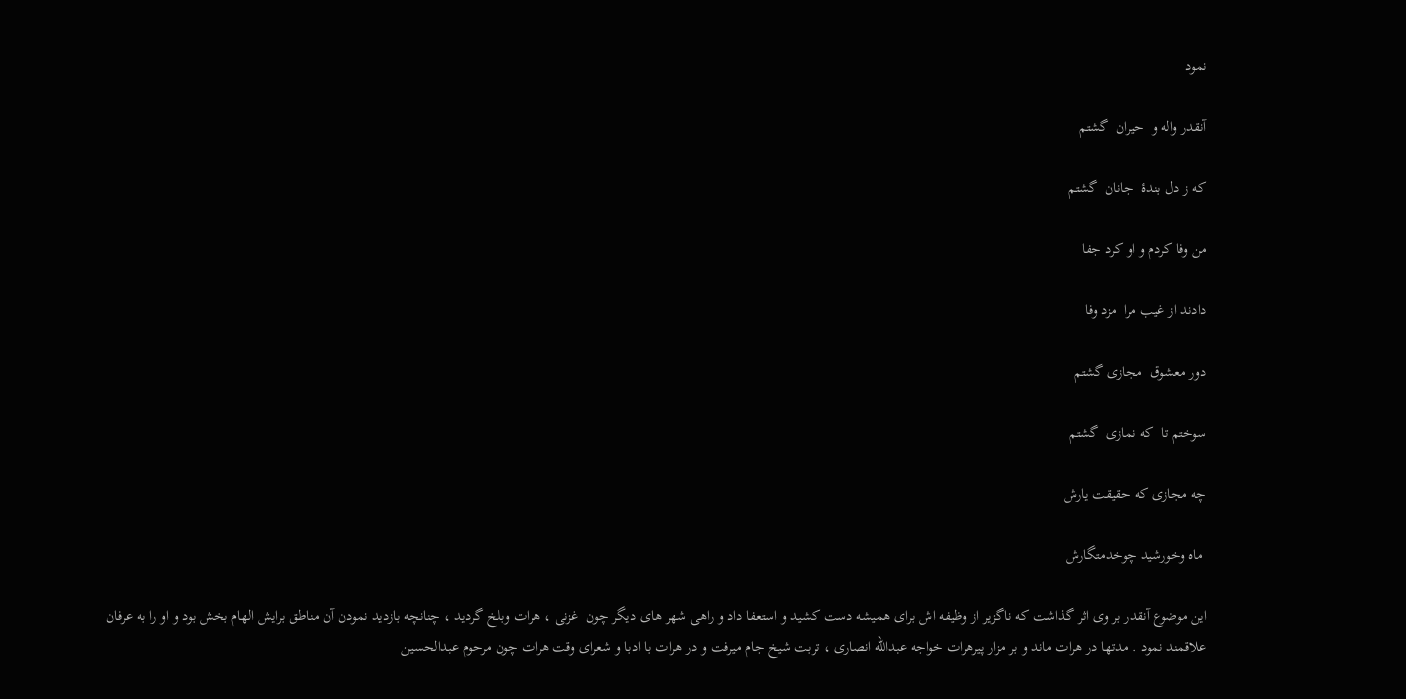نمود

آنقدر واله و  حیران  گشتم

که ز دل بندۀ  جانان  گشتم

من وفا کردم و او کرد جفا

دادند از غیب مرا  مزد وفا

دور معشوق  مجازی گشتم

سوختم تا  که نمازی  گشتم

چه مجازی که حقیقت یارش

 ماه وخورشید چوخدمتگارش

این موضوع آنقدر بر وی اثر گذاشت که ناگزیر از وظیفه اش برای همیشه دست کشید و استعفا داد و راهی شهر های دیگر چون  غزنی ، هرات وبلخ گردید ، چنانچه بازدید نمودن آن مناطق برایش الهام بخش بود و او را به عرفان علاقمند نمود . مدتها در هرات ماند و بر مزار پیرهرات خواجه عبدالله انصاری ، تربت شیخ جام میرفت و در هرات با ادبا و شعرای وقت هرات چون مرحوم عبدالحسین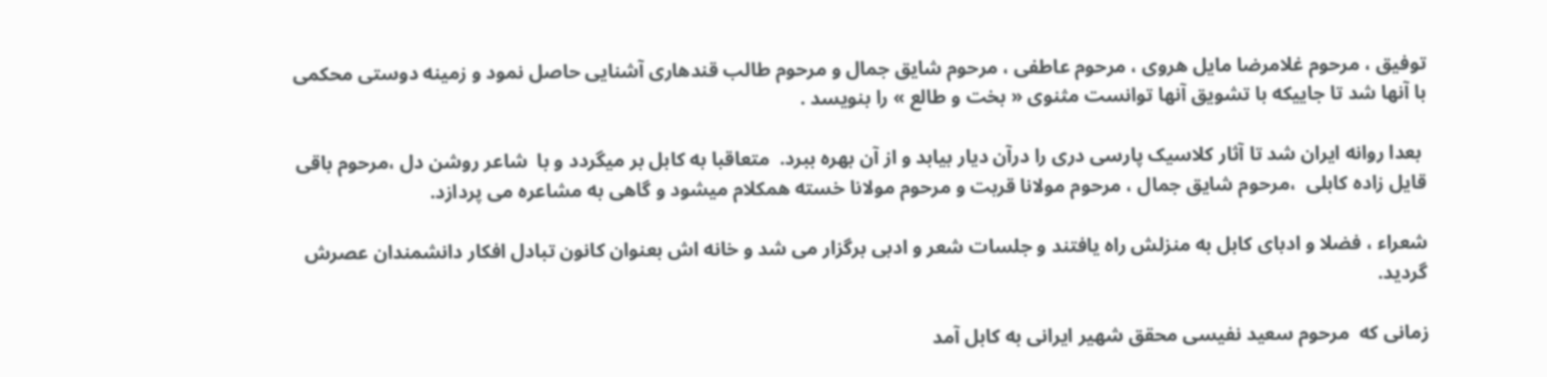توفیق ، مرحوم غلامرضا مایل هروی ، مرحوم عاطفی ، مرحوم شایق جمال و مرحوم طالب قندهاری آشنایی حاصل نمود و زمینه دوستی محکمی با آنها شد تا جاییکه با تشویق آنها توانست مثنوی « بخت و طالع » را بنویسد .

 بعدا روانه ایران شد تا آثار کلاسیک پارسی دری را درآن دیار بیابد و از آن بهره ببرد.  متعاقبا به کابل بر میگردد و با  شاعر روشن دل ،مرحوم باقی قایل زاده کابلی  ،مرحوم شایق جمال ، مرحوم مولانا قربت و مرحوم مولانا خسته همکلام میشود و گاهی به مشاعره می پردازد.

شعراء ، فضلا و ادبای کابل به منزلش راه یافتند و جلسات شعر و ادبی برگزار می شد و خانه اش بعنوان کانون تبادل افکار دانشمندان عصرش گردید.

زمانی که  مرحوم سعید نفیسی محقق شهیر ایرانی به کابل آمد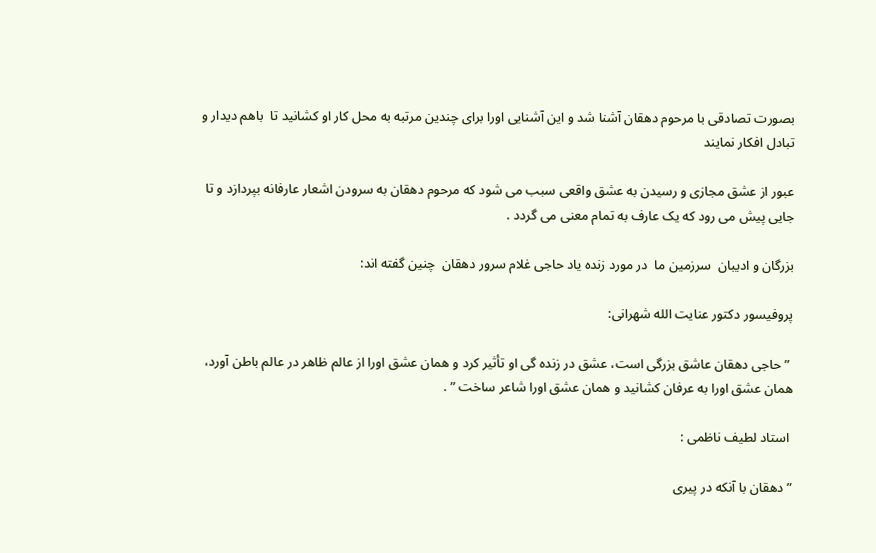بصورت تصادقی با مرحوم دهقان آشنا شد و این آشنایی اورا برای چندین مرتبه به محل کار او کشانید تا  باهم دیدار و تبادل افکار نمایند

عبور از عشق مجازی و رسیدن به عشق واقعی سبب می شود که مرحوم دهقان به سرودن اشعار عارفانه بپردازد و تا جایی پیش می رود که یک عارف به تمام معنی می گردد .

بزرگان و ادیبان  سرزمین ما  در مورد زنده یاد حاجی غلام سرور دهقان  چنین گفته اند:

پروفیسور دکتور عنایت الله شهرانی:

 ” حاجی دهقان عاشق بزرگی است، عشق در زنده گی او تأثیر کرد و همان عشق اورا از عالم ظاهر در عالم باطن آورد، همان عشق اورا به عرفان کشانید و همان عشق اورا شاعر ساخت ” .

 استاد لطیف ناظمی :

” دهقان با آنکه در پیری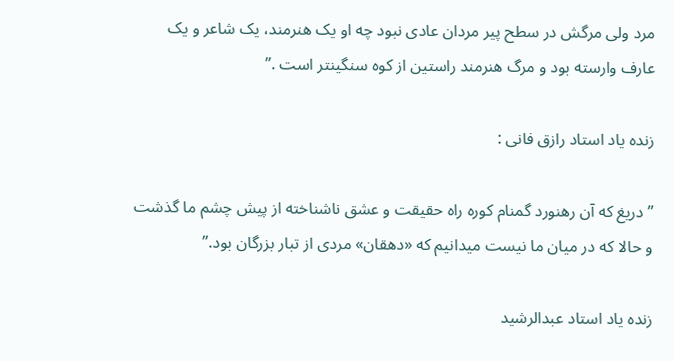مرد ولی مرگش در سطح پیر مردان عادی نبود چه او یک هنرمند، یک شاعر و یک عارف وارسته بود و مرگ هنرمند راستین از کوه سنگینتر است .”

زنده یاد استاد رازق فانی :

” دریغ که آن رهنورد گمنام کوره راه حقیقت و عشق ناشناخته از پیش چشم ما گذشت و حالا که در میان ما نیست میدانیم که «دهقان» مردی از تبار بزرگان بود.”

زنده یاد استاد عبدالرشید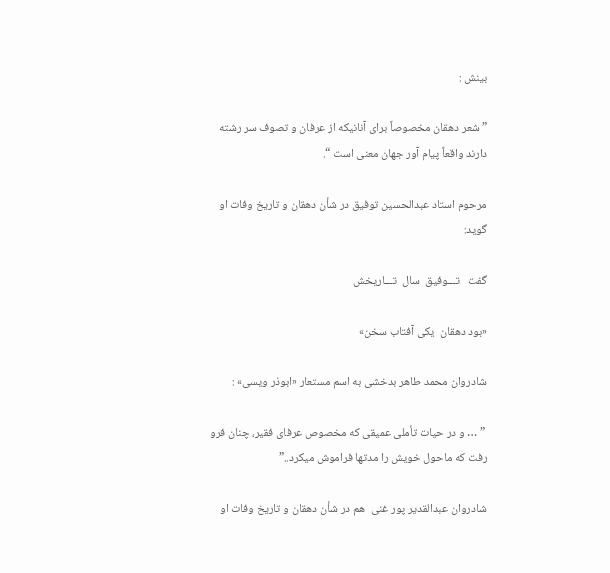بینش :

” شعر دهقان مخصوصاً برای آنانیکه از عرفان و تصوف سر رشته دارند واقعاً پیام آور جهان معنی است “.

مرحوم استاد عبدالحسین توفیق در شأن دهقان و تاریخ وفات او گوید:

گفت   تـــوفیق  سال  تـــاریخش

«بود دهقان  یکی آفتاب سخن»

شادروان محمد طاهر بدخشی به اسم مستعار «ابوذر ویسی» :

 ” … و در حیات تأملی عمیقی که مخصوص عرفای فقیر، چنان فرو رفت که ماحول خویش را مدتها فراموش میکرد..”

شادروان عبدالقدیر پور غنی  هم در شأن دهقان و تاریخ وفات او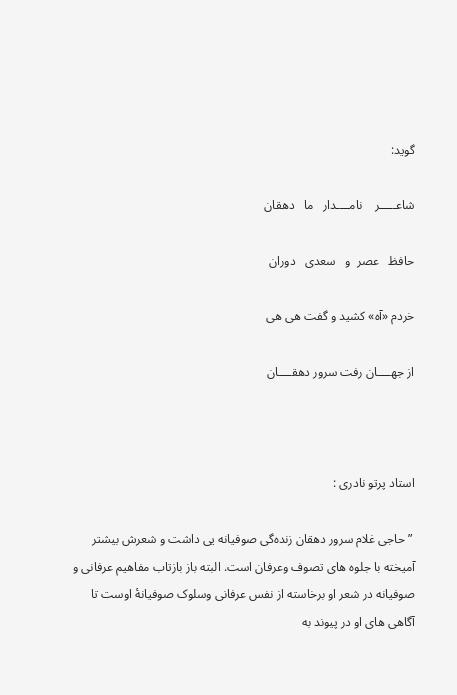گوید:

شاعـــــر    نامــــدار   ما   دهقان

حافظ   عصر  و   سعدی   دوران

خردم «آه» کشید و گفت هی هی

از جهــــان رفت سرور دهقــــان



استاد پرتو نادری :

 ” حاجی غلام سرور دهقان زنده‌گی صوفیانه یی داشت و شعرش بیشتر آمیخته با جلوه های تصوف وعرفان است. البته باز بازتاب مفاهیم عرفانی و صوفیانه در شعر او برخاسته از نفس عرفانی وسلوک صوفیانۀ اوست تا آگاهی های او در پیوند به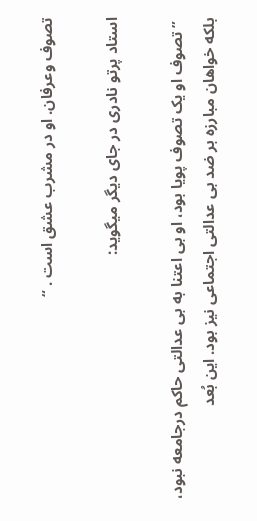تصوف وعرفان. او در مشرب عشق است . “

استاد پرتو نادری در جای دیگر میگوید:

 ” تصوف او یک تصوف پویا بود، او بی اعتنا به بی عدالتی حاکم درجامعه نبود، بلکه خواهان مبارزه بر ضد بی عدالتی اجتماعی نیز بود. این بُعد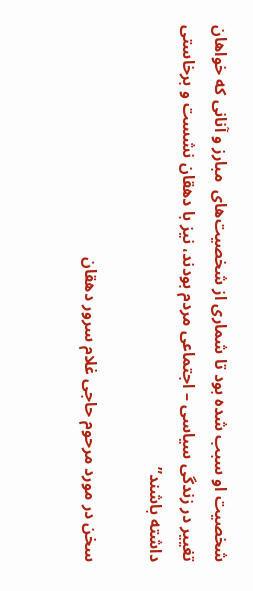شخصیت او سبب شده بود تا شماری از شخصیت‌های  مبارز و آنانی که خواهان تغییر در زندگی سیاسی – اجتماعی مردم بودند، نیز با دهقان نشست و برخاستی داشته باشند”

سخن در مورد مرحوم حاجی غلام سرور دهقان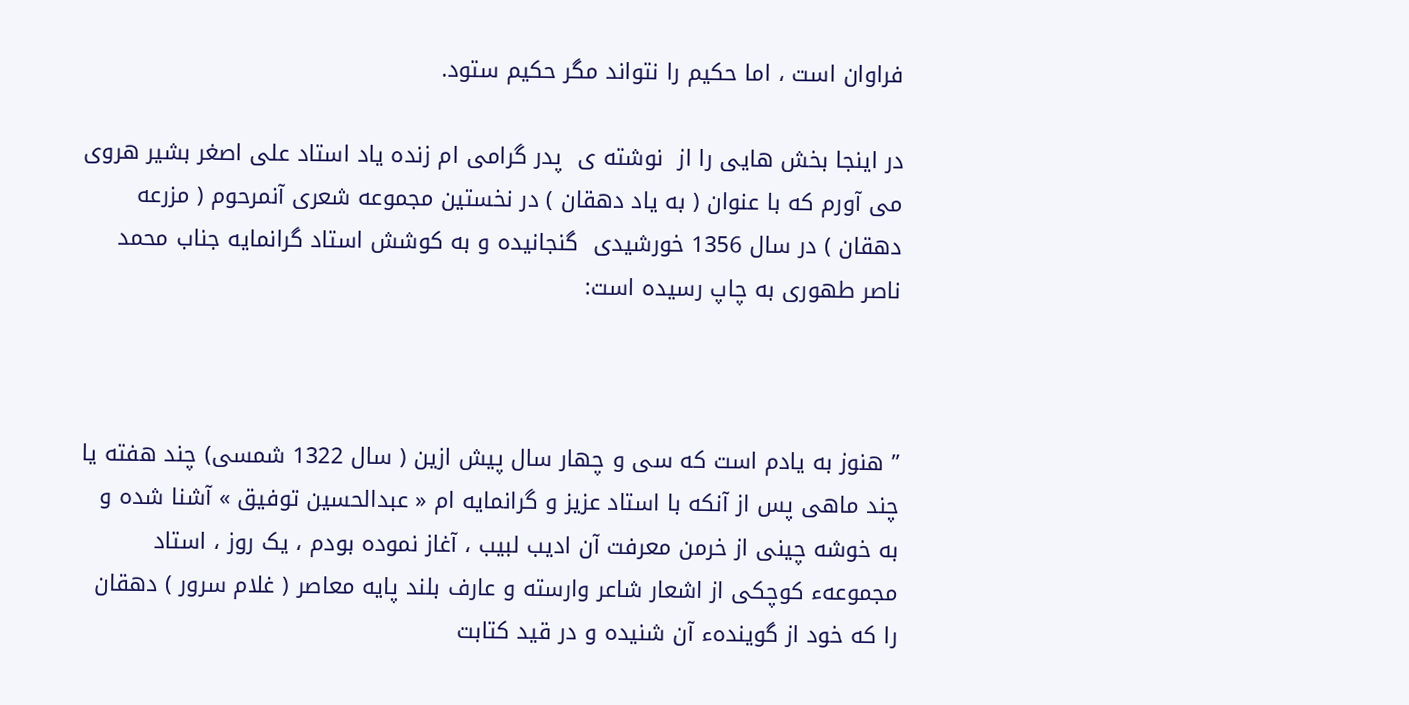فراوان است ، اما حکیم را نتواند مگر حکیم ستود.

در اینجا بخش هایی را از  نوشته ی  پدر گرامی ام زنده یاد استاد علی اصغر بشیر هروی  می آورم که با عنوان ( به یاد دهقان ) در نخستین مجموعه شعری آنمرحوم ( مزرعه دهقان ) در سال 1356 خورشیدی  گنجانیده و به کوشش استاد گرانمایه جناب محمد ناصر طهوری به چاپ رسیده است:



” هنوز به یادم است که سی و چهار سال پیش ازین ( سال 1322 شمسی) چند هفته یا چند ماهی پس از آنکه با استاد عزیز و گرانمایه ام « عبدالحسین توفیق » آشنا شده و به خوشه چینی از خرمن معرفت آن ادیب لبیب ، آغاز نموده بودم ، یک روز ، استاد مجموعهء کوچکی از اشعار شاعر وارسته و عارف بلند پایه معاصر ( غلام سرور ) دهقان را که خود از گویندهء آن شنیده و در قید کتابت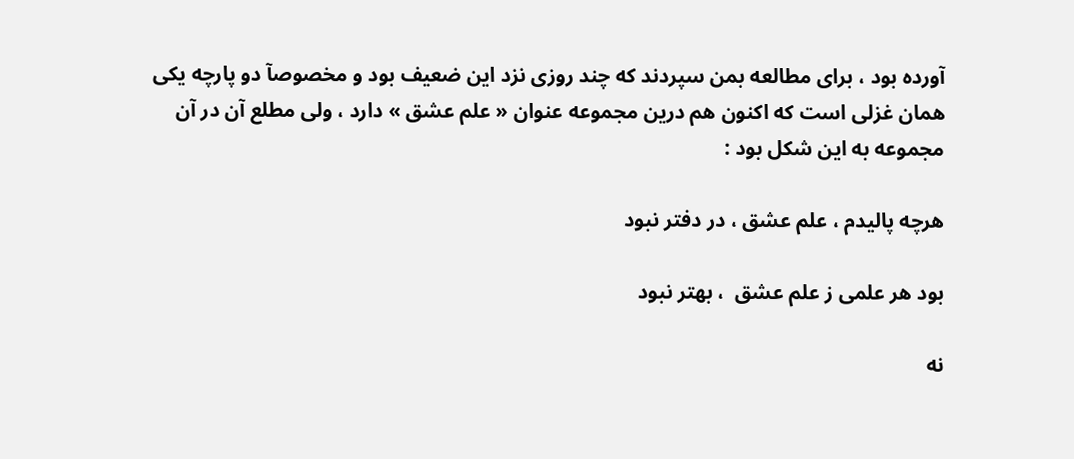آورده بود ، برای مطالعه بمن سپردند که چند روزی نزد این ضعیف بود و مخصوصآ دو پارچه یکی همان غزلی است که اکنون هم درین مجموعه عنوان « علم عشق » دارد ، ولی مطلع آن در آن مجموعه به این شکل بود :

هرچه پالیدم ، علم عشق ، در دفتر نبود

بود هر علمی ز علم عشق  ، بهتر نبود

نه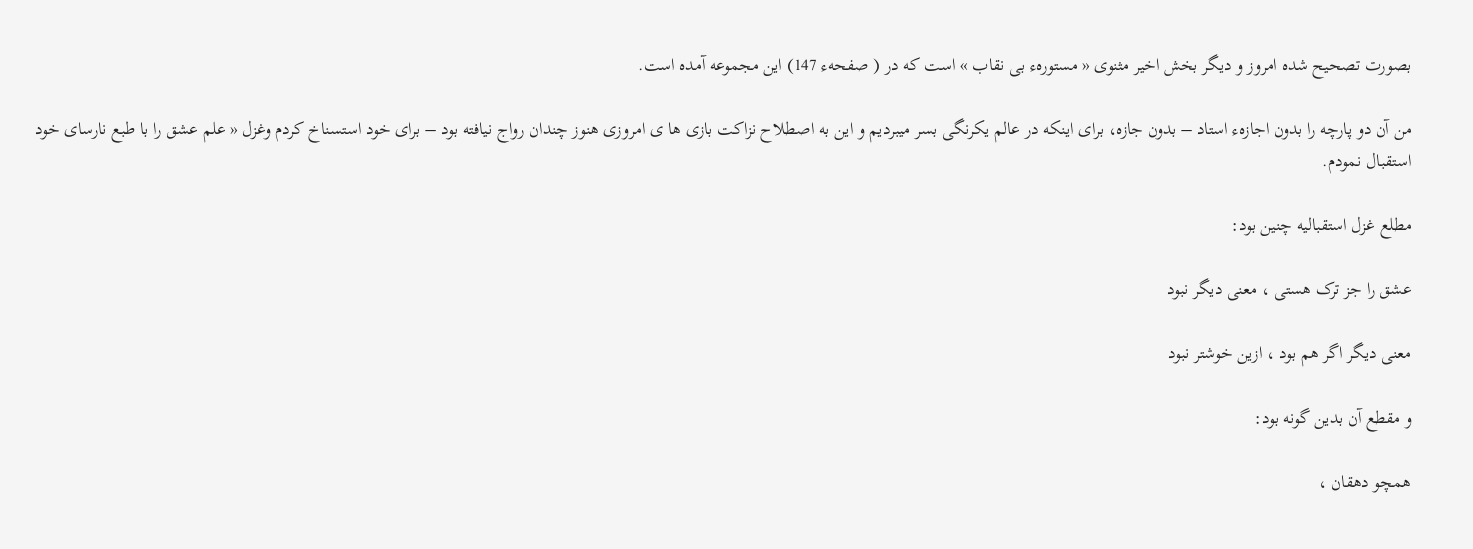بصورت تصحیح شده امروز و دیگر بخش اخیر مثنوی « مستورهء بی نقاب » است که در ( صفحهء 147) این مجموعه آمده است.

من آن دو پارچه را بدون اجازهء استاد – بدون جازه، برای اینکه در عالم یکرنگی بسر میبردیم و این به اصطلاح نزاکت بازی ها ی امروزی هنوز چندان رواج نیافته بود – برای خود استسناخ کردم وغزل « علم عشق را با طبع نارسای خود استقبال نمودم.

مطلع غزل استقبالیه چنین بود:

عشق را جز ترک هستی ، معنی دیگر نبود

معنی دیگر اگر هم بود ، ازین خوشتر نبود

و مقطع آن بدین گونه بود:

همچو دهقان ،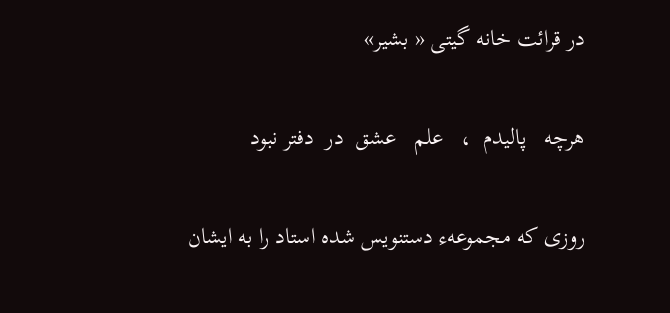در قرائت خانه گیتی « بشیر»

هرچه   پالیدم  ،   علم   عشق  در  دفتر نبود

روزی که مجموعهء دستنویس شده استاد را به ایشان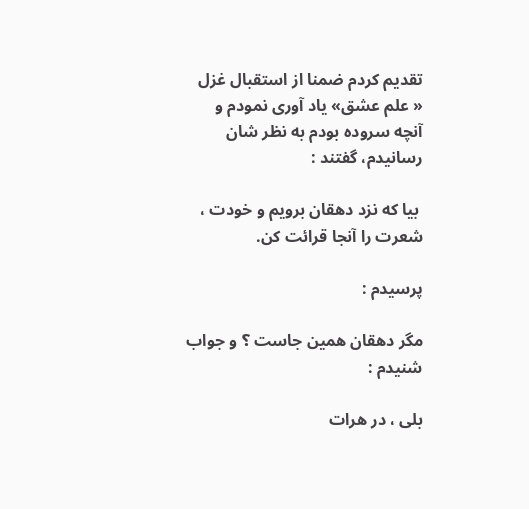تقدیم کردم ضمنا از استقبال غزل « علم عشق» یاد آوری نمودم و آنچه سروده بودم به نظر شان رسانیدم، گفتند :

 بیا که نزد دهقان برویم و خودت ، شعرت را آنجا قرائت کن.

پرسیدم :

مگر دهقان همین جاست ؟ و جواب شنیدم :

بلی ، در هرات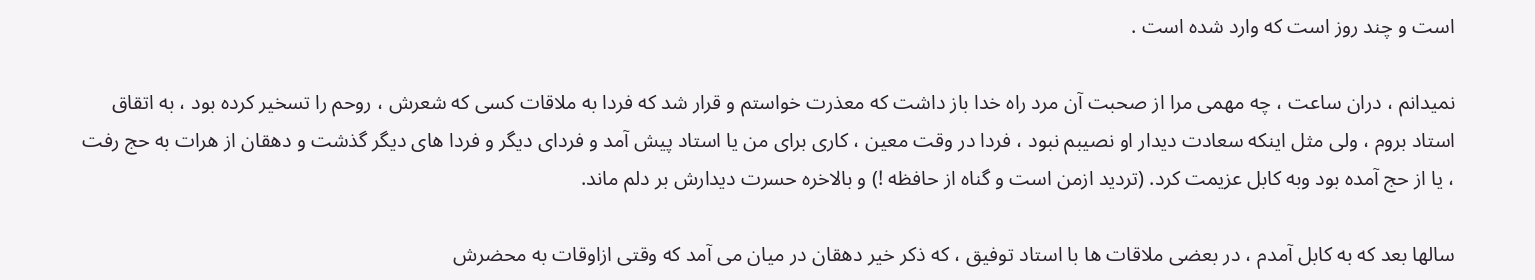است و چند روز است که وارد شده است .

نمیدانم ، دران ساعت ، چه مهمی مرا از صحبت آن مرد راه خدا باز داشت که معذرت خواستم و قرار شد که فردا به ملاقات کسی که شعرش ، روحم را تسخیر کرده بود ، به اتقاق استاد بروم ، ولی مثل اینکه سعادت دیدار او نصیبم نبود ، فردا در وقت معین ، کاری برای من یا استاد پیش آمد و فردای دیگر و فردا های دیگر گذشت و دهقان از هرات به حج رفت ، یا از حج آمده بود وبه کابل عزیمت کرد. (تردید ازمن است و گناه از حافظه !) و بالاخره حسرت دیدارش بر دلم ماند.

سالها بعد که به کابل آمدم ، در بعضی ملاقات ها با استاد توفیق ، که ذکر خیر دهقان در میان می آمد که وقتی ازاوقات به محضرش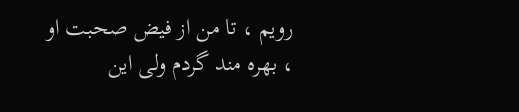رویم ، تا من از فیض صحبت او ، بهره مند گردم ولی این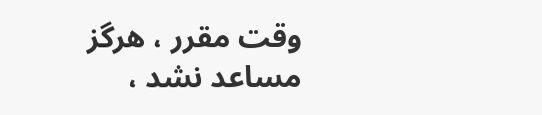وقت مقرر ، هرگز مساعد نشد ،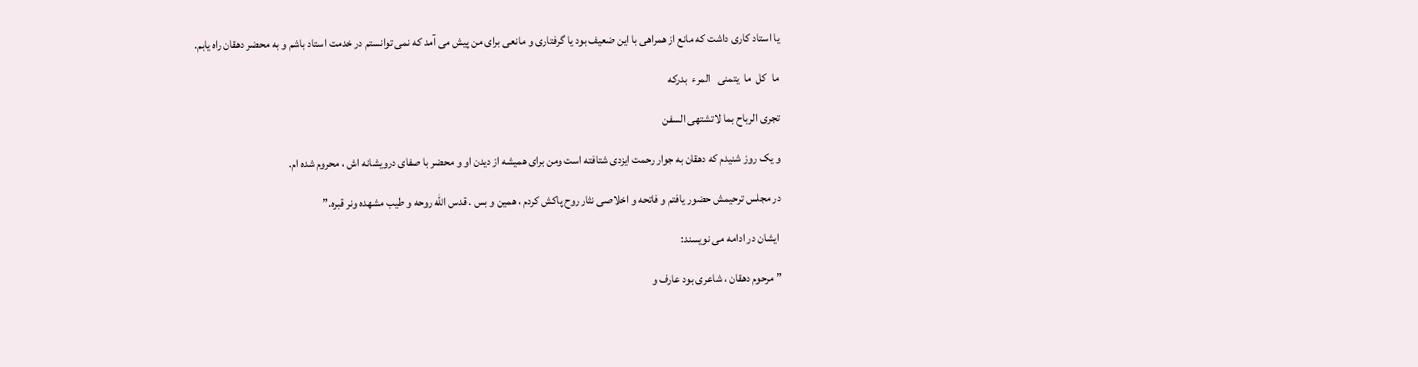یا استاد کاری داشت که مانع از همراهی با این ضعیف بود یا گرفتاری و مانعی برای من پیش می آمد که نمی توانستم در خدمت استاد باشم و به محضر دهقان راه یابم.

ما  کل  ما  یتمنی   المرء  بدرکه

تجری الرباح بما لاتشتهی السفن

و یک روز شنیدم که دهقان به جوار رحمت ایزدی شتافته است ومن برای همیشه از دیدن او و محضر با صفای درویشانه اش ، محروم شده ام.

در مجلس ترحیمش حضور یافتم و فاتحه و اخلاصی نثار روح پاکش کردم ، همین و بس . قدس الله روحه و طیب مشهده ونر قبره.”

 ایشان در ادامه می نویسند:

” مرحوم دهقان ، شاعری بود عارف و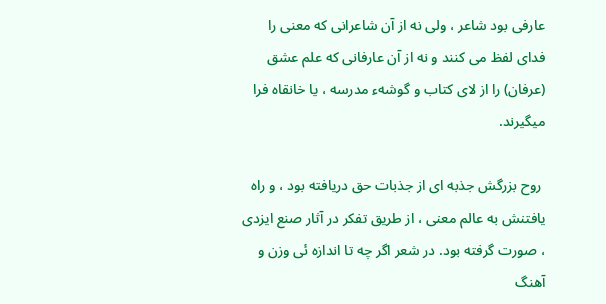عارفی بود شاعر ، ولی نه از آن شاعرانی که معنی را فدای لفظ می کنند و نه از آن عارفانی که علم عشق  (عرفان) را از لای کتاب و گوشهء مدرسه ، یا خانقاه فرا میگیرند.

 روح بزرگش جذبه ای از جذبات حق دریافته بود ، و راه یافتنش به عالم معنی ، از طریق تفکر در آثار صنع ایزدی ، صورت گرفته بود. در شعر اگر چه تا اندازه ئی وزن و آهنگ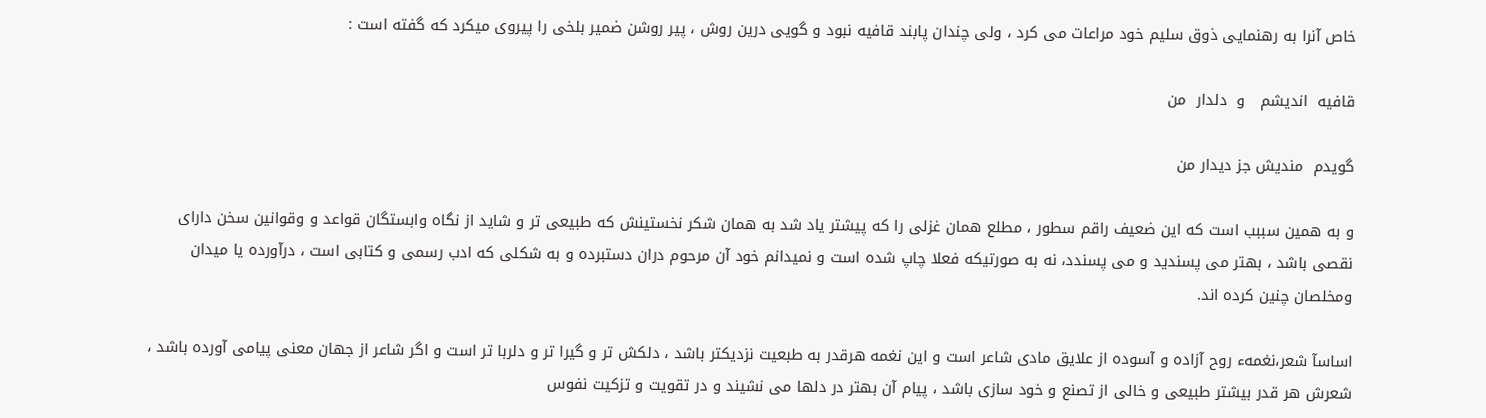خاص آنرا به رهنمایی ذوق سلیم خود مراعات می کرد ، ولی چندان پابند قافیه نبود و گویی درین روش ، پیر روشن ضمیر بلخی را پیروی میکرد که گفته است :

قافیه  اندیشم   و  دلدار  من

گویدم  مندیش جز دیدار من

و به همین سببب است که این ضعیف راقم سطور ، مطلع همان غزلی را که پیشتر یاد شد به همان شکر نخستینش که طبیعی تر و شاید از نگاه وابستگان قواعد و وقوانین سخن دارای نقصی باشد ، بهتر می پسندید و می پسندد، نه به صورتیکه فعلا چاپ شده است و نمیدانم خود آن مرحوم دران دستبرده و به شکلی که ادب رسمی و کتابی است ، درآورده یا میدان ومخلصان چنین کرده اند.

اساسآ شعر،نغمهء روح آزاده و آسوده از علایق مادی شاعر است و این نغمه هرقدر به طبعیت نزدیکتر باشد ، دلکش تر و گیرا تر و دلربا تر است و اگر شاعر از جهان معنی پیامی آورده باشد ، شعرش هر قدر بیشتر طبیعی و خالی از تصنع و خود سازی باشد ، پیام آن بهتر در دلها می نشیند و در تقویت و تزکیت نفوس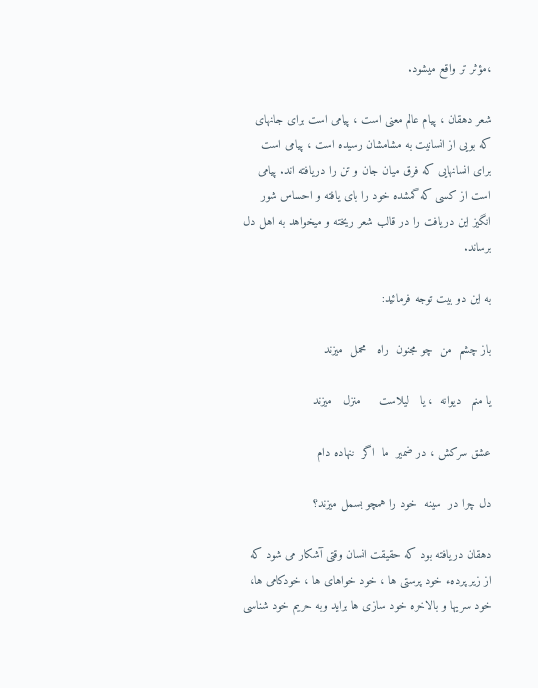،مؤثر تر واقع میشود.

شعر دهقان ، پیام عالم معنی است ، پیامی است برای جانهای که بویی از انسانیت به مشامشان رسیده است ، پیامی است برای انسانهایی که فرق میان جان و تن را دریافته اند. پیامی است از کسی که گمشده خود را بای یافته و احساس شور انگیز این دریافت را در قالب شعر ریخته و میخواهد به اهل دل برساند.

به این دو بیت توجه فرمائید:

باز چشم  من  چو مجنون  راه   محمل  میزند

یا منم   دیوانه  ، یا   لیلاست     منزل   میزند

عشق سرکش ، در ضمیر  ما  اگر  ننهاده دام

دل چرا در  سینه  خود را همچو بسمل میزند؟

دهقان دریافته بود که حقیقت انسان وقتی آشکار می شود که از زیر پردهء خود پرستی ها ، خود خواهای ها ، خودکامی ها، خود سریها و بالاخره خود سازی ها براید وبه حریم خود شناسی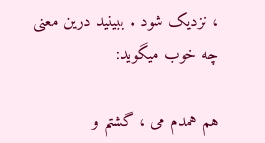، نزدیک شود . ببینید درین معنی چه خوب میگوید:

هم همدم می ، گشتم و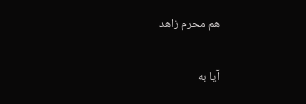هم محرم زاهد

آیا به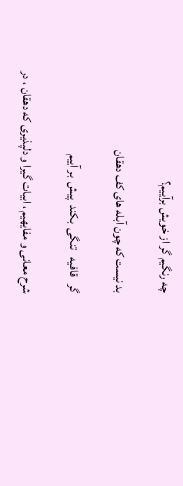چه رنگیم گر از خویش برآییم؟

بد نیست که چون آبله های کف دهقان

گر   قافیه   تنگی  بکند  پیش  بر آییم

شرح معانی و مفایهیم ، ابیات گیرا و دلپذیری که دهقان ، در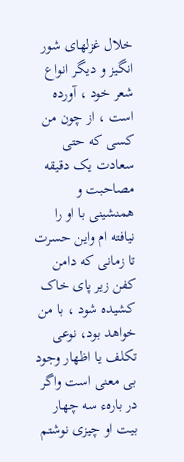خلال غزلهای شور انگیز و دیگر انواع شعر خود ، آورده است ، از چون من کسی که حتی سعادت یک دقیقه مصاحبت و همنشینی با او را نیافته ام واین حسرت تا زمانی که دامن کفن زیر پای خاک کشیده شود ، با من خواهد بود، نوعی تکلف یا اظهار وجود بی معنی است واگر در بارهء سه چهار بیت او چیزی نوشتم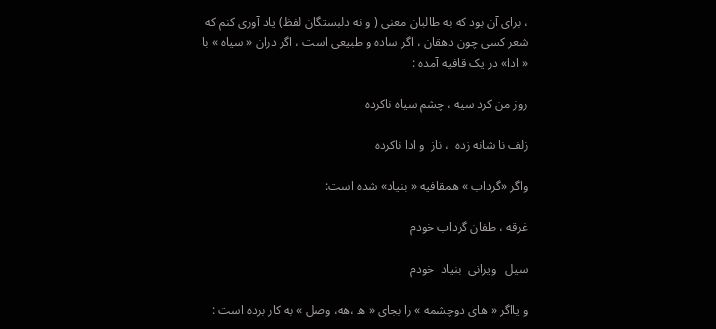، برای آن بود که به طالبان معنی ( و نه دلبستگان لفظ) یاد آوری کنم که شعر کسی چون دهقان ، اگر ساده و طبیعی است ، اگر دران « سیاه » با « ادا» در یک قافیه آمده :

روز من کرد سیه ، چشم سیاه ناکرده

زلف نا شانه زده  ، ناز  و ادا ناکرده

واگر «گرداب » همقافیه « بنیاد» شده است:

غرقه ، طفان گرداب خودم

سیل   ویرانی  بنیاد  خودم

و یااگر « های دوچشمه » را بجای « ه ،هه، وصل » به کار برده است :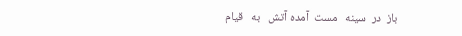باز  در  سینه   مست  آمده آتش   به   قیام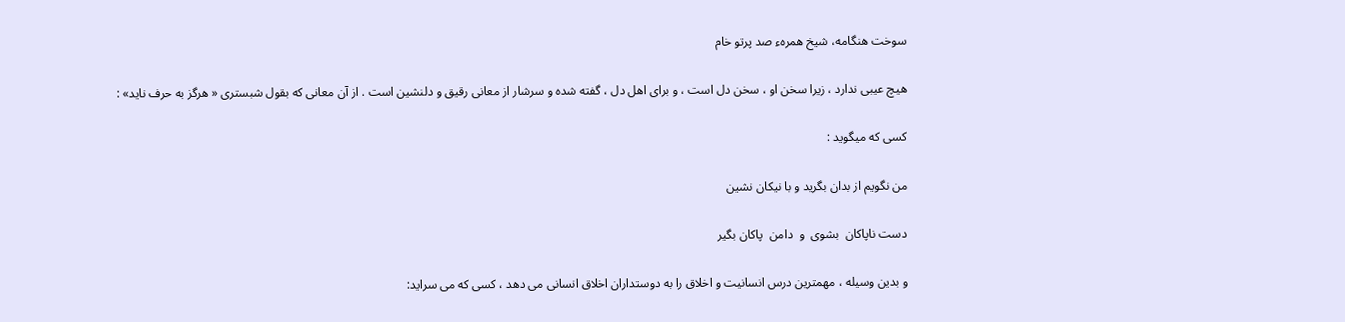سوخت هنگامه، شیخ همرهء صد پرتو خام

هیچ عیبی ندارد ، زیرا سخن او ، سخن دل است ، و برای اهل دل ، گفته شده و سرشار از معانی رقیق و دلنشین است . از آن معانی که بقول شبستری « هرگز به حرف ناید» :

کسی که میگوید :

من نگویم از بدان بگرید و با نیکان نشین

دست ناپاکان  بشوی  و  دامن  پاکان بگیر

و بدین وسیله ، مهمترین درس انسانیت و اخلاق را به دوستداران اخلاق انسانی می دهد ، کسی که می سراید: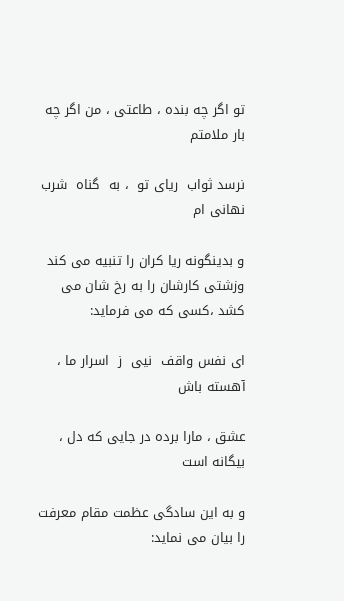تو اگر چه بنده ، طاعتی ، من اگر چه بار ملامتم

نرسد ثواب  ریای تو  ، به  گناه  شرب  نهانی ام

و بدینگونه ریا کران را تنبیه می کند وزشتی کارشان را به رخ شان می کشد ،کسی که می فرماید:

ای نفس واقف  نیی  ز  اسرار ما ،  آهسته باش

عشق ، مارا برده در جایی که دل ، بیگانه است

و به این سادگی عظمت مقام معرفت را بیان می نماید: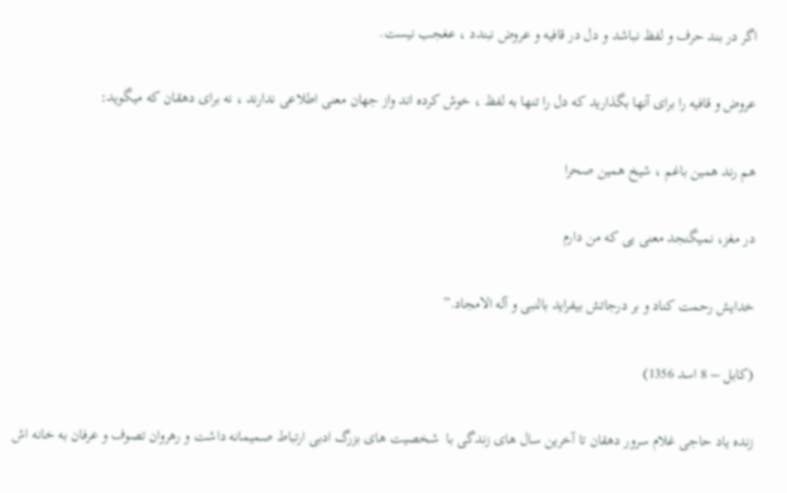اگر در بند حرف و لفظ نباشد و دل در قافیه و عروض نبندد ، عغجب نیست.

عروض و قافیه را برای آنها بگذارید که دل را تنها به لفظ ، خوش کرده اند واز جهان معنی اطلاعی ندارند ، نه برای دهقان که میگوید:

هم رند همین باغم ، شیخ همین صحرا

در مغز، نمیگنجد معنی یی که من دارم

خدایش رحمت کناد و بر درجاتش بیفراید بالنبی و آله الامجاد.”

(کابل – 8 اسد 1356)

زنده یاد حاجی غلام سرور دهقان تا آخرین سال های زندگی با  شخصیت های بزرگ ادبی ارتباط صمیمانه داشت و رهروان تصوف و عرفان به خانه اش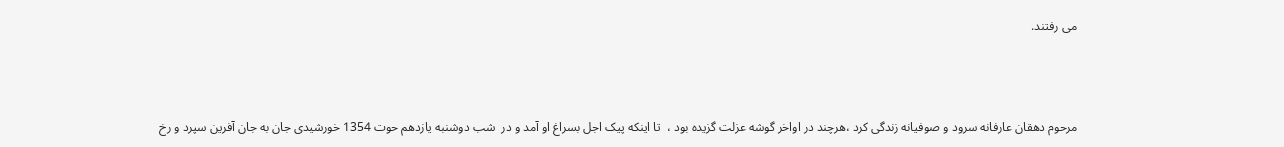می رفتند.



مرحوم دهقان عارفانه سرود و صوفیانه زندگی کرد ،هرچند در اواخر گوشه عزلت گزیده بود ،  تا اینکه پیک اجل بسراغ او آمد و در  شب دوشنبه یازدهم حوت 1354 خورشیدی جان به جان آفرین سپرد و رخ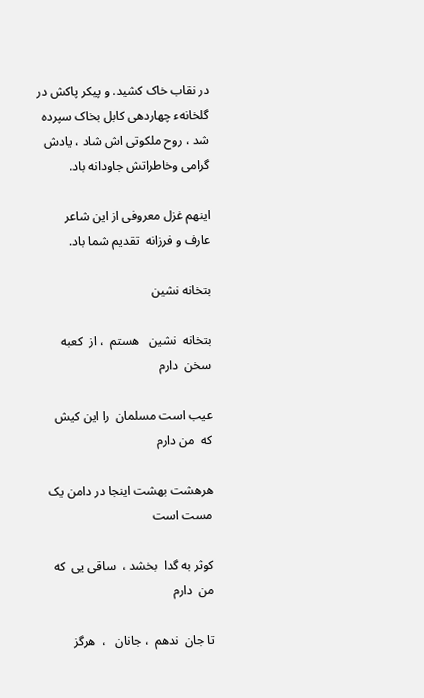در نقاب خاک کشید. و پیکر پاکش در گلخانهء چهاردهی کابل بخاک سپرده شد ، روح ملکوتی اش شاد ، یادش گرامی وخاطراتش جاودانه باد.

اینهم غزل معروفی از این شاعر عارف و فرزانه  تقدیم شما باد.

بتخانه نشین

بتخانه  نشین   هستم  ، از  کعبه   سخن  دارم

عیب است مسلمان  را این کیش  که  من دارم

هرهشت بهشت اینجا در دامن یک مست است

کوثر به گدا  بخشد ،  ساقی یی  که  من  دارم

تا جان  ندهم  ، جانان   ،  هرگز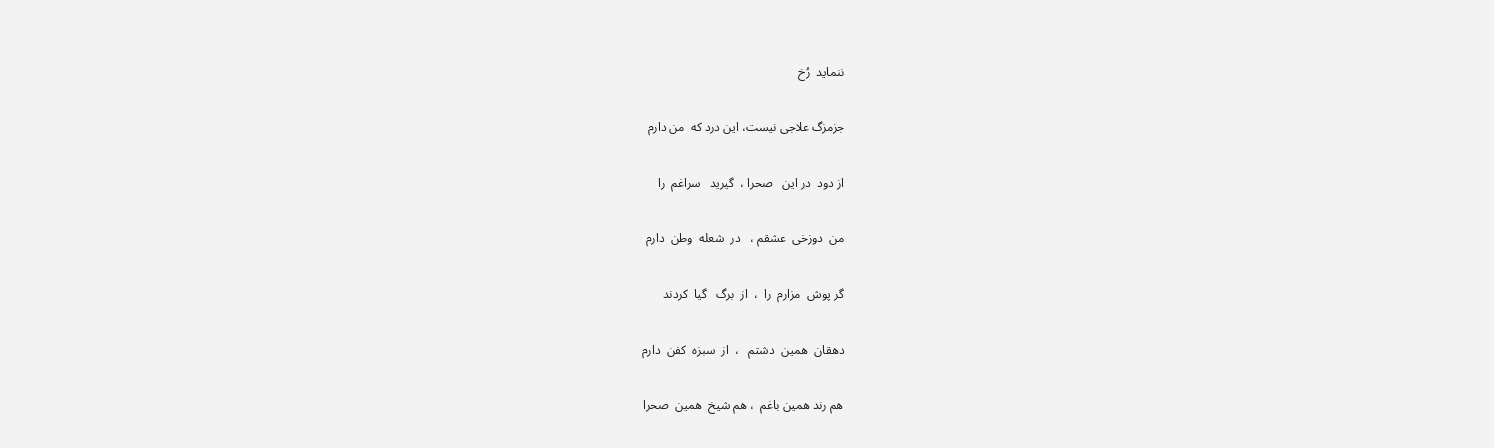ننماید  رُخ

جزمزگ علاجی نیست، این درد که  من دارم

از دود  در این   صحرا ،  گیرید   سراغم  را

من  دوزخی  عشقم ،   در  شعله  وطن  دارم

گر پوش  مزارم  را  ،  از  برگ   گیا  کردند

دهقان  همین  دشتم   ،  از  سبزه  کفن  دارم

هم رند همین باغم  ، هم شیخ  همین  صحرا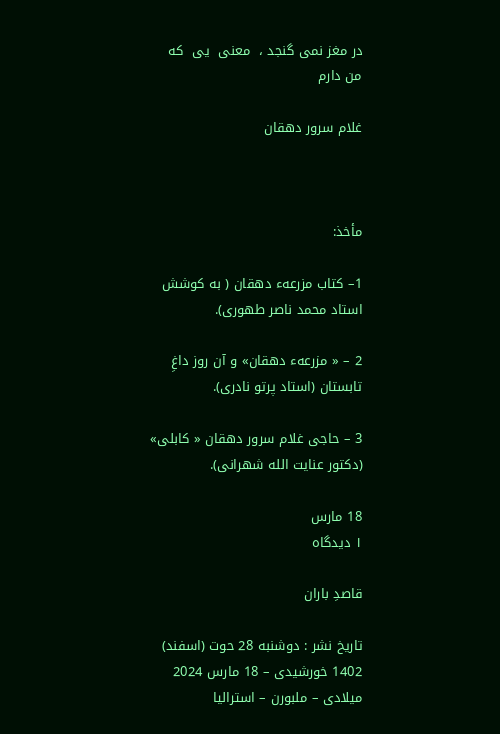در مغز نمی گنجد ،  معنی  یی  که   من دارم

غلام سرور دهقان



مأخذ:

1– کتاب مزرعهء دهقان ( به کوشش استاد محمد ناصر طهوری).

2 – « مزرعهء دهقان» و آن روز داغِ تابستان (استاد پرتو نادری).

3 – حاجی غلام سرور دهقان « کابلی» (دکتور عنایت الله شهرانی).

18 مارس
۱ دیدگاه

قاصدِ باران

تاریخ نشر : دوشنبه 28 حوت (اسفند) 1402 خورشیدی – 18 مارس 2024 میلادی – ملبورن – استرالیا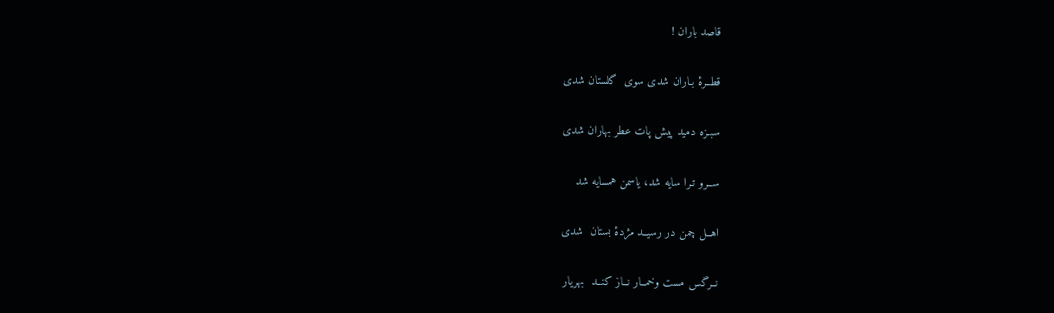قاصد باران !

قطــرۀ بـاران شدی سوی  گلستان شدی

سبـزه دمید پیش پات عطر بهاران شدی

ســرو تـرا سایه شد، یاسمن همسایه شد

اهــل چمن در رسیــد مژدۀ بستان  شدی

نــرگس مست وخمــار نــاز کنــد  بهریار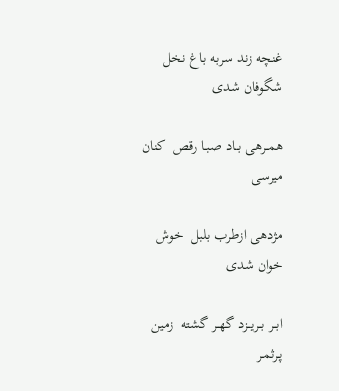غنچه زند سربه باغ نخل شگوفان شدی

همــرهی بــاد صبـا رقص  کنان  میرسی

مژدهی ازطرب بلبل  خوش  خوان شدی

ابــر بــریــزد گهــر گشته  زمین  پـرثمـر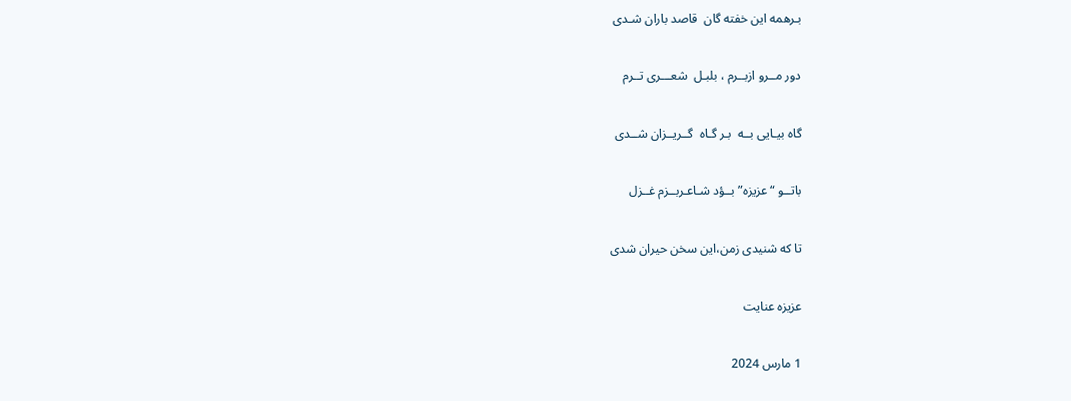بـرهمه این خفته گان  قاصد باران شـدی

دور مــرو ازبــرم ، بلبـل  شعـــری تــرم

گاه بیـایی بــه  بـر گـاه  گــریــزان شــدی

باتــو “عزیزه” بــؤد شـاعـربــزم غــزل

تا که شنیدی زمن،این سخن حیران شدی

عزیزه عنایت

1 مارس 2024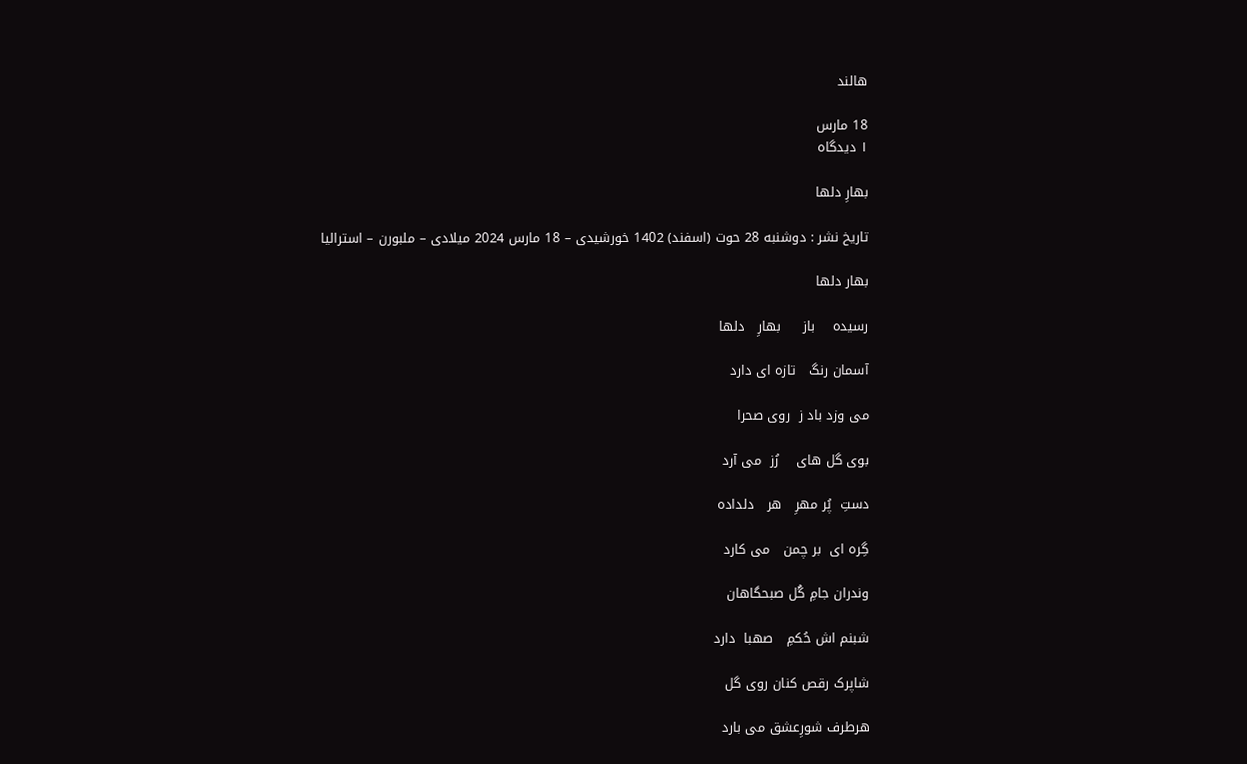هالند

18 مارس
۱ دیدگاه

بهارِ دلها

تاریخ نشر : دوشنبه 28 حوت (اسفند) 1402 خورشیدی – 18 مارس 2024 میلادی – ملبورن – استرالیا

بهار دلها

رسیده    باز     بهارِ   دلها

آسمان رنگ   تازه ای دارد

می وزد باد ز  روی صحرا

بوی گل های    رُز  می آرد

دستِ  پُر مهرِ   هر   دلداده

گِره ای  بر چمن   می کارد

وندران جامِ گُل صبحگاهان

شبنم اش حُکمِ   صهبا  دارد

شاپرک رقص کنان روی گل

هرطرف شورِعشق می بارد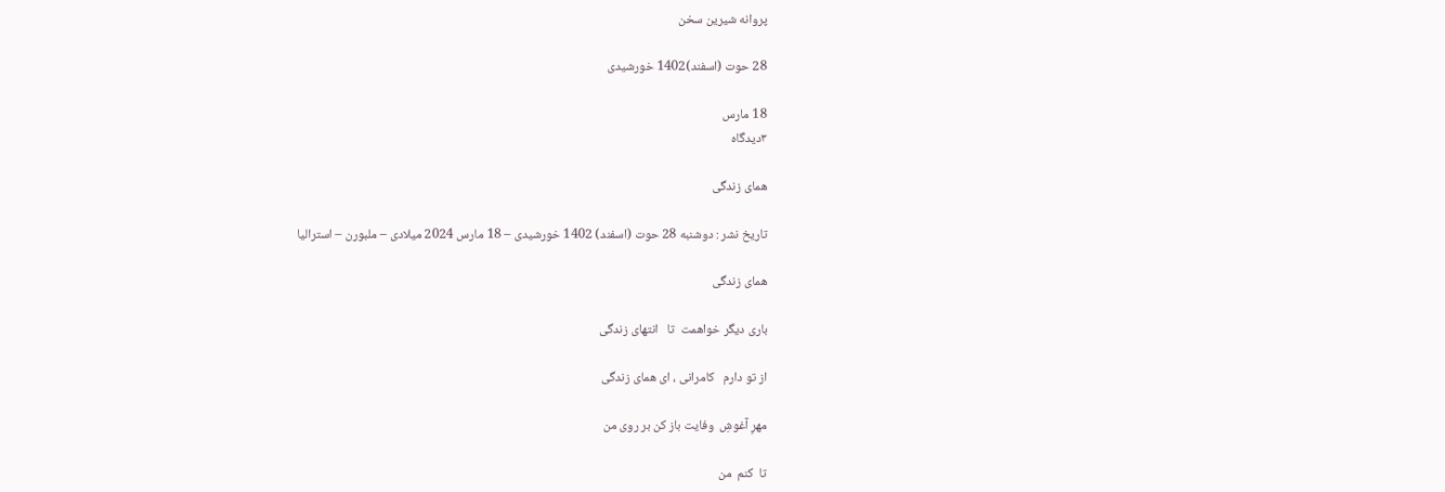پروانه شیرین سخن

28 حوت (اسفند)1402 خورشیدی

18 مارس
۳دیدگاه

همای زندگی

تاریخ نشر : دوشنبه 28 حوت (اسفند) 1402 خورشیدی – 18 مارس 2024 میلادی – ملبورن – استرالیا

همای زندگی

باری دیگر خواهمت  تا   انتهای زندگی

از تو دارم   کامرانی ، ای همای زندگی

مهرِ آغوشِ  وفایت باز کن بر روی من

تا  کنم  من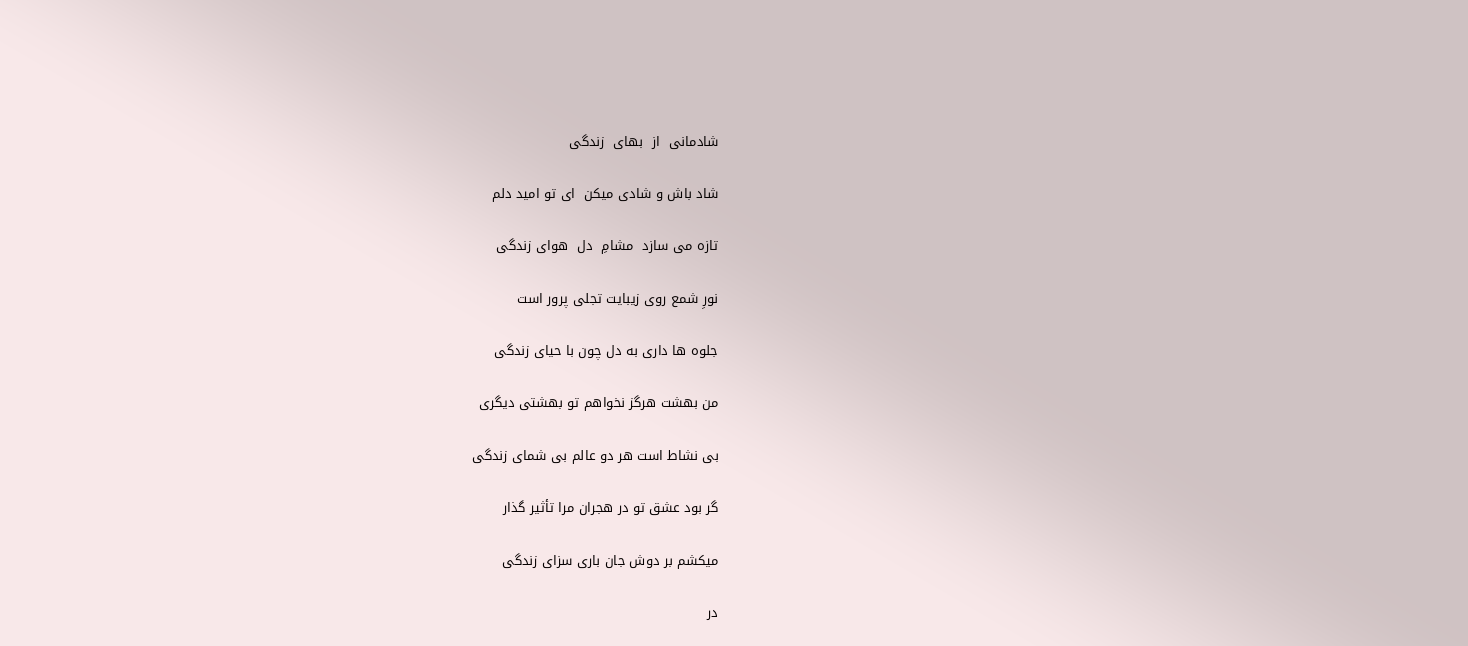شادمانی  از  بهای  زندگی

شاد باش و شادی میکن  ای تو امید دلم

تازه می سازد  مشامِ  دل  هوای زندگی

نورِ شمع روی زیبایت تجلی پرور است

جلوه ها داری به دل چون با حیای زندگی

من بهشت هرگز نخواهم تو بهشتی دیگری

بی نشاط است هر دو عالم بی شمای زندگی

گر بود عشق تو در هجران مرا تأثیر گذار

میکشم بر دوش جان باری سزای زندگی

در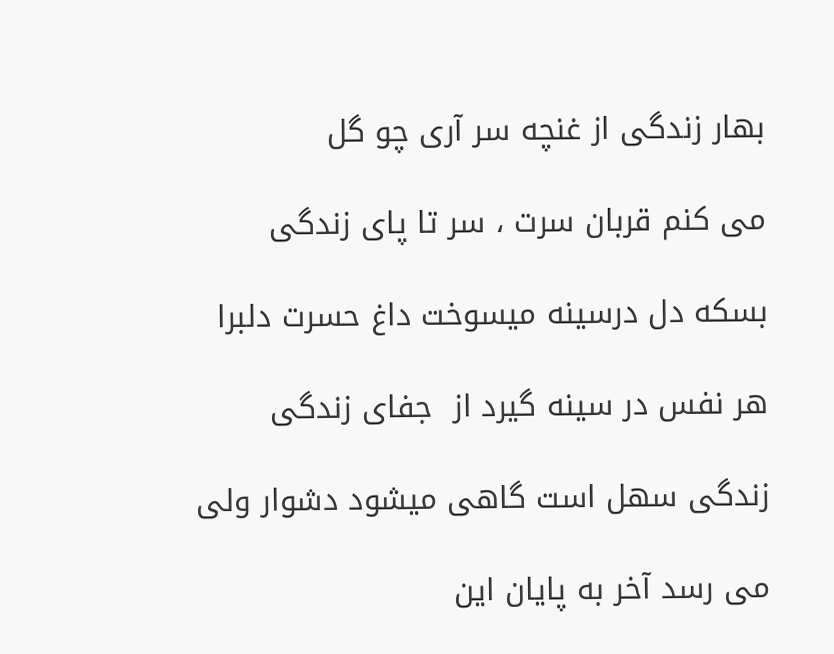بهار زندگی از غنچه سر آری چو گل

می کنم قربان سرت ، سر تا پای زندگی

بسکه دل درسینه میسوخت داغ حسرت دلبرا

هر نفس در سینه گیرد از  جفای زندگی

زندگی سهل است گاهی میشود دشوار ولی

می رسد آخر به پایان این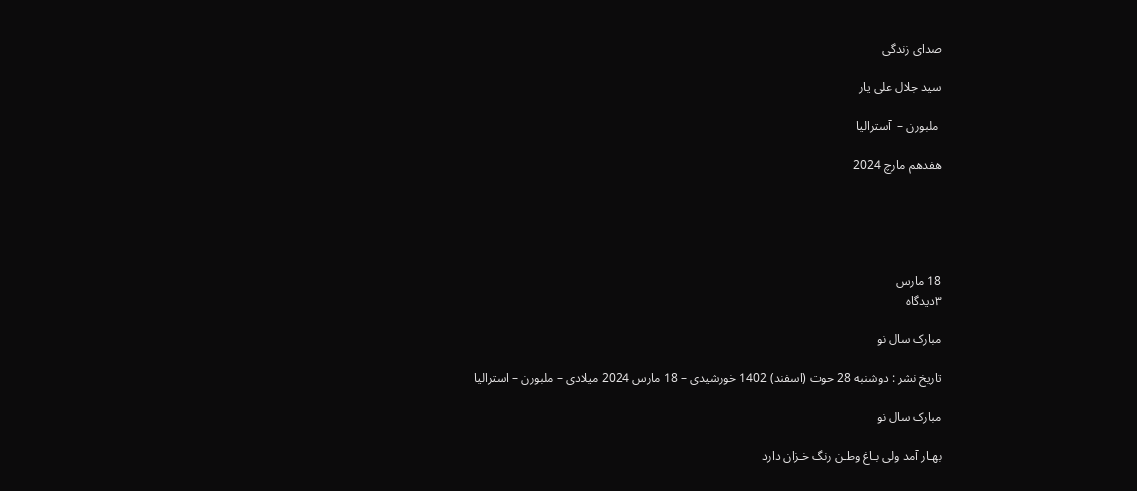صدای زندگی

سید جلال علی یار

 ملبورن –  آسترالیا

هفدهم مارچ 2024





18 مارس
۳دیدگاه

مبارک سال نو

تاریخ نشر : دوشنبه 28 حوت (اسفند) 1402 خورشیدی – 18 مارس 2024 میلادی – ملبورن – استرالیا

مبارک سال نو

بهـار آمد ولی بـاغ وطـن رنگ خـزان دارد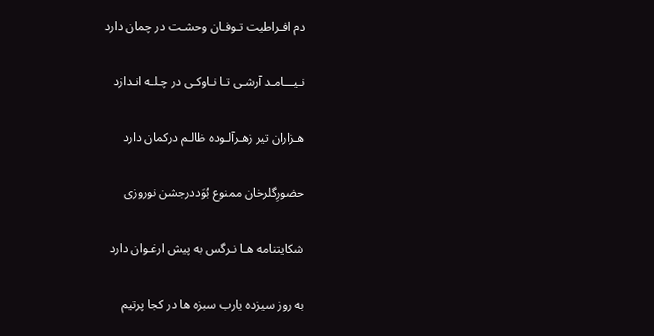دم افـراطیت تـوفـان وحشـت در چمان دارد

نـیـــامـد آرشـی تـا نـاوکـی در چـلـه انـدازد

هـزاران تیر زهـرآلـوده ظالـم درکمان دارد

حضورِگلرخان ممنوع بُوَددرجشن نوروزی

شکایتنامه هـا نـرگس به پیش ارغـوان دارد

به روز سیزده یارب سبزه ها در کجا پرتیم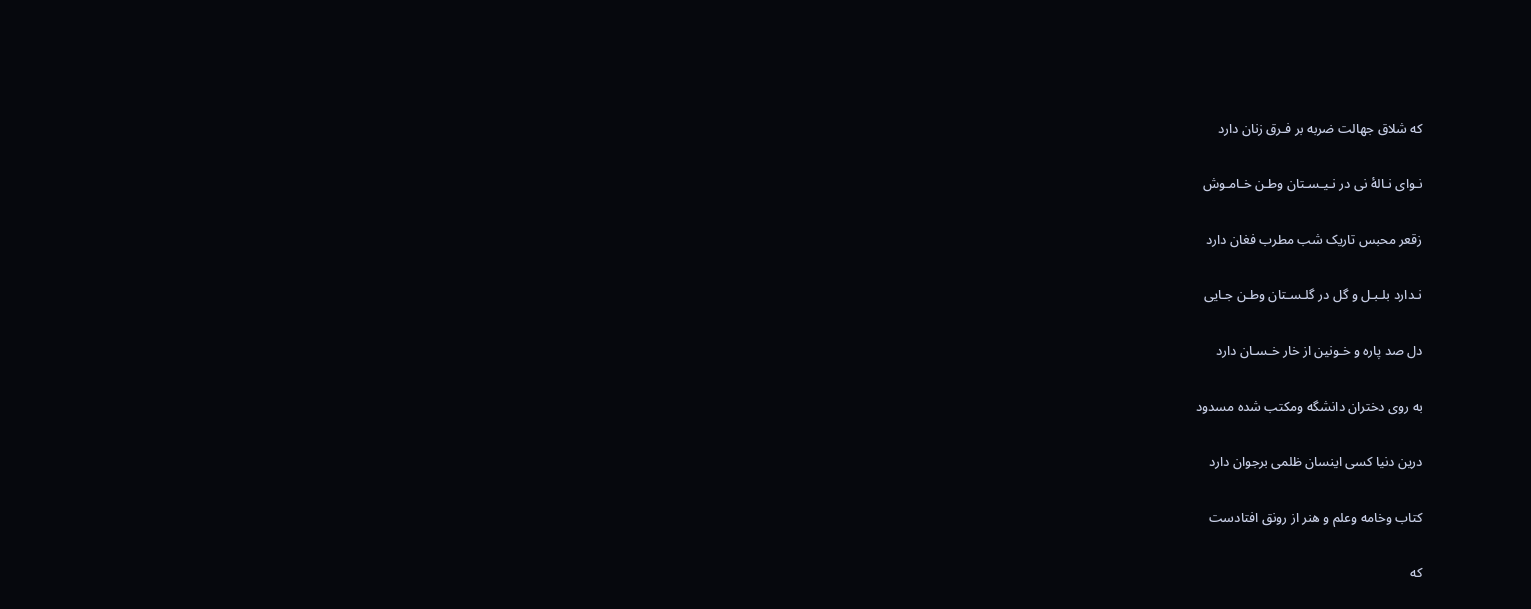که شلاق جهالت ضربه بر فـرق زنان دارد

نـوای نـالۀ نی در نـیـسـتان وطـن خـامـوش

زقعر محبس تاریک شب مطرب فغان دارد

نـدارد بلـبـل و گل در گلـسـتان وطـن جـایی

دل صد پاره و خـونین از خار خـسـان دارد

به روی دختران دانشگه ومکتب شده مسدود

درین دنیا کسی اینسان ظلمی برجوان دارد

کتاب وخامه وعلم و هنر از رونق افتادست

که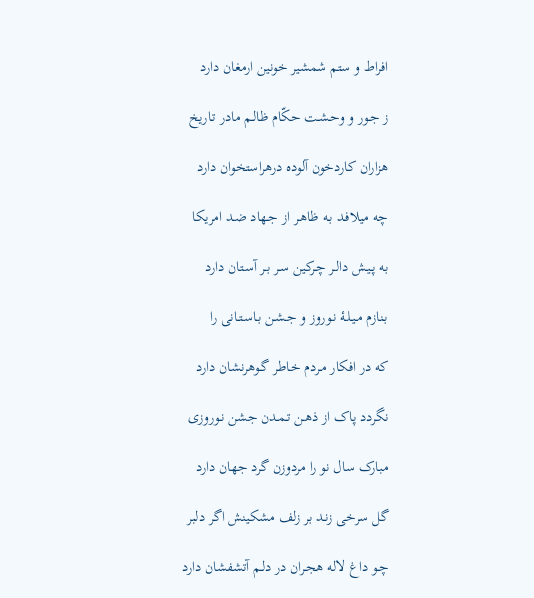افراط و ستم شمشیر خونین ارمغان دارد

ز جـور و وحـشـت حکّام ظالـم مادر تـاریخ

هزاران کاردخون آلوده درهراستخوان دارد

چه میلافـد بـه ظاهـر از جـهاد ضـد امریکا

به پـیـش دالـر چـرکین سـر بـر آسـتان دارد

بـنازم مـیـلـۀ نـوروز و جـشـن بـاسـتـانی را

که در افکار مـردم خـاطر گـوهرنشان دارد

نگردد پاک از ذهـن تـمـدن جشن نـوروزی

مبارک سال نو را مردوزن گرد جهان دارد

گل سرخی زنـد بر زلف مشکینش اگر دلبر

چـو داغ لاله هجـران در دلـم آتشفشان دارد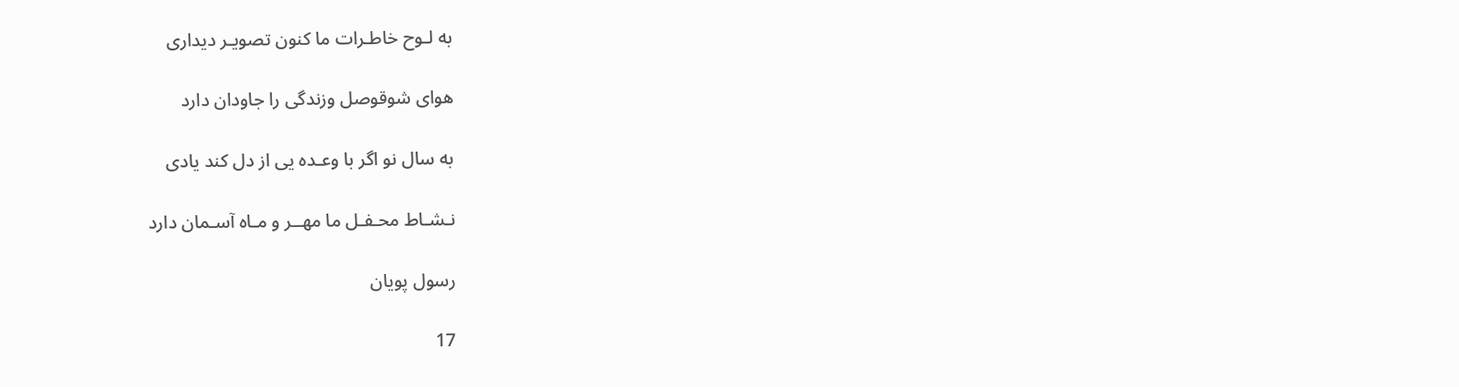به لـوح خاطـرات ما کنون تصویـر دیداری

هوای شوقوصل وزندگی را جاودان دارد

به سال نو اگر با وعـده یی از دل کند یادی

نـشـاط محـفـل ما مهــر و مـاه آسـمان دارد

رسول پویان

17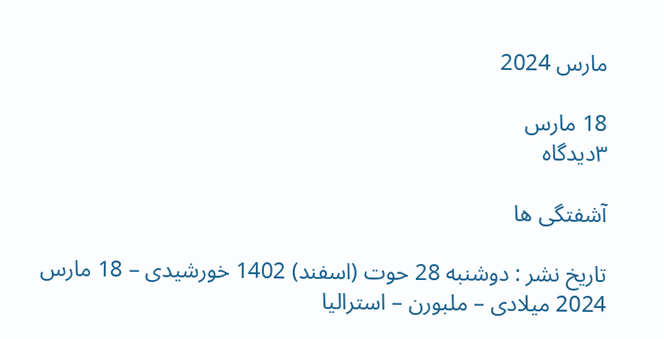مارس 2024

18 مارس
۳دیدگاه

آشفتگی ها

تاریخ نشر : دوشنبه 28 حوت (اسفند) 1402 خورشیدی – 18 مارس 2024 میلادی – ملبورن – استرالیا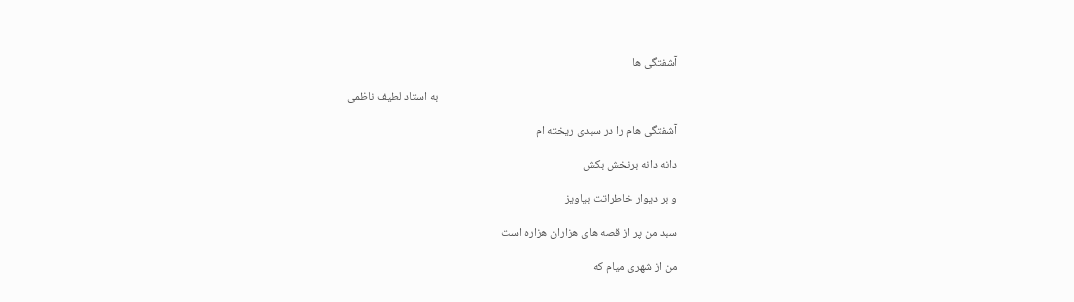آشفتگی ها

                                                                                          به استاد لطیف ناظمی

آشفتگی هام را در سبدی ریخته ام

دانه دانه برنخش بکش

و بر دیوار خاطراتت بیاویز

سبد من پر از قصه های هزاران هزاره است

من از شهری میام که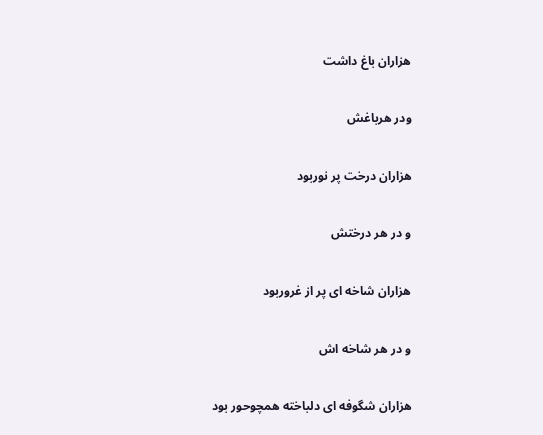هزاران باغ داشت

ودر هرباغش

هزاران درخت پر نوربود

و در هر درختش

هزاران شاخه ای پر از غروربود

و در هر شاخه اش

هزاران شگوفه ای دلباخته همچوحور بود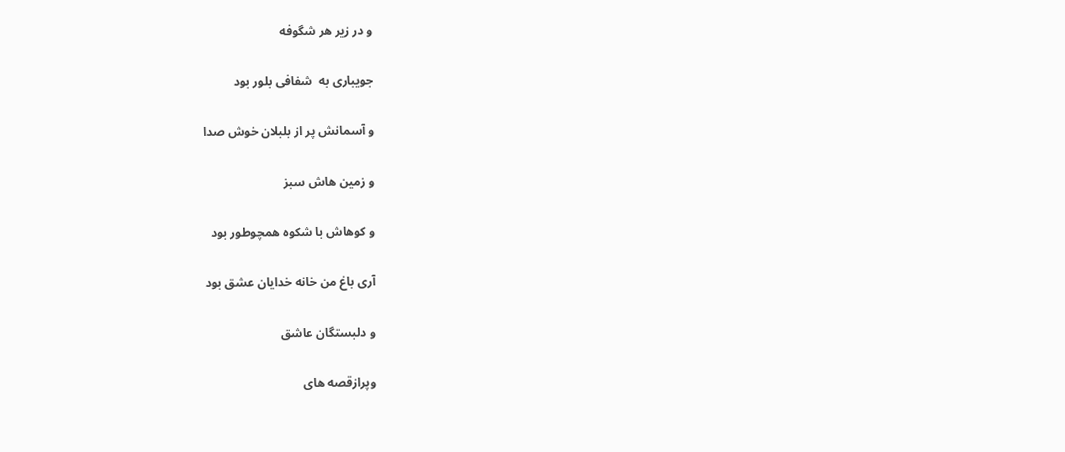و در زیر هر شگوفه

جویباری به  شفافی بلور بود

و آسمانش پر از بلبلان خوش صدا

و زمین هاش سبز

و کوهاش با شکوه همچوطور بود

آری باغ من خانه خدایان عشق بود

و دلبستگان عاشق

وپرازقصه های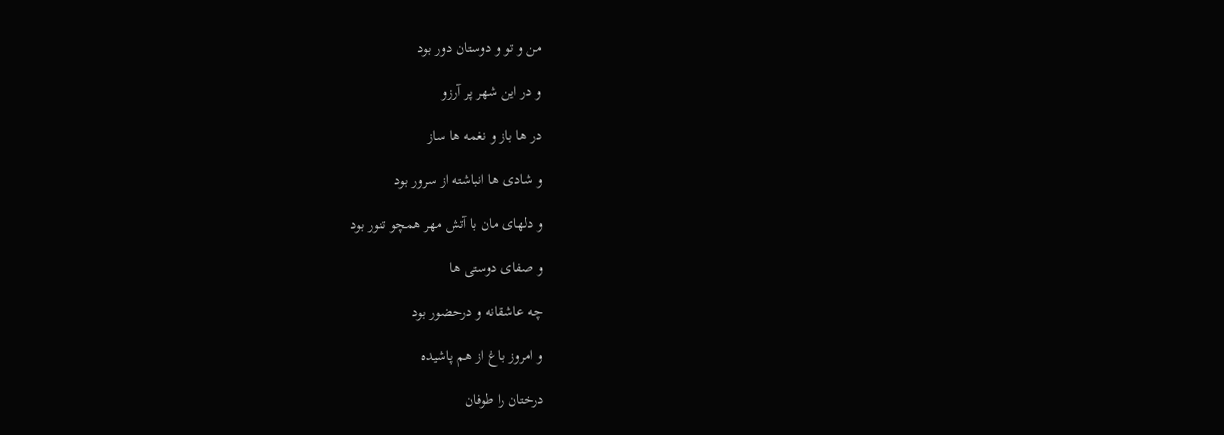من و تو و دوستان دور بود

و در این شهر پر آرزو

در ها باز و نغمه ها ساز

و شادی ها انباشته از سرور بود

و دلهای مان با آتش مهر همچو تنور بود

و صفای دوستی ها

چه عاشقانه و درحضور بود

و امروز باغ از هم پاشیده

درختان را طوفان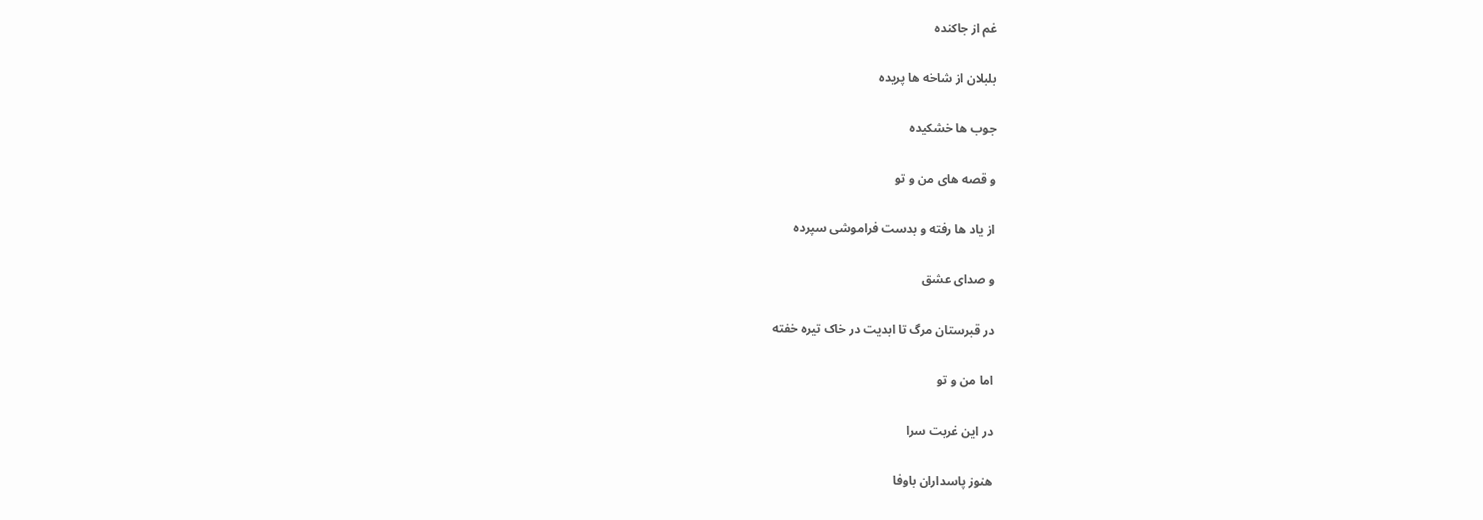غم از جاکنده

بلبلان از شاخه ها پریده

جوب ها خشکیده

و قصه های من و تو

از یاد ها رفته و بدست فراموشی سپرده

و صدای عشق

در قبرستان مرگ تا ابدیت در خاک تیره خفته

اما من و تو

در این غربت سرا

هنوز پاسداران باوفا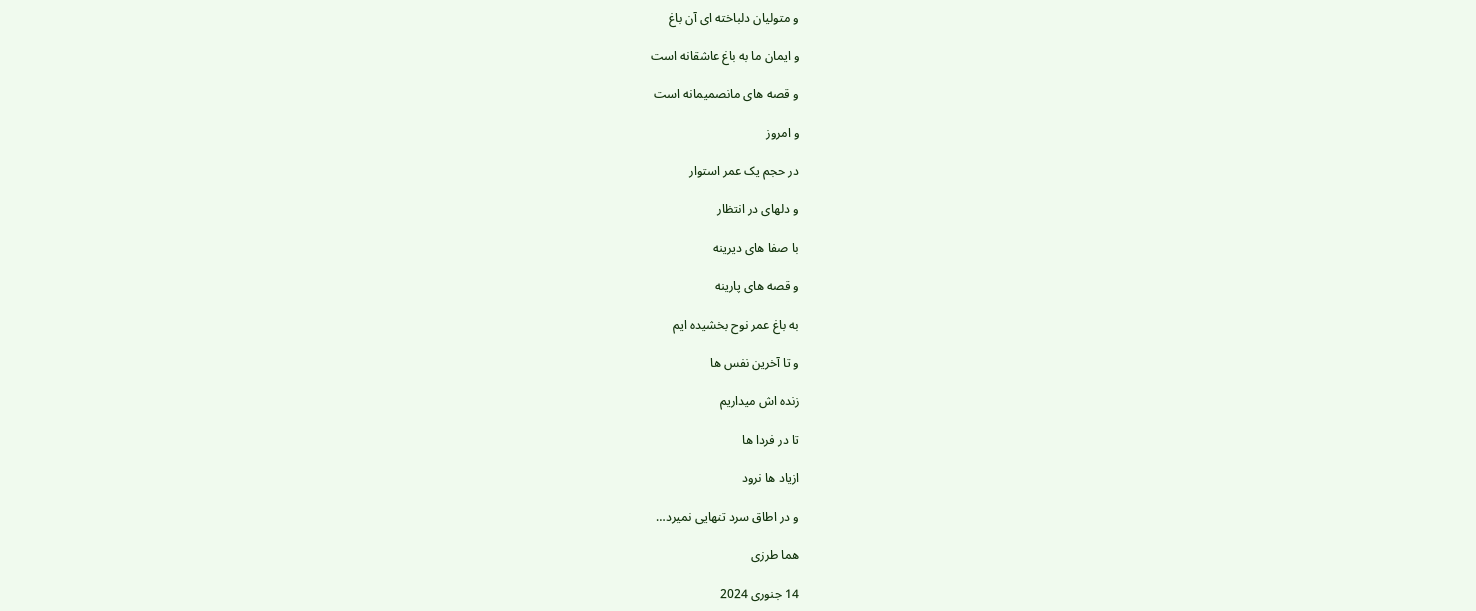و متولیان دلباخته ای آن باغ

و ایمان ما به باغ عاشقانه است

و قصه های مانصمیمانه است

و امروز

در حجم یک عمر استوار

و دلهای در انتظار

با صفا های دیرینه

و قصه های پارینه

به باغ عمر نوح بخشیده ایم

و تا آخرین نفس ها

زنده اش میداریم

تا در فردا ها

ازیاد ها نرود

و در اطاق سرد تنهایی نمیرد…

هما طرزی

14 جنوری 2024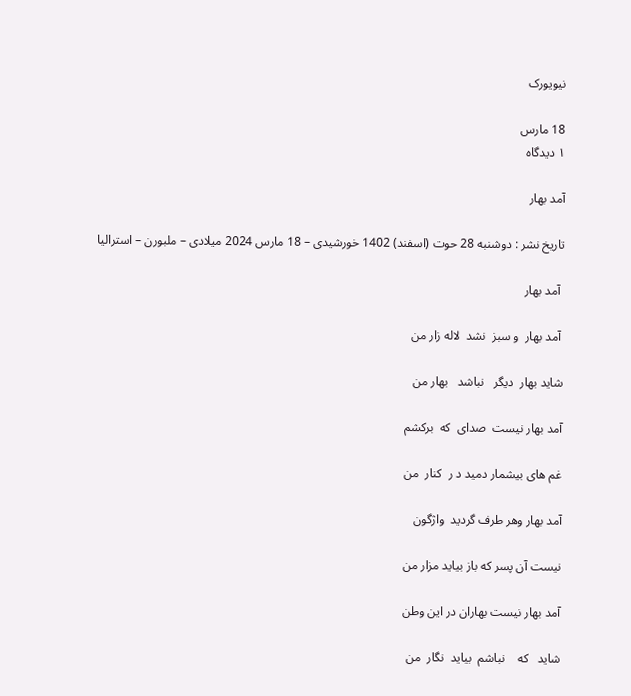نیویورک

18 مارس
۱ دیدگاه

آمد بهار

تاریخ نشر : دوشنبه 28 حوت (اسفند) 1402 خورشیدی – 18 مارس 2024 میلادی – ملبورن – استرالیا

 آمد بهار

 آمد بهار  و سبز  نشد  لاله زار من

شاید بهار  دیگر   نباشد   بهار من

آمد بهار نیست  صدای  که  برکشم

غم های بیشمار دمید د ر  کنار  من

آمد بهار وهر طرف گردید  واژگون

نیست آن پسر که باز بیاید مزار من

آمد بهار نیست بهاران در این وطن

شاید   که    نباشم  بیاید  نگار  من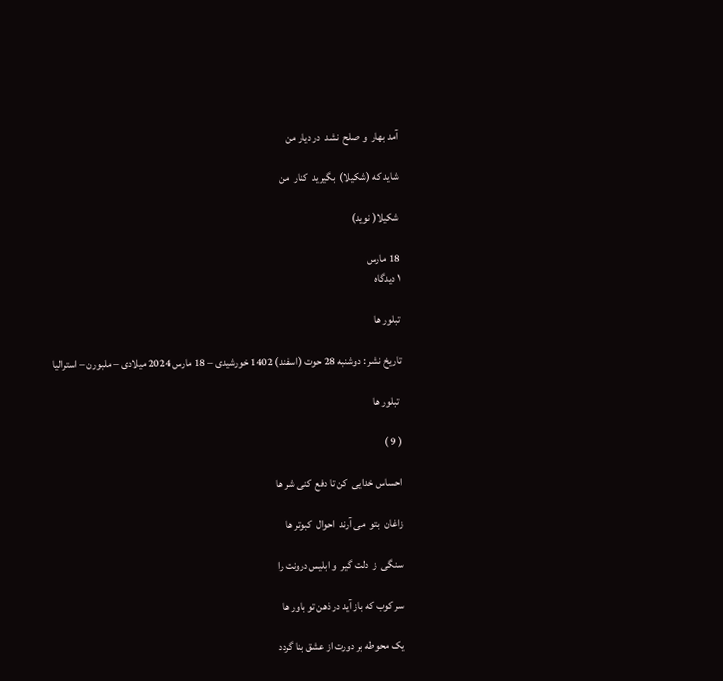آمد بهار  و صلح  نشد  در دیار من

شاید که (شکیلا)  بگیرید  کنار  من

شکیلا( نوید)

18 مارس
۱ دیدگاه

تبلور ها

تاریخ نشر : دوشنبه 28 حوت (اسفند) 1402 خورشیدی – 18 مارس 2024 میلادی – ملبورن – استرالیا

 تبلور ها

( 9 )

احساس خدایی  کن تا دفع  کنی شر ها

زاغان  بتو  می آرند  احوال  کبوتر ها

سنگی  ز  دلت گیر  و ابلیس درونت را

سر کوب که باز آید در ذهن تو باور ها

یک محوطه بر دورت از عشق بنا گردد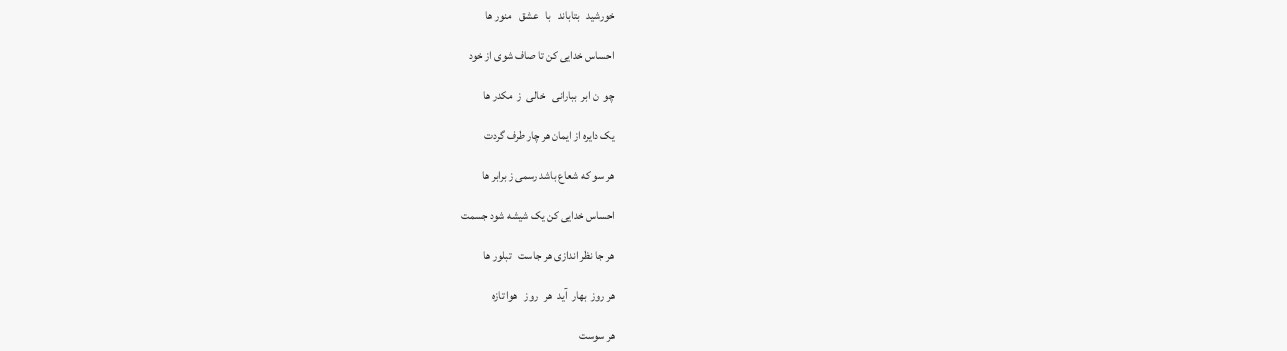خورشید   بتاباند   با   عشق   منور ها

احساس خدایی کن تا صاف شوی از خود

چو  ن ابر  ببارانی   خالی  ز  مکدر ها

یک دایره از ایمان هر چار طرف گردت

هر سو که شعاع باشد رسمی ز برابر ها

احساس خدایی کن یک شیشه شود جسمت

هر جا نظر اندازی هر جاست   تبلور ها

هر روز  بهار  آید  هر   روز   هوا تازه

هر سوست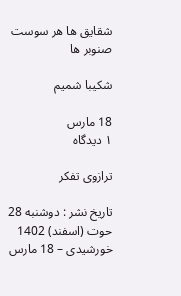شقایق ها هر سوست صنوبر ها

شکیبا شمیم

18 مارس
۱ دیدگاه

ترازوی تفکر

تاریخ نشر : دوشنبه 28 حوت (اسفند) 1402 خورشیدی – 18 مارس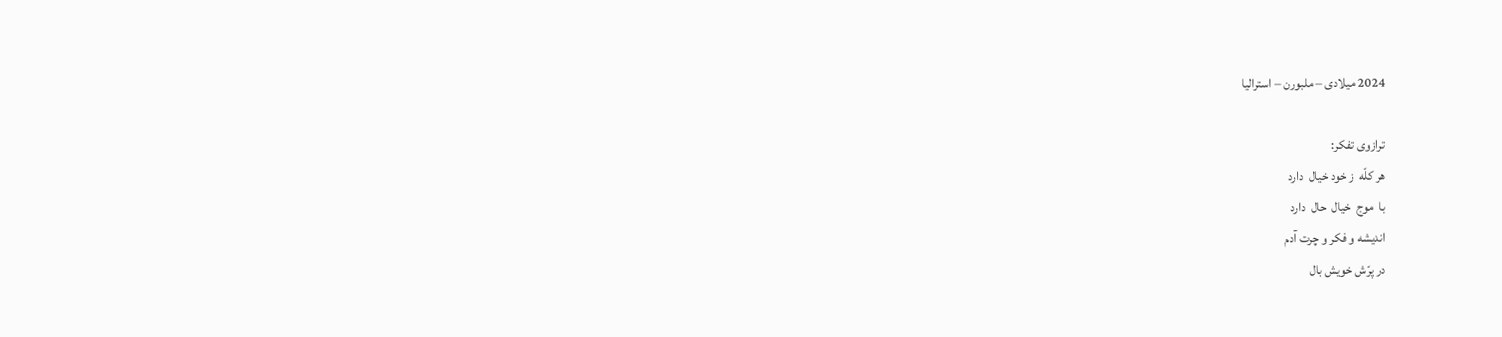2024 میلادی – ملبورن – استرالیا

ترازوی تفکر:
هر کلّه  ز خود خیال  دارد
با  موج  خیال  حال  دارد
اندیشه و فکر و چرت آدم
در پرّش خویش بال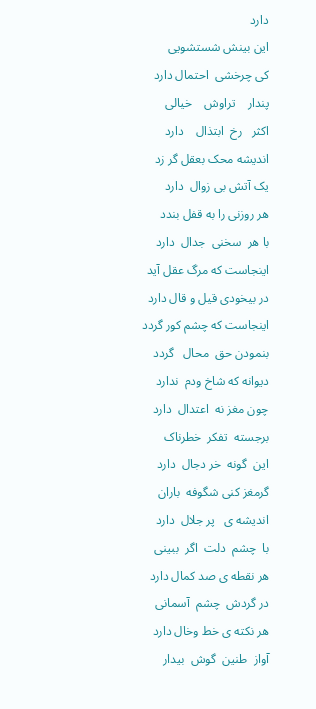دارد
این بینش شستشویی
کی چرخشی  احتمال دارد
پندار    تراوش    خیالی
اکثر   رخ  ابتذال    دارد
اندیشه محک بعقل گر زد
یک آتش بی زوال  دارد
هر روزنی را به قفل بندد
با هر  سخنی  جدال  دارد
اینجاست که مرگ عقل آید
در بیخودی قیل و قال دارد
اینجاست که چشم کور گردد
بنمودن حق  محال   گردد
دیوانه که شاخ ودم  ندارد
چون مغز نه  اعتدال  دارد
برجسته  تفکر  خطرناک
این  گونه  خر دجال  دارد
گرمغز کنی شگوفه  باران
اندیشه ی   پر جلال  دارد
با  چشم  دلت  اگر  ببینی
هر نقطه ی صد کمال دارد
در گردش  چشم  آسمانی
هر نکته ی خط وخال دارد
آواز  طنین  گوش  بیدار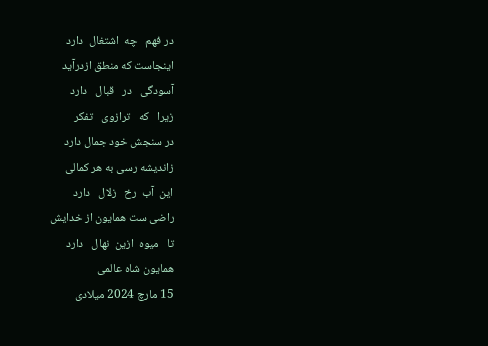در فهم   چه  اشتغال  دارد
اینجاست که منطق ازدرآید
آسودگی   در   قبال   دارد
زیرا   که   ترازوی   تفکر
در سنجش خود جمال دارد
زاندیشه رسی به هر کمالی
این  آب  رخ   زلال   دارد
راضی ست همایون از خدایش
تا   میوه  ازین  نهال   دارد
همایون شاه عالمی
15 مارچ 2024 میلادی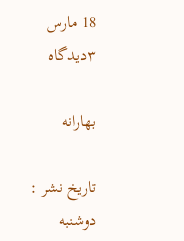18 مارس
۳دیدگاه

بهارانه

تاریخ نشر : دوشنبه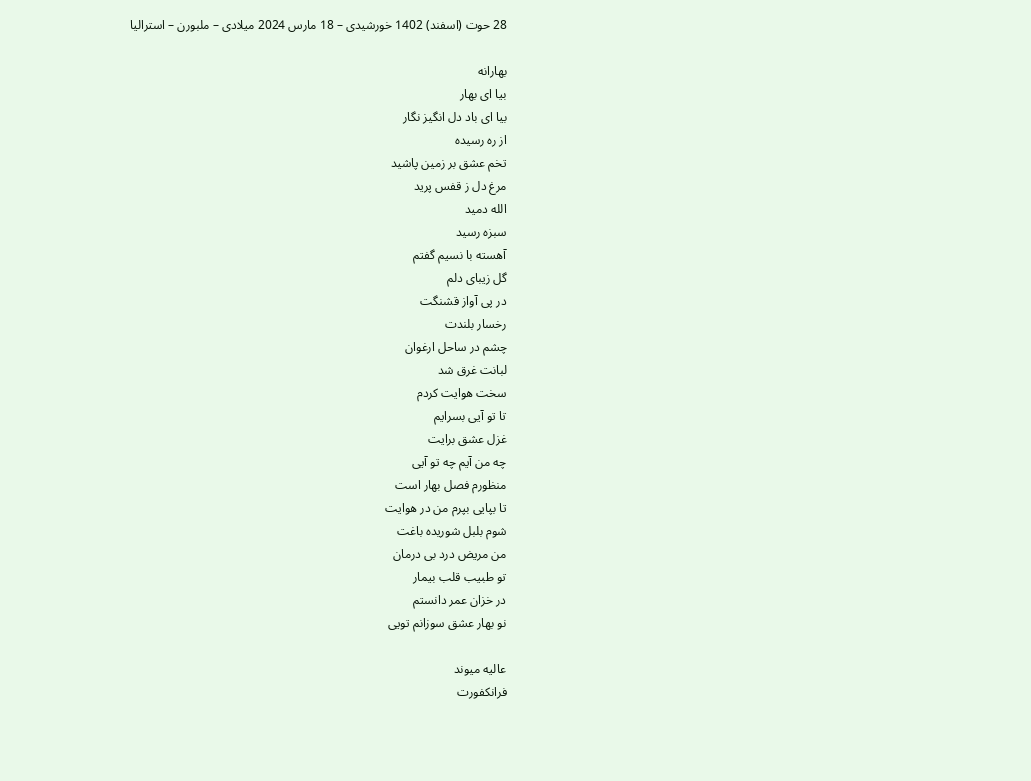28 حوت (اسفند) 1402 خورشیدی – 18 مارس 2024 میلادی – ملبورن – استرالیا

بهارانه
بیا ای بهار
بیا ای باد دل انگیز نگار
از ره رسیده
تخم عشق بر زمین پاشید
مرغ دل ز قفس پرید
الله دمید
سبزه رسید
آهسته با نسیم گفتم
گل زیبای دلم
در پی آواز قشنگت
رخسار بلندت
چشم در ساحل ارغوان
لبانت غرق شد
سخت هوایت کردم
تا تو آیی بسرایم
غزل عشق برایت
چه من آیم چه تو آیی
منظورم فصل بهار است
تا بپایی بپرم من در هوایت
شوم بلبل شوریده باغت
من مریض درد بی درمان
تو طبیب قلب بیمار
در خزان عمر دانستم
نو بهار عشق سوزانم تویی

عالیه میوند
فرانکفورت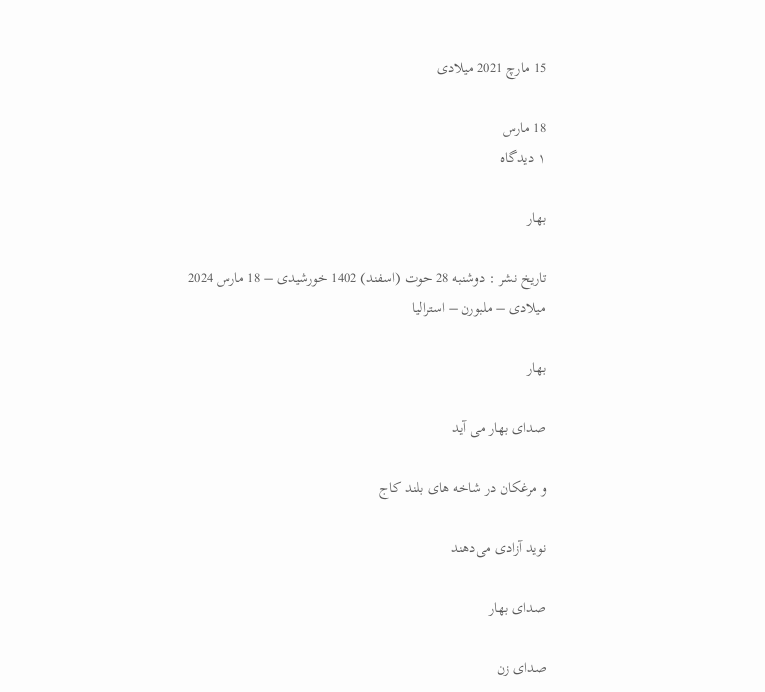15 مارچ 2021 میلادی

18 مارس
۱ دیدگاه

بهار

تاریخ نشر : دوشنبه 28 حوت (اسفند) 1402 خورشیدی – 18 مارس 2024 میلادی – ملبورن – استرالیا

بهار

صدای بهار می آید

و مرغکان در شاخه های بلند کاج

نوید آزادی می‌دهند

صدای بهار

صدای زن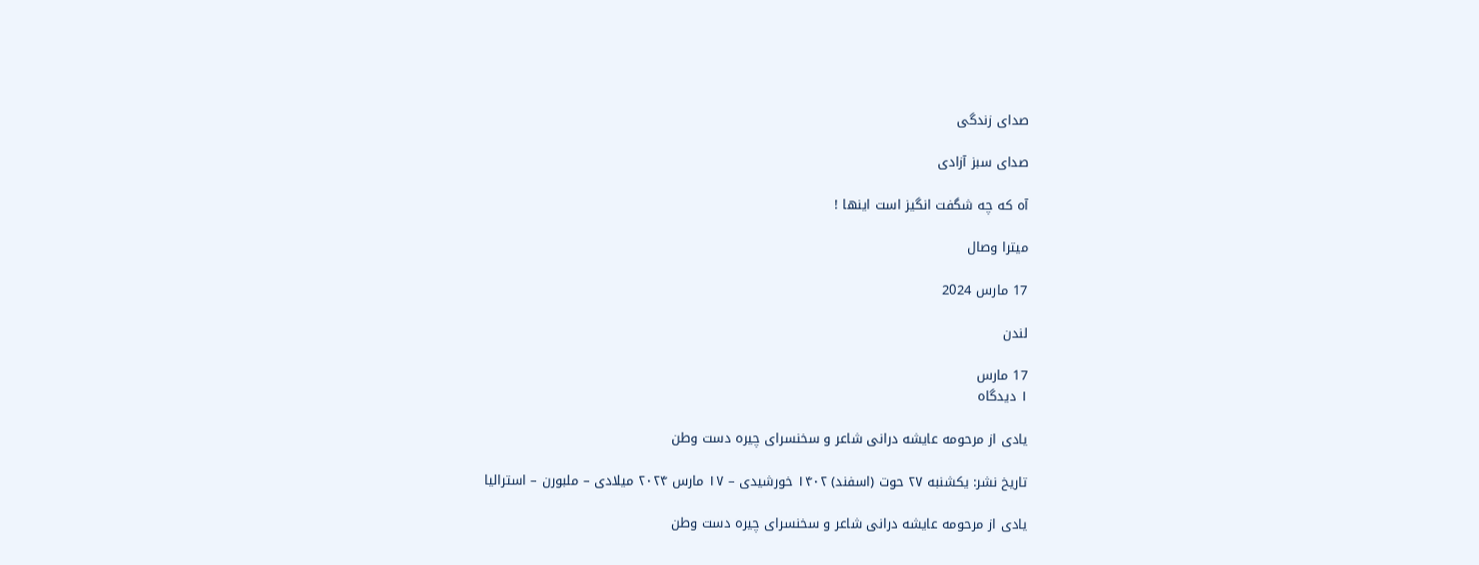صدای زندگی

صدای سبز آزادی

آه که چه شگفت انگیز است اینها !

میترا وصال

17 مارس 2024

لندن

17 مارس
۱ دیدگاه

یادی از مرحومه عایشه درانی شاعر و سخنسرای چیره دست وطن

تاریخ نشر: یکشنبه ۲۷ حوت (اسفند) ۱۴۰۲ خورشیدی – ۱۷ مارس ۲۰۲۴ میلادی – ملبورن – استرالیا

یادی از مرحومه عایشه درانی شاعر و سخنسرای چیره دست وطن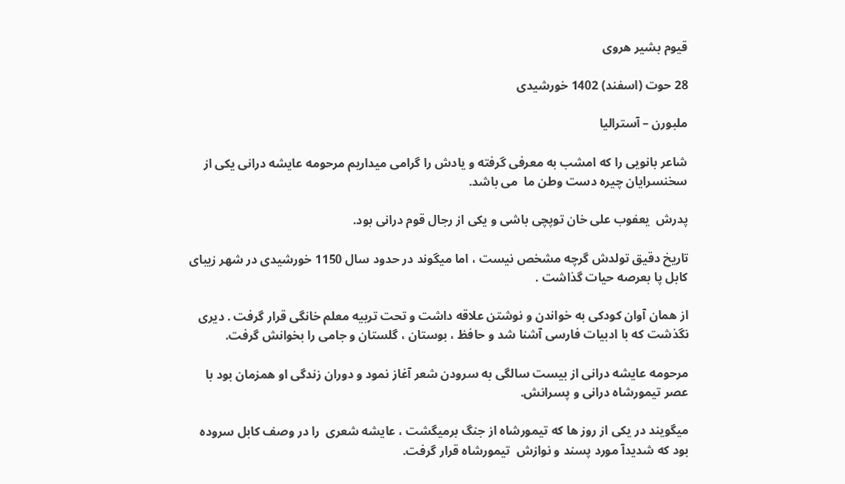قیوم بشیر هروی

28 حوت (اسفند) 1402 خورشیدی

ملبورن – آسترالیا

شاعر بانویی را که امشب به معرفی گرفته و یادش را گرامی میداریم مرحومه عایشه درانی یکی از سخنسرایان چیره دست وطن ما  می باشد.

پدرش  یعفوب علی خان توپچی باشی و یکی از رجال قوم درانی بود.

تاریخ دقیق تولدش گرچه مشخص نیست ، اما میگوند در حدود سال 1150 خورشیدی در شهر زیبای کابل پا بعرصه حیات گذاشت .

از همان آوان کودکی به خواندن و نوشتن علاقه داشت و تحت تربیه معلم خانگی قرار گرفت . دیری نگذشت که با ادبیات فارسی آشنا شد و حافظ ، بوستان ، گلستان و جامی را بخوانش گرفت.

مرحومه عایشه درانی از بیست سالگی به سرودن شعر آغاز نمود و دوران زندگی او همزمان بود با عصر تیمورشاه درانی و پسرانش.

میگویند در یکی از روز ها که تیمورشاه از جنگ برمیگشت ، عایشه شعری  را در وصف کابل سروده بود که شدیدآ مورد پسند و نوازش  تیمورشاه قرار گرفت.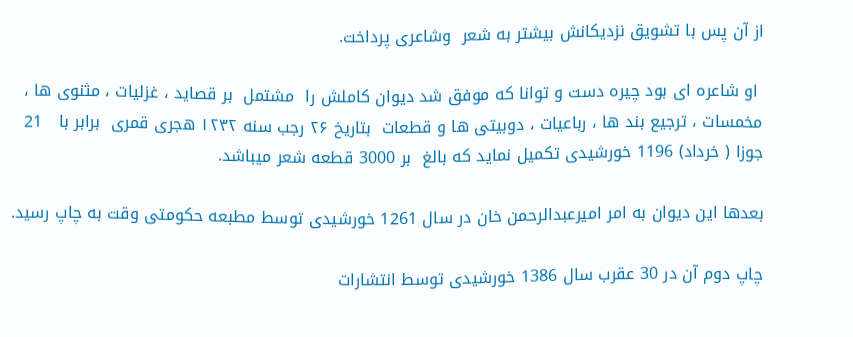از آن پس با تشویق نزدیکانش بیشتر به شعر  وشاعری پرداخت.

 او شاعره ای بود چیره دست و توانا که موفق شد دیوان کاملش را  مشتمل  بر قصاید ، غزلیات ، مثنوی ها ، مخمسات ، ترجیع بند ها ، رباعیات ، دوبیتی ها و قطعات  بتاریخ ۲۶ رجب سنه ۱۲۳۲ هجری قمری  برابر با   21 جوزا ( خرداد) 1196 خورشیدی تکمیل نماید که بالغ  بر 3000 قطعه شعر میباشد.

بعدها این دیوان به امر امیرعبدالرحمن خان در سال 1261 خورشیدی توسط مطبعه حکومتی وقت به چاپ رسید.

چاپ دوم آن در 30 عقرب سال 1386 خورشیدی توسط انتشارات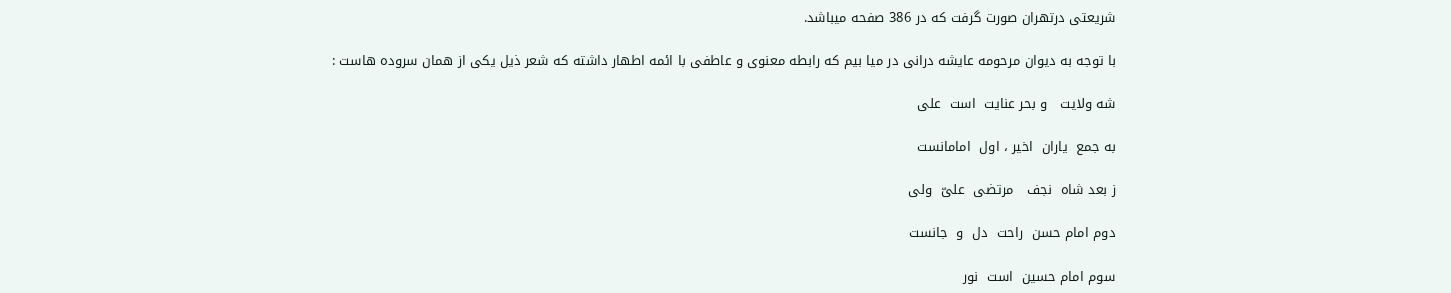شریعتی درتهران صورت گرفت که در 386 صفحه میباشد.

با توجه به دیوان مرحومه عایشه درانی در میا بیم که رابطه معنوی و عاطفی با ائمه اطهار داشته که شعر ذیل یکی از همان سروده هاست :

شه ولایت   و بحر عنایت  است  علی

به جمع  یاران  اخیر ، اول  امامانست

ز بعد شاه  نجف   مرتضی  علیّ  ولی

دوم امام حسن  راحت  دل  و  جانست

سوم امام حسین  است  نور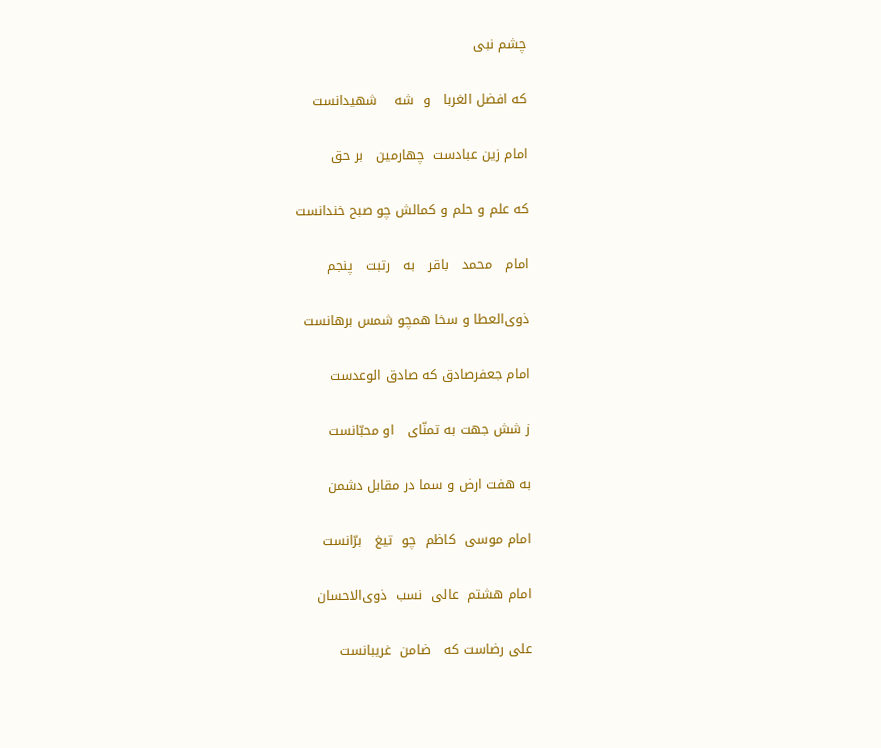چشم نبی

که افضل الغربا   و  شه    شهیدانست

امام زین عبادست  چهارمین   بر حق

که علم و حلم و کمالش چو صبح خندانست

امام   محمد   باقر   به   رتبت   پنجم

ذوی‌العطا و سخا همچو شمس برهانست

امام جعفرصادق که صادق الوعدست

ز شش جهت به تمنّای   او محبّانست

به هفت ارض و سما در مقابل دشمن

امام موسی  کاظم  چو  تیغ   برّانست

امام هشتم  عالی  نسب  ذوی‌الاحسان

علی رضاست که   ضامن  غریبانست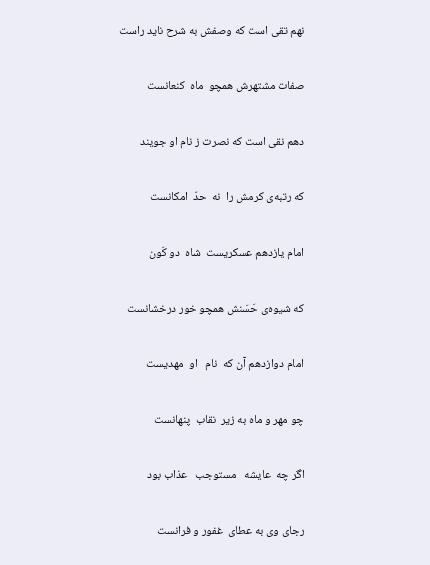نهم تقی است که وصفش به شرح ناید راست

صفات مشتهرش همچو  ماه  کنعانست

دهم نقی است که نصرت ز نام او جویند

که رتبه‌ی کرمش را  نه  حدّ  امکانست

امام یازدهم عسکریست  شاه  دو کَون

که شیوه‌ی حَسَنش همچو خور درخشانست

امام دوازدهم آن که  نام   او  مهدیست

چو مهر و ماه به زیر  نقاب  پنهانست

اگر چه  عایشه   مستوجب   عذاب بود

رجای وی به عطای  غفور و فرانست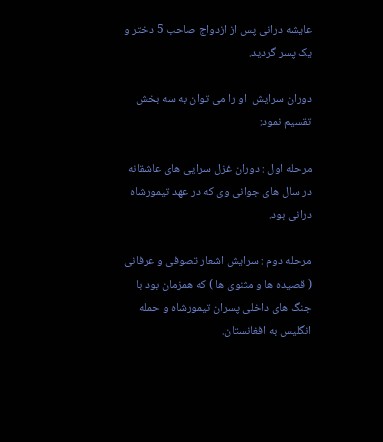عایشه درانی پس از ازدواج صاحب 5 دختر و یک پسر گردید.

دوران سرایش  او را می توان به سه بخش تقسیم نمود:

مرحله اول : دوران غزل سرایی های عاشقانه در سال های جوانی وی که در عهد تیمورشاه درانی بود.

مرحله دوم : سرایش اشعار تصوفی و عرفانی ( قصیده ها و مثنوی ها ) که همزمان بود با جنگ های داخلی پسران تیمورشاه و حمله انگلیس به افغانستان.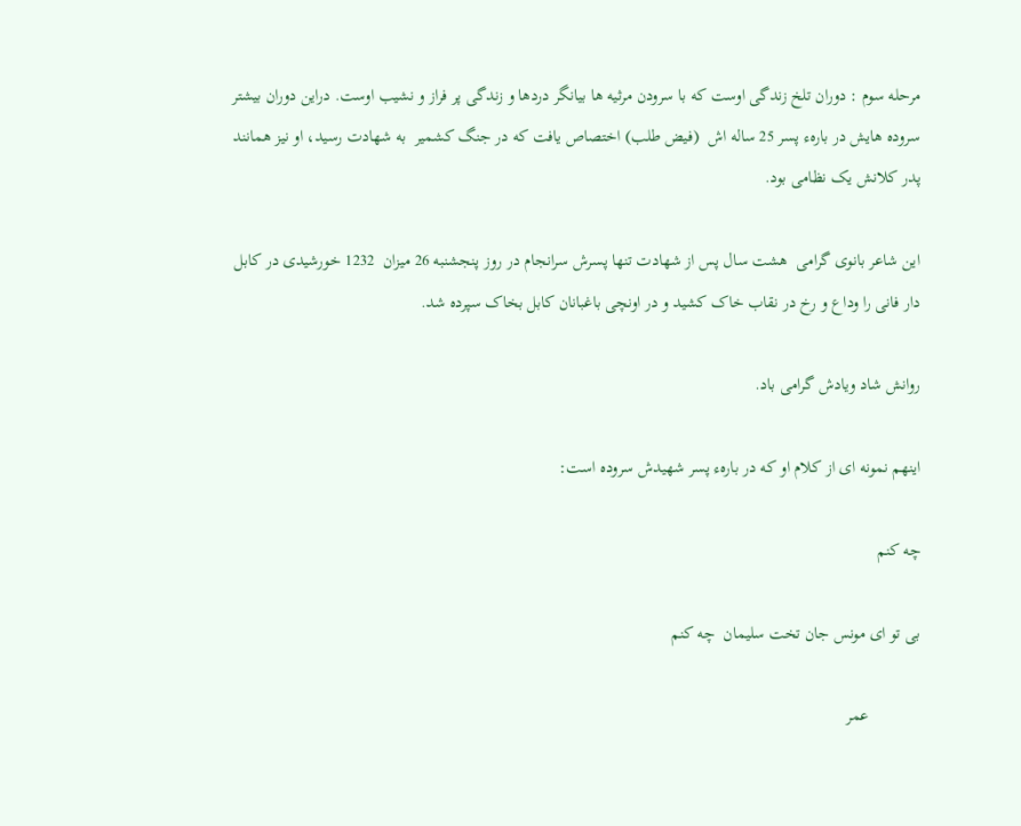مرحله سوم : دوران تلخ زندگی اوست که با سرودن مرثیه ها بیانگر دردها و زندگی پر فراز و نشیب اوست. دراین دوران بیشتر سروده هایش در بارهء پسر 25 ساله اش  (فیض طلب) اختصاص یافت که در جنگ کشمیر  به شهادت رسید، او نیز همانند پدر کلانش یک نظامی بود.

این شاعر بانوی گرامی  هشت سال پس از شهادت تنها پسرش سرانجام در روز پنجشنبه 26 میزان  1232 خورشیدی در کابل دار فانی را وداع و رخ در نقاب خاک کشید و در اونچی باغبانان کابل بخاک سپرده شد.

روانش شاد ویادش گرامی باد.

اینهم نمونه ای از کلام او که در بارهء پسر شهیدش سروده است:

چه کنم

بی تو ای مونس جان تخت سلیمان  چه کنم

            عمر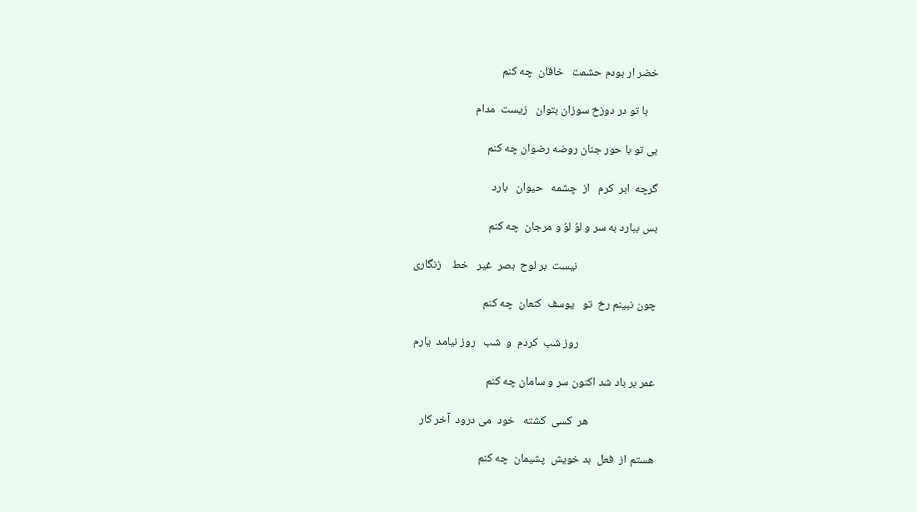خضر ار بودم حشمت   خاقان  چه کنم

    با تو در دوزخ سوزان بتوان   زیست  مدام

بی تو با حور جنان روضه رضوان چه کنم

گرچه  ابر  کرم   از  چشمه   حیوان   بارد

بس ببارد به سر و لوُ لوُ و مرجان  چه کنم

                              نیست  بر لوح  بصر  غیر   خط    زنگاری

چون نبینم رخ  تو   یوسف  کنعان  چه کنم

                             روز شب  کردم  و  شب   روز نیامد  یارم

عمر بر باد شد اکنون سر و سامان چه کنم

                         هر  کسی  کشته   خود  می‌ درود  آخر کار

هستم از  فعل  بد خویش  پشیمان  چه کنم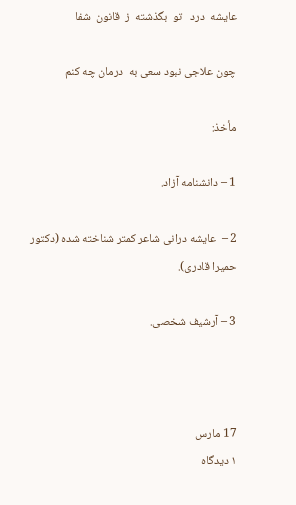عایشه  درد   تو  بگذشته  ز  قانون  شفا

چون علاجی نبود سعی به  درمان چه کنم

مأخذ:

1 – دانشنامه آزاد.

2 –  عایشه درانی شاعر کمتر شناخته شده (دکتور حمیرا قادری).

3 – آرشیف شخصی.



17 مارس
۱ دیدگاه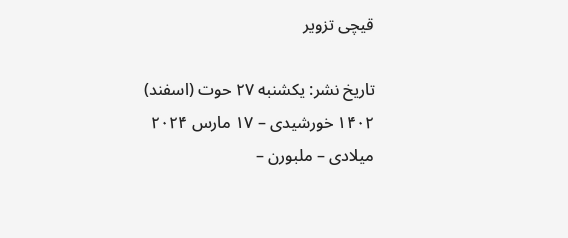قیچی تزویر

تاریخ نشر: یکشنبه ۲۷ حوت (اسفند) ۱۴۰۲ خورشیدی – ۱۷ مارس ۲۰۲۴ میلادی – ملبورن –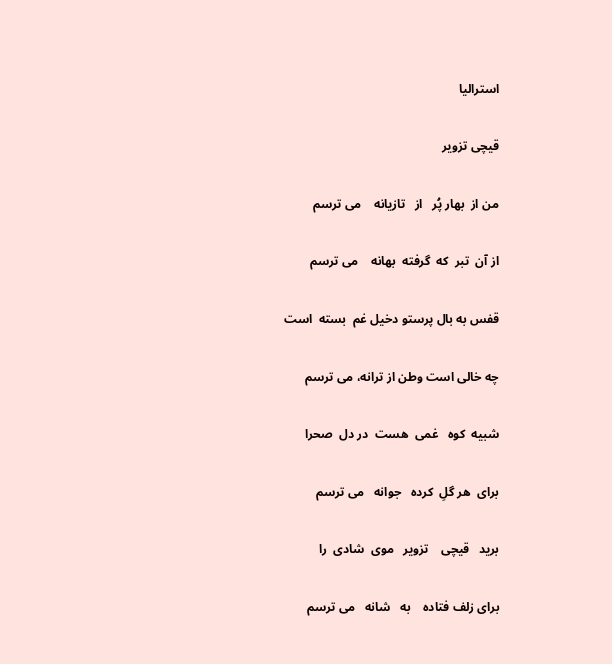استرالیا

قیچی تزویر

من از  بهار پُر   از   تازيانه    مى ترسم

از آن  تبر  که  گرفته  بهانه    مى ترسم

قفس به بال پرستو دخیل غم  بسته  است

چه خالى است وطن از ترانه، مى ترسم

شبيه  كوه   غمى  هست  در دل  صحرا

برای  هر گلِ  کرده   جوانه   می ترسم

برید   قیچی    تزویر   موی  شادی  را

برای زلف فتاده    به   شانه   مى ترسم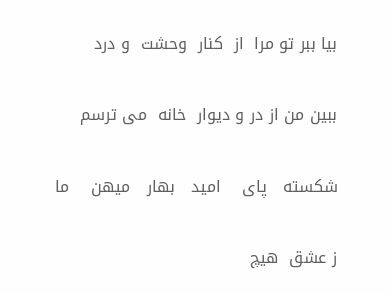بيا ببر تو مرا  از  کنار  وحشت  و درد

ببين من از در و ديوار  خانه  مى ترسم

شكسته   پاى    اميد   بهار   ميهن    ما

ز عشق  هیچ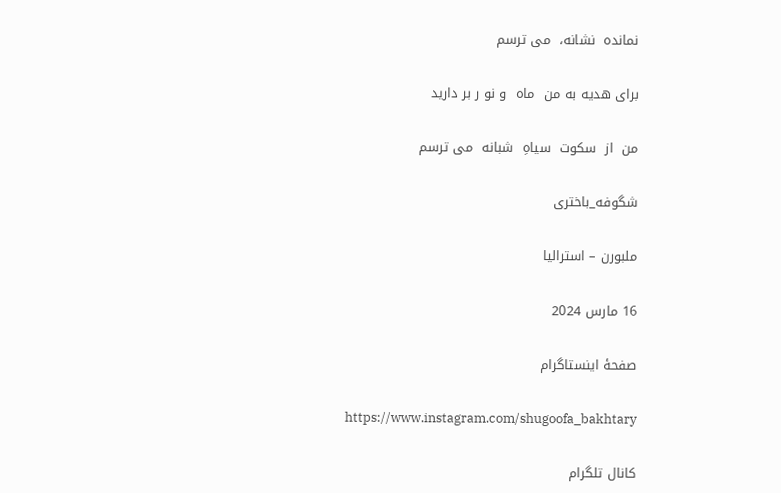نمانده  نشانه،  مى ترسم

برای هدیه به من  ماه  و نو ر بر دارید

من  از  سکوت  سیاهِ  شبانه  می ترسم

شگوفه_باختری

ملبورن – استرالیا

16 مارس 2024

صفحهٔ اینستاگرام

https://www.instagram.com/shugoofa_bakhtary

کانال تلگرام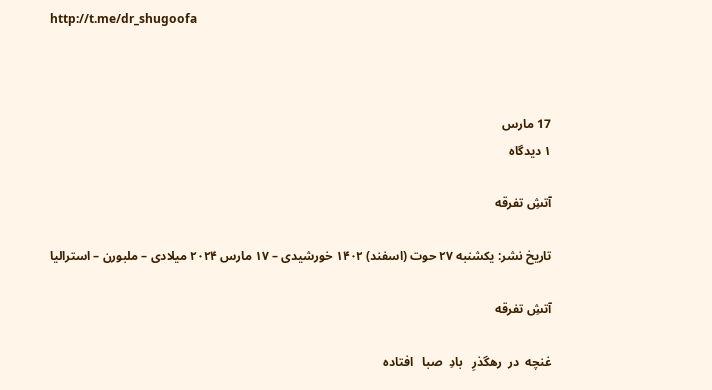http://t.me/dr_shugoofa



17 مارس
۱ دیدگاه

آتشِ تفرقه

تاریخ نشر: یکشنبه ۲۷ حوت (اسفند) ۱۴۰۲ خورشیدی – ۱۷ مارس ۲۰۲۴ میلادی – ملبورن – استرالیا

آتشِ تفرقه

غنچه  در  رهگذرِ   بادِ  صبا   افتاده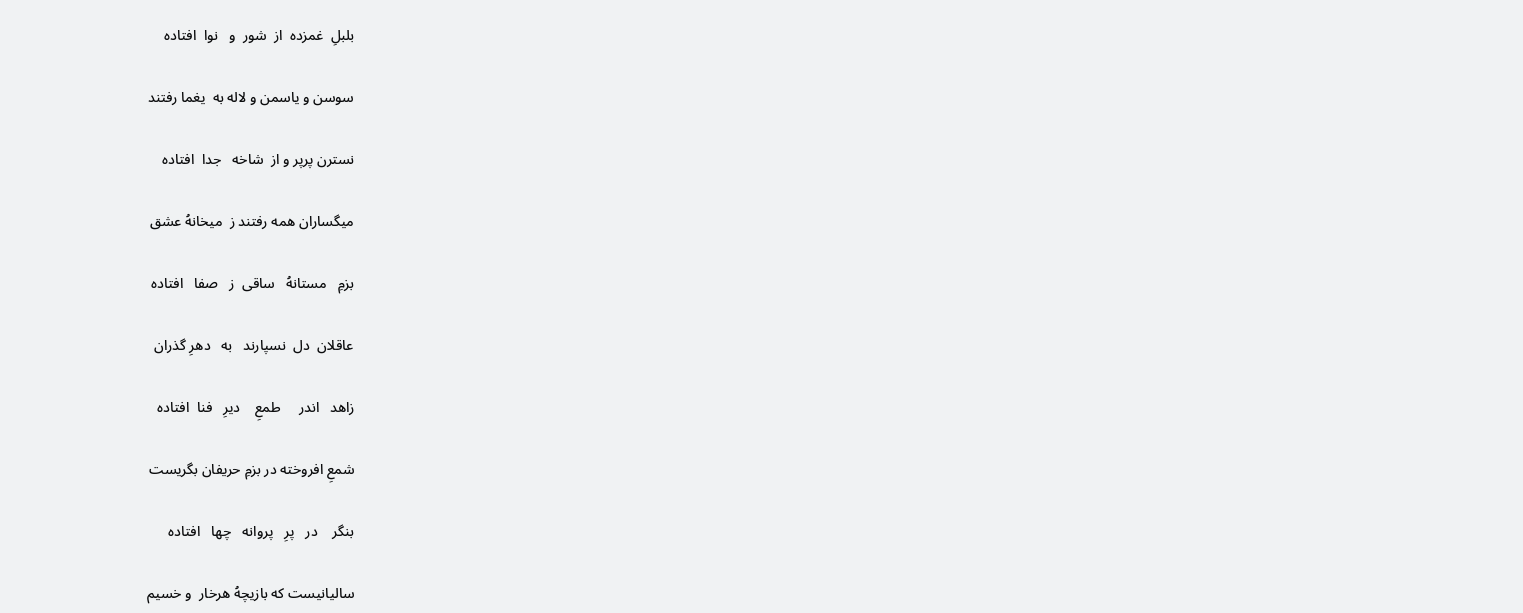بلبلِ  غمزده  از  شور  و   نوا  افتاده

سوسن و یاسمن و لاله به  یغما رفتند

نسترن پرپر و از  شاخه   جدا  افتاده

میگساران همه رفتند ز  میخانهُ عشق

بزمِ   مستانهُ   ساقی  ز   صفا   افتاده

عاقلان  دل  نسپارند   به   دهرِ گذران

زاهد   اندر     طمعِ    دیرِ   فنا  افتاده

شمعِ افروخته در بزمِ حریفان بگریست

بنگر    در   پرِ   پروانه   چها   افتاده

سالیانیست که بازیچهُ هرخار  و خسیم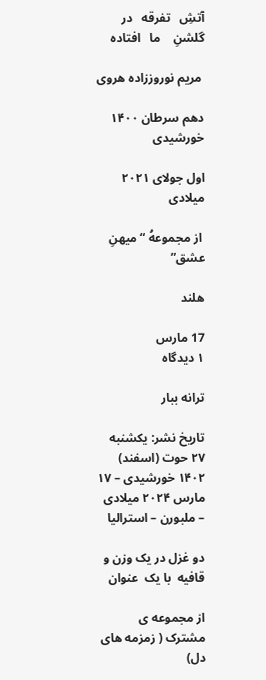آتشِ   تفرقه   در    گلشنِ    ما   افتاده

 مریم نوروززاده هروی

دهم سرطان ۱۴۰۰ خورشیدی

اول جولای ۲۰۲۱ میلادی

 از مجموعهُ “میهنِ عشق”

هلند

17 مارس
۱ دیدگاه

ترانه ببار

تاریخ نشر: یکشنبه ۲۷ حوت (اسفند) ۱۴۰۲ خورشیدی – ۱۷ مارس ۲۰۲۴ میلادی – ملبورن – استرالیا

دو غزل در یک وزن و قافیه  با یک  عنوان

از مجموعه ی مشترک ( زمزمه های دل)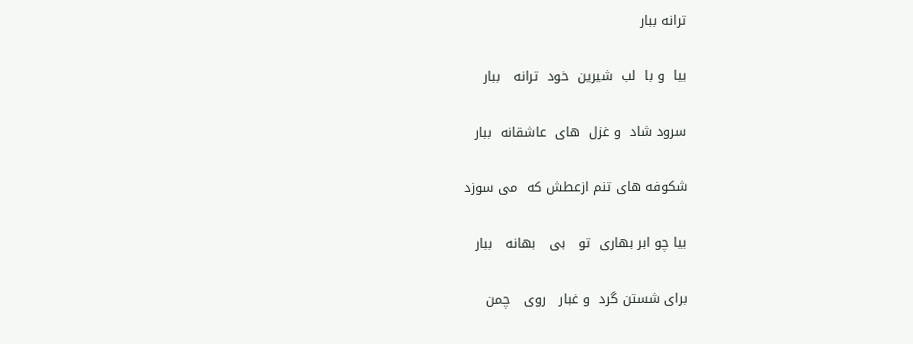ترانه ببار

بیا  و با  لب  شیرین  خود  ترانه   ببار

سرود شاد  و غزل  های  عاشقانه  ببار

شکوفه های تنم ازعطش که  می سوزد

بیا چو ابر بهاری  تو   بی   بهانه   ببار

برای شستن گرد  و غبار   روی   چمن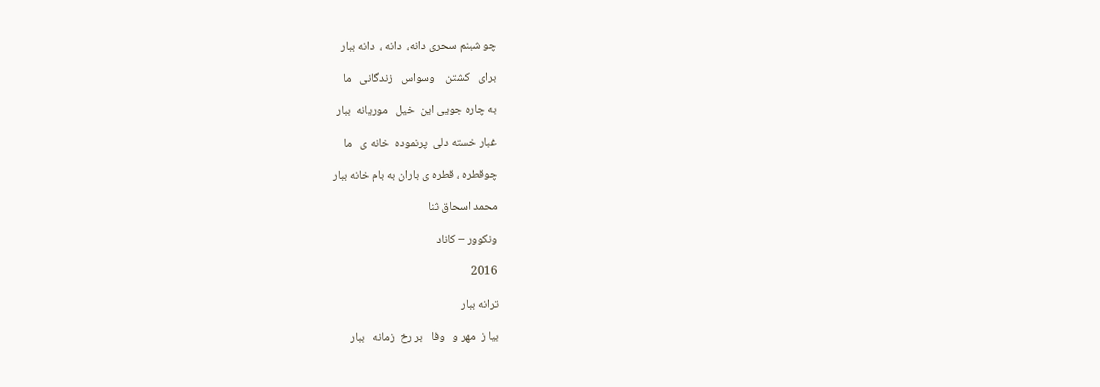چو شبنم سحری دانه،  دانه ،  دانه ببار

برای   کشتن    وسواس   زندگانی   ما

به چاره جویی این  خیل   موریانه  ببار

غبار خسته دلی  پرنموده  خانه ی   ما

چوقطره ، قطره ی باران به بام خانه ببار

محمد اسحاق ثنا

ونکوور – کاناد

2016

ترانه ببار

بیا ز  مهر و   وفا   بر رخ  زمانه   ببار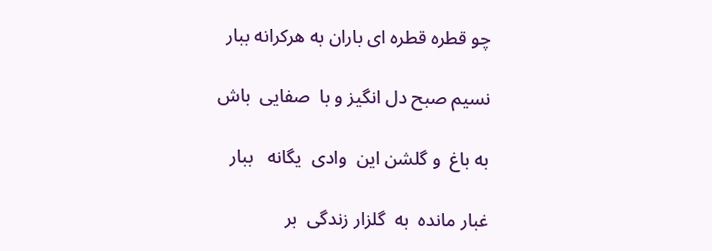چو قطره قطره ای باران به هرکرانه ببار

نسیم صبح دل انگیز و با  صفایی  باش

به باغ  و گلشن این  وادی  یگانه   ببار

غبار مانده  به  گلزار زندگی  بر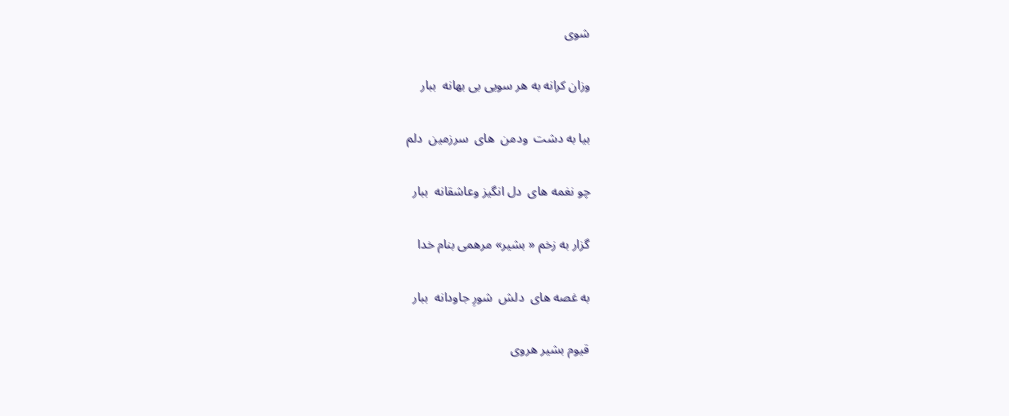شوی

وزان کرانه به هر سویی بی بهانه  ببار

بیا به دشت  ودمن  های  سرزمین  دلم

چو نغمه های  دل انگیز وعاشقانه  ببار

گزار به زخم « بشیر» مرهمی بنام خدا

به غصه های  دلش  شورِ جاودانه  ببار

قیوم بشیر هروی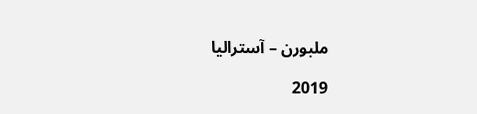ملبورن – آسترالیا

2019